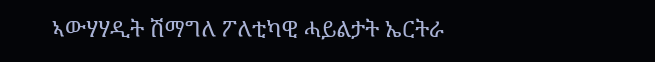ኣውሃሃዲት ሽማግለ ፖለቲካዊ ሓይልታት ኤርትራ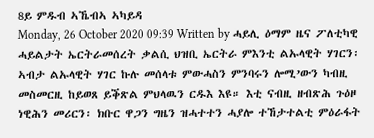8ይ ምዱብ ኣኼብኣ ኣካይዳ
Monday, 26 October 2020 09:39 Written by ሓይሊ ዕማም ዜና ፖለቲካዊ ሓይልታት ኤርትራመሰረት ቃልሲ ህዝቢ ኤርትራ ምእንቲ ልኡላዊት ሃገርን፡ ኣብታ ልኡላዊት ሃገር ኩሉ መሰላቱ ምውሓስን ምንባሩን ሎሚ’ውን ካብዚ መስመርዚ ከይወጸ ይቕጽል ምህላዉን ርዱእ እዩ። እቲ ናብዚ ዘብጽሕ ጉዕዞ ነዊሕን መሪርን፡ ክቡር ዋጋን ግዜን ዝሓተተን ሓያሎ ተኸታተልቲ ምዕራፋት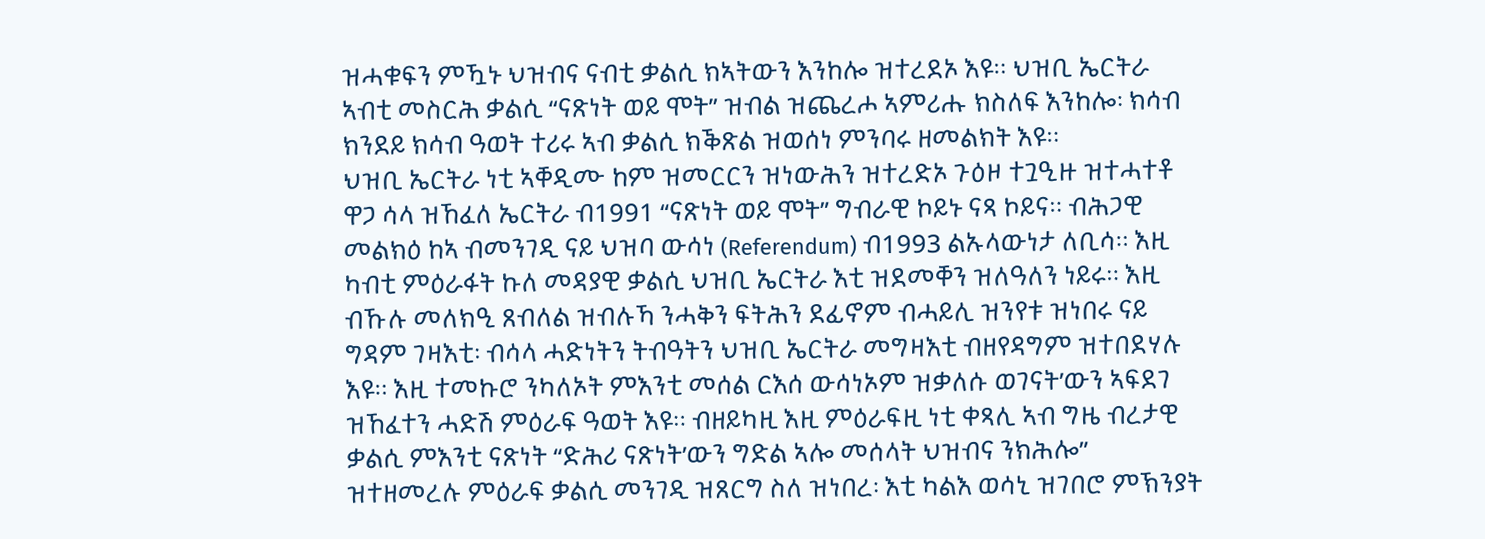ዝሓቁፍን ምዃኑ ህዝብና ናብቲ ቃልሲ ክኣትውን እንከሎ ዝተረደኦ እዩ። ህዝቢ ኤርትራ ኣብቲ መስርሕ ቃልሲ “ናጽነት ወይ ሞት” ዝብል ዝጨረሖ ኣምሪሑ ክስለፍ እንከሎ፡ ክሳብ ክንደይ ክሳብ ዓወት ተሪሩ ኣብ ቃልሲ ክቕጽል ዝወሰነ ምንባሩ ዘመልክት እዩ።
ህዝቢ ኤርትራ ነቲ ኣቐዲሙ ከም ዝመርርን ዝነውሕን ዝተረድኦ ጉዕዞ ተጓዒዙ ዝተሓተቶ ዋጋ ሳላ ዝኸፈለ ኤርትራ ብ1991 “ናጽነት ወይ ሞት” ግብራዊ ኮይኑ ናጻ ኮይና። ብሕጋዊ መልክዕ ከኣ ብመንገዲ ናይ ህዝባ ውሳነ (Referendum) ብ1993 ልኡላውነታ ለቢሳ። እዚ ካብቲ ምዕራፋት ኩለ መዳያዊ ቃልሲ ህዝቢ ኤርትራ እቲ ዝደመቐን ዝለዓለን ነይሩ። እዚ ብኹሉ መለክዒ ጸብለል ዝብሉኻ ንሓቅን ፍትሕን ደፊኖም ብሓይሊ ዝንየቱ ዝነበሩ ናይ ግዳም ገዛእቲ፡ ብሳላ ሓድነትን ትብዓትን ህዝቢ ኤርትራ መግዛእቲ ብዘየዳግም ዝተበደሃሉ እዩ። እዚ ተመኩሮ ንካለኦት ምእንቲ መሰል ርእሰ ውሳነኦም ዝቃለሱ ወገናት’ውን ኣፍደገ ዝኸፈተን ሓድሽ ምዕራፍ ዓወት እዩ። ብዘይካዚ እዚ ምዕራፍዚ ነቲ ቀጻሊ ኣብ ግዜ ብረታዊ ቃልሲ ምእንቲ ናጽነት “ድሕሪ ናጽነት’ውን ግድል ኣሎ መሰላት ህዝብና ንክሕሎ” ዝተዘመረሉ ምዕራፍ ቃልሲ መንገዲ ዝጸርግ ስለ ዝነበረ፡ እቲ ካልእ ወሳኒ ዝገበሮ ምኽንያት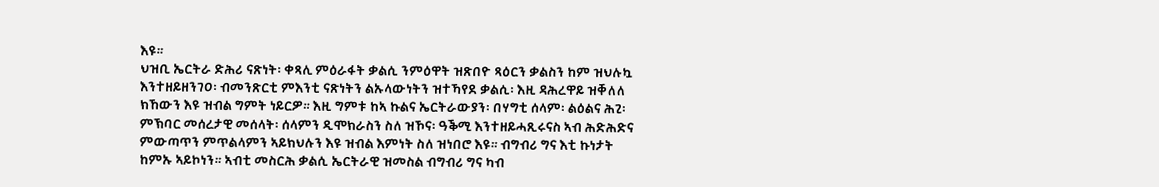እዩ።
ህዝቢ ኤርትራ ድሕሪ ናጽነት፡ ቀጻሊ ምዕራፋት ቃልሲ ንምዕዋት ዝጽበዮ ጻዕርን ቃልስን ከም ዝህሉኳ እንተዘይዘንገዐ፡ ብመንጽርቲ ምእንቲ ናጽነትን ልኡላውነትን ዝተኻየደ ቃልሲ፡ እዚ ዳሕረዋይ ዝቐለለ ክኸውን እዩ ዝብል ግምት ነይርዎ። እዚ ግምቱ ከኣ ኩልና ኤርትራውያን፡ በሃግቲ ሰላም፡ ልዕልና ሕጊ፡ ምኽባር መሰረታዊ መሰላት፡ ሰላምን ዲሞክራስን ስለ ዝኾና፡ ዓቕሚ እንተዘይሓጺሩናስ ኣብ ሕድሕድና ምውጣጥን ምጥልላምን ኣይክህሉን እዩ ዝብል እምነት ስለ ዝነበሮ እዩ። ብግብሪ ግና እቲ ኩነታት ከምኡ ኣይኮነን። ኣብቲ መስርሕ ቃልሲ ኤርትራዊ ዝመስል ብግብሪ ግና ካብ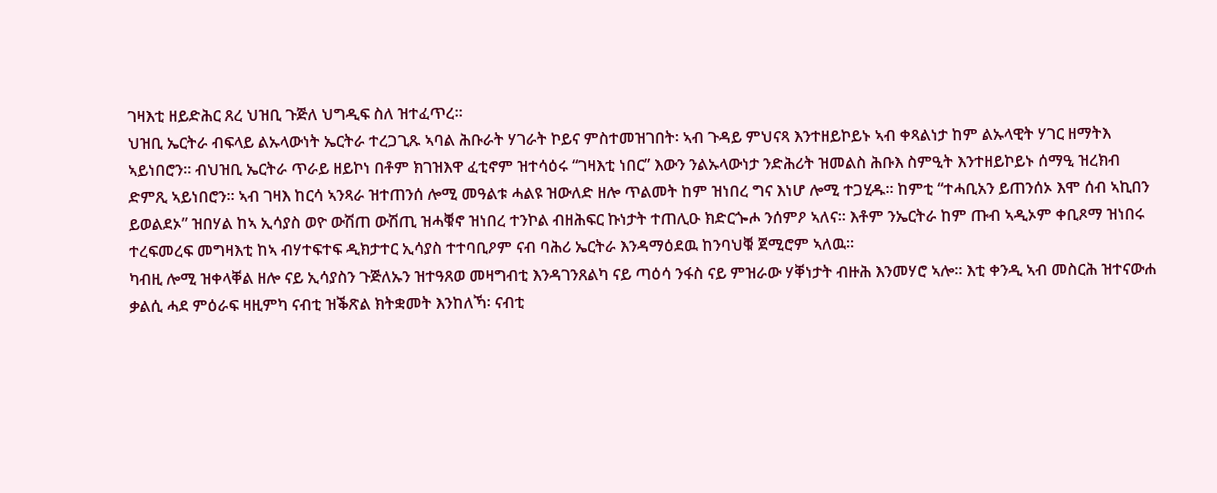ገዛእቲ ዘይድሕር ጸረ ህዝቢ ጉጅለ ህግዲፍ ስለ ዝተፈጥረ።
ህዝቢ ኤርትራ ብፍላይ ልኡላውነት ኤርትራ ተረጋጊጹ ኣባል ሕቡራት ሃገራት ኮይና ምስተመዝገበት፡ ኣብ ጉዳይ ምህናጻ እንተዘይኮይኑ ኣብ ቀጻልነታ ከም ልኡላዊት ሃገር ዘማትእ ኣይነበሮን። ብህዝቢ ኤርትራ ጥራይ ዘይኮነ በቶም ክገዝእዋ ፈቲኖም ዝተሳዕሩ “ገዛእቲ ነበር” እውን ንልኡላውነታ ንድሕሪት ዝመልስ ሕቡእ ስምዒት እንተዘይኮይኑ ሰማዒ ዝረክብ ድምጺ ኣይነበሮን። ኣብ ገዛእ ከርሳ ኣንጻራ ዝተጠንሰ ሎሚ መዓልቱ ሓልዩ ዝውለድ ዘሎ ጥልመት ከም ዝነበረ ግና እነሆ ሎሚ ተጋሂዱ። ከምቲ “ተሓቢአን ይጠንሰኦ እሞ ሰብ ኣኪበን ይወልደኦ” ዝበሃል ከኣ ኢሳያስ ወዮ ውሽጠ ውሽጢ ዝሓቑኖ ዝነበረ ተንኮል ብዘሕፍር ኩነታት ተጠሊዑ ክድርጐሖ ንሰምዖ ኣለና። እቶም ንኤርትራ ከም ጡብ ኣዲኦም ቀቢጾማ ዝነበሩ ተረፍመረፍ መግዛእቲ ከኣ ብሃተፍተፍ ዲክታተር ኢሳያስ ተተባቢዖም ናብ ባሕሪ ኤርትራ እንዳማዕደዉ ከንባህቑ ጀሚሮም ኣለዉ።
ካብዚ ሎሚ ዝቀላቐል ዘሎ ናይ ኢሳያስን ጉጅለኡን ዝተዓጸወ መዛግብቲ እንዳገንጸልካ ናይ ጣዕሳ ንፋስ ናይ ምዝራው ሃቐነታት ብዙሕ እንመሃሮ ኣሎ። እቲ ቀንዲ ኣብ መስርሕ ዝተናውሐ ቃልሲ ሓደ ምዕራፍ ዛዚምካ ናብቲ ዝቕጽል ክትቋመት እንከለኻ፡ ናብቲ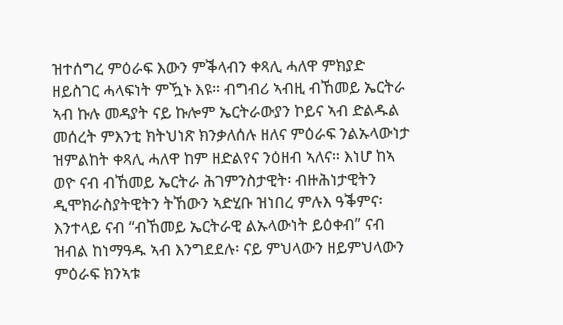ዝተሰግረ ምዕራፍ እውን ምቕላብን ቀጻሊ ሓለዋ ምክያድ ዘይስገር ሓላፍነት ምዃኑ እዩ። ብግብሪ ኣብዚ ብኸመይ ኤርትራ ኣብ ኩሉ መዳያት ናይ ኩሎም ኤርትራውያን ኮይና ኣብ ድልዱል መሰረት ምእንቲ ክትህነጽ ክንቃለሰሉ ዘለና ምዕራፍ ንልኡላውነታ ዝምልከት ቀጻሊ ሓለዋ ከም ዘድልየና ንዕዘብ ኣለና። እነሆ ከኣ ወዮ ናብ ብኸመይ ኤርትራ ሕገምንስታዊት፡ ብዙሕነታዊትን ዲሞክራስያትዊትን ትኸውን ኣድሂቡ ዝነበረ ምሉእ ዓቕምና፡ እንተላይ ናብ “ብኸመይ ኤርትራዊ ልኡላውነት ይዕቀብ” ናብ ዝብል ከነማዓዱ ኣብ እንግደደሉ፡ ናይ ምህላውን ዘይምህላውን ምዕራፍ ክንኣቱ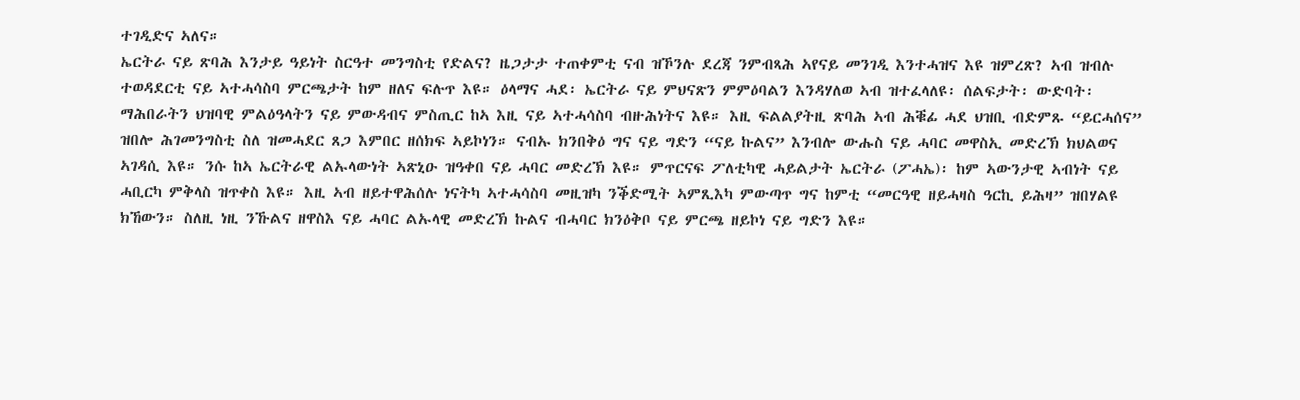ተገዲድና ኣለና።
ኤርትራ ናይ ጽባሕ እንታይ ዓይነት ስርዓተ መንግስቲ የድልና? ዜጋታታ ተጠቀምቲ ናብ ዝኾንሉ ደረጃ ንምብጻሕ ኣየናይ መንገዲ እንተሓዝና እዩ ዝምረጽ? ኣብ ዝብሉ ተወዳደርቲ ናይ ኣተሓሳስባ ምርጫታት ከም ዘለና ፍሉጥ እዩ። ዕላማና ሓደ፡ ኤርትራ ናይ ምህናጽን ምምዕባልን እንዳሃለወ ኣብ ዝተፈላለዩ፡ ሰልፍታት፡ ውድባት፡ ማሕበራትን ህዝባዊ ምልዕዓላትን ናይ ምውዳብና ምስጢር ከኣ እዚ ናይ ኣተሓሳስባ ብዙሕነትና እዩ። እዚ ፍልልያትዚ ጽባሕ ኣብ ሕቑፊ ሓደ ህዝቢ ብድምጹ “ይርሓሰና” ዝበሎ ሕገመንግስቲ ስለ ዝመሓደር ጸጋ እምበር ዘሰክፍ ኣይኮነን። ናብኡ ክንበቅዕ ግና ናይ ግድን “ናይ ኩልና” እንብሎ ውሑስ ናይ ሓባር መዋስኢ መድረኽ ክህልወና ኣገዳሲ እዩ። ንሱ ከኣ ኤርትራዊ ልኡላውነት ኣጽኒዑ ዝዓቀበ ናይ ሓባር መድረኽ እዩ። ምጥርናፍ ፖለቲካዊ ሓይልታት ኤርትራ (ፖሓኤ)፡ ከም ኣውንታዊ ኣብነት ናይ ሓቢርካ ምቅላስ ዝጥቀስ እዩ። እዚ ኣብ ዘይተዋሕሰሉ ነናትካ ኣተሓሳስባ መዚዝካ ንቕድሚት ኣምጺእካ ምውጣጥ ግና ከምቲ “መርዓዊ ዘይሓዛስ ዓርኪ ይሕዛ” ዝበሃልዩ ክኸውን። ስለዚ ነዚ ንኹልና ዘዋስእ ናይ ሓባር ልኡላዊ መድረኽ ኩልና ብሓባር ክንዕቅቦ ናይ ምርጫ ዘይኮነ ናይ ግድን እዩ።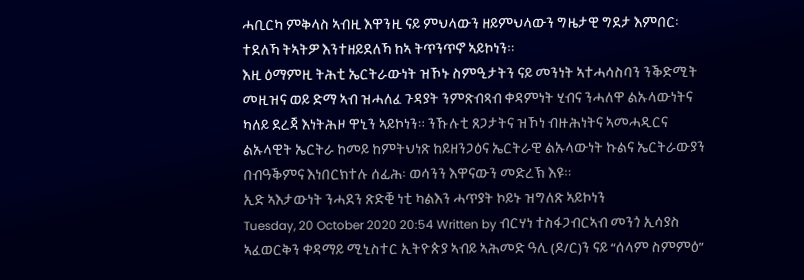ሓቢርካ ምቅላስ ኣብዚ እዋንዚ ናይ ምህላውን ዘይምህላውን ግዜታዊ ግደታ እምበር፡ ተደለኻ ትኣትዎ እንተዘይደለኻ ከኣ ትጥንጥኖ ኣይኮነን።
እዚ ዕማምዚ ትሕቲ ኤርትራውነት ዝኾኑ ስምዒታትን ናይ መንነት ኣተሓሳስባን ንቕድሚት መዚዝና ወይ ድማ ኣብ ዝሓለፈ ጉዳያት ንምጽብጻብ ቀዳምነት ሂብና ንሓለዋ ልኡላውነትና ካለይ ደረጃ እነትሕዞ ዋኒን ኣይኮነን። ንኹሉቲ ጸጋታትና ዝኾነ ብዙሕነትና ኣመሓዲርና ልኡላዊት ኤርትራ ከመይ ከምትህነጽ ከይዘንጋዕና ኤርትራዊ ልኡላውነት ኩልና ኤርትራውያን በብዓቕምና እነበርክተሉ ሰፊሕ፡ ወሳንን እዋናውን መድረኽ እዩ።
ኢድ ኣእታውነት ንሓደን ጽድቒ ነቲ ካልእን ሓጥያት ኮይኑ ዝግለጽ ኣይኮነን
Tuesday, 20 October 2020 20:54 Written by ብርሃነ ተስፋጋብርኣብ መንጎ ኢሳያስ ኣፈወርቅን ቀዳማይ ሚኒስተር ኢትዮጵያ ኣብይ ኣሕመድ ዓሊ (ዶ/ር)ን ናይ “ሰላም ስምምዕ”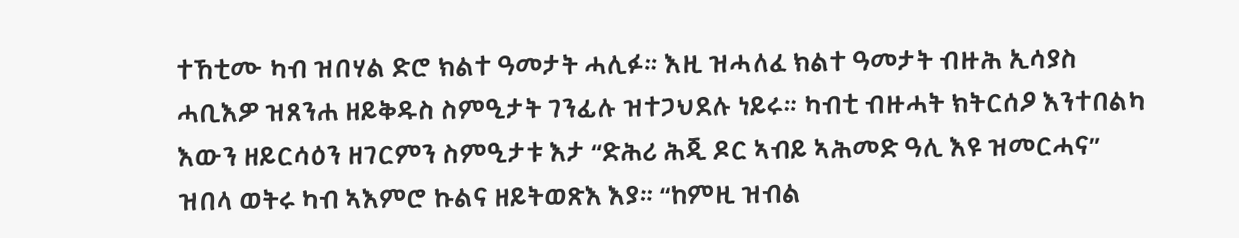ተኸቲሙ ካብ ዝበሃል ድሮ ክልተ ዓመታት ሓሊፉ። እዚ ዝሓለፈ ክልተ ዓመታት ብዙሕ ኢሳያስ ሓቢእዎ ዝጸንሐ ዘይቅዱስ ስምዒታት ገንፊሉ ዝተጋህደሉ ነይሩ። ካብቲ ብዙሓት ክትርሰዖ እንተበልካ እውን ዘይርሳዕን ዘገርምን ስምዒታቱ እታ “ድሕሪ ሕጂ ዶር ኣብይ ኣሕመድ ዓሊ እዩ ዝመርሓና” ዝበላ ወትሩ ካብ ኣእምሮ ኩልና ዘይትወጽእ እያ። “ከምዚ ዝብል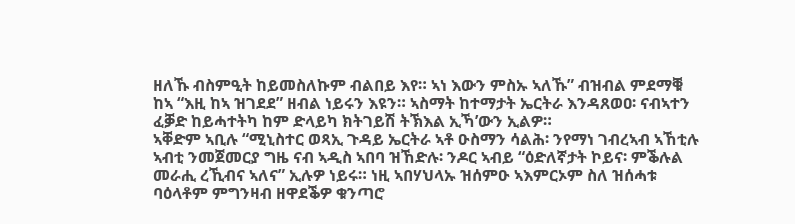ዘለኹ ብስምዒት ከይመስለኩም ብልበይ እየ። ኣነ እውን ምስኡ ኣለኹ” ብዝብል ምደማቑ ከኣ “እዚ ከኣ ዝገደደ” ዘብል ነይሩን እዩን። ኣስማት ከተማታት ኤርትራ እንዳጸወዐ፡ ናብኣተን ፈቓድ ከይሓተትካ ከም ድላይካ ክትገይሽ ትኽእል ኢኻ’ውን ኢልዎ።
ኣቐድም ኣቢሉ “ሚኒስተር ወጻኢ ጉዳይ ኤርትራ ኣቶ ዑስማን ሳልሕ፡ ንየማነ ገብረኣብ ኣኸቲሉ ኣብቲ ንመጀመርያ ግዜ ናብ ኣዲስ ኣበባ ዝኸድሉ፡ ንዶር ኣብይ “ዕድለኛታት ኮይና፡ ምቕሉል መራሒ ረኺብና ኣለና” ኢሉዎ ነይሩ። ነዚ ኣበሃህላኡ ዝሰምዑ ኣእምርኦም ስለ ዝሰሓቱ ባዕላቶም ምግንዛብ ዘዋደቕዎ ቁንጣሮ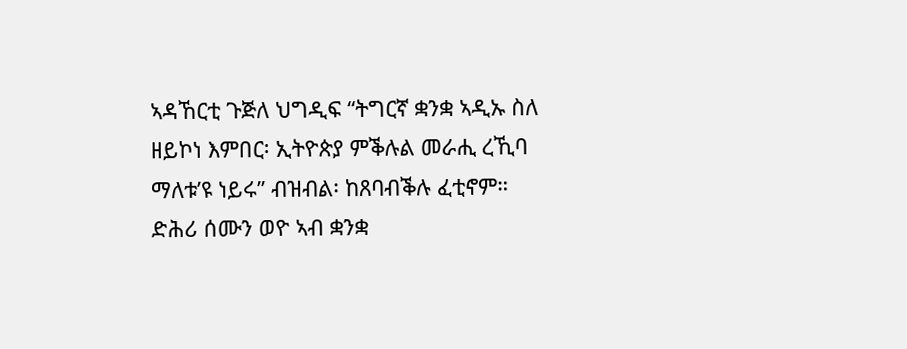ኣዳኸርቲ ጉጅለ ህግዲፍ “ትግርኛ ቋንቋ ኣዲኡ ስለ ዘይኮነ እምበር፡ ኢትዮጵያ ምቕሉል መራሒ ረኺባ ማለቱ’ዩ ነይሩ” ብዝብል፡ ከጸባብቕሉ ፈቲኖም። ድሕሪ ሰሙን ወዮ ኣብ ቋንቋ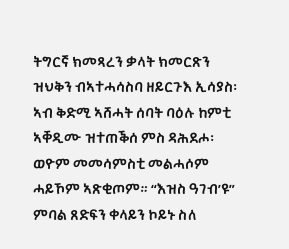ትግርኛ ክመጻረን ቃላት ክመርጽን ዝህቅን ብኣተሓሳስባ ዘይርጉእ ኢሳያስ፡ ኣብ ቅድሚ ኣሸሓት ሰባት ባዕሉ ከምቲ ኣቐዲሙ ዝተጠቕሰ ምስ ዳሕደሖ፡ ወዮም መመሳምስቲ መልሓሶም ሓይኾም ኣጽቂጦም። “እዝስ ዓገብ’ዩ” ምባል ጸድፍን ቀላይን ኮይኑ ስለ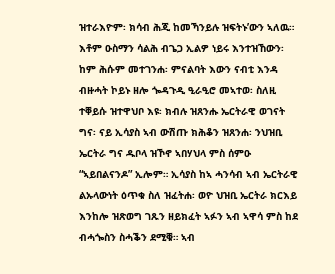ዝተራእዮም፡ ክሳብ ሕጂ ከመኻንይሉ ዝፍትኑ’ውን ኣለዉ።
እቶም ዑስማን ሳልሕ ብጌጋ ኢልዎ ነይሩ እንተዝኸውን፡ ከም ሕሱም መተገንሐ፡ ምናልባት እውን ናብቲ እንዳ ብዙሓት ኮይኑ ዘሎ ጐዳጉዲ ዒራዒሮ መኣተወ፡ ስለዚ ተቐይሱ ዝተዋህቦ እዩ፡ ክብሉ ዝጸንሑ ኤርትራዊ ወገናት ግና፡ ናይ ኢሳያስ ኣብ ውሽጡ ክሕቆን ዝጸንሐ፡ ንህዝቢ ኤርትራ ግና ዱቦላ ዝኾኖ ኣበሃህላ ምስ ሰምዑ “ኣይበልናንዶ” ኢሎም። ኢሳያስ ከኣ ሓንሳብ ኣብ ኤርትራዊ ልኡላውነት ዕጥቁ ስለ ዝፈትሐ፡ ወዮ ህዝቢ ኤርትራ ክርእይ እንከሎ ዝጽወግ ገጹን ዘይክፈት ኣፉን ኣብ ኣዋሳ ምስ ከደ ብሓጐስን ስሓቕን ደሚቑ። ኣብ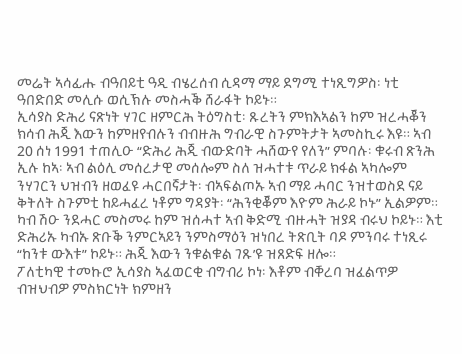መሬት ኣሳፊሑ ብዓበይቲ ዓዲ ብሄረሰብ ሲዳማ ማይ ደግሚ ተነጺግዎስ፡ ነቲ ዓበድበድ መሊሱ ወሲኽሉ መስሓቕ ሸራፋት ኮይኑ።
ኢሳያስ ድሕሪ ናጽነት ሃገር ዘምርሕ ትዕግስቲ፡ ጹረትን ምክእኣልን ከም ዝረሓቖን ክሳብ ሕጂ እውን ከምዘየብሉን ብብዙሕ ግብራዊ ስጉምትታት ኣመስኪሩ እዩ። ኣብ 20 ሰነ 1991 ተጠሊዑ “ድሕሪ ሕጂ ብውድባት ሓሸውየ የለን” ምባሉ፡ ቁሩብ ጽንሕ ኢሉ ከኣ፡ ኣብ ልዕሊ መሰረታዊ መሰሎም ስለ ዝሓተቱ ጥራይ ክፋል ኣካሎም ንሃገርን ህዝብን ዘወፈዩ ሓርበኛታት፡ ብኣፍልጦኡ ኣብ ማይ ሓባር ንዝተወስደ ናይ ቅትለት ስጉምቲ ከይሓፈረ ነቶም ግዳያት፡ “ሕንቂቖም እዮም ሕራይ ኮኑ” ኢልዎም። ካብ ሽዑ ንደሓር መስመሩ ከም ዝሰሓተ ኣብ ቅድሚ ብዙሓት ዝያዳ ብሩህ ኮይኑ። እቲ ድሕሪኡ ካብኡ ጽቡቕ ንምርኣይን ንምስማዕን ዝነበረ ትጽቢት ባዶ ምንባሩ ተነጺሩ “ከንቱ ውእቱ” ኮይኑ። ሕጂ እውን ንቁልቁል ገጹ’ዩ ዝጸድፍ ዘሎ።
ፖለቲካዊ ተመኩሮ ኢሳያስ ኣፈወርቂ ብግብሪ ኮነ፡ እቶም ብቐረባ ዝፈልጥዎ ብዝህብዎ ምስክርነት ክምዘን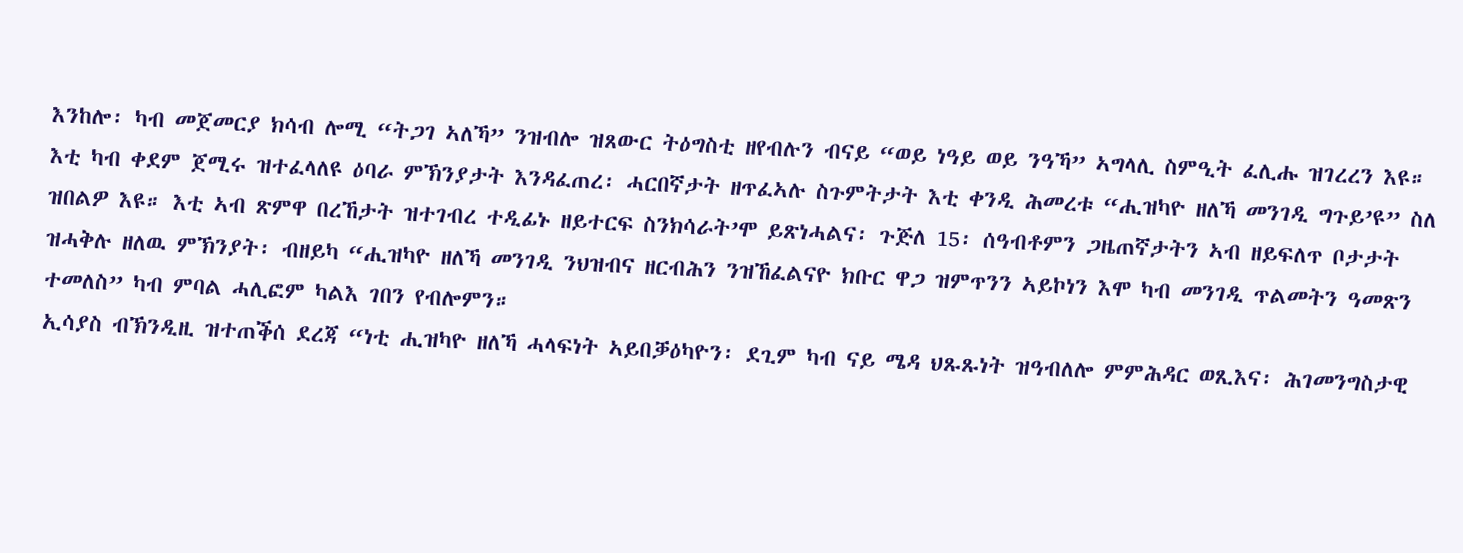እንከሎ፡ ካብ መጀመርያ ክሳብ ሎሚ “ትጋገ ኣለኻ” ንዝብሎ ዝጸውር ትዕግስቲ ዘየብሉን ብናይ “ወይ ነዓይ ወይ ንዓኻ” ኣግላሊ ስምዒት ፈሊሑ ዝገረረን እዩ። እቲ ካብ ቀደም ጀሚሩ ዝተፈላለዩ ዕባራ ምኽንያታት እንዳፈጠረ፡ ሓርበኛታት ዘጥፈኣሉ ስጉምትታት እቲ ቀንዲ ሕመረቱ “ሒዝካዮ ዘለኻ መንገዲ ግጉይ’ዩ” ስለ ዝበልዎ እዩ። እቲ ኣብ ጽምዋ በረኸታት ዝተገብረ ተዲፊኑ ዘይተርፍ ስንክሳራት’ሞ ይጽነሓልና፡ ጉጅለ 15፡ ሰዓብቶምን ጋዜጠኛታትን ኣብ ዘይፍለጥ ቦታታት ዝሓቅሉ ዘለዉ ምኽንያት፡ ብዘይካ “ሒዝካዮ ዘለኻ መንገዲ ንህዝብና ዘርብሕን ንዝኸፈልናዮ ክቡር ዋጋ ዝምጥንን ኣይኮነን እሞ ካብ መንገዲ ጥልመትን ዓመጽን ተመለስ” ካብ ምባል ሓሊፎም ካልእ ገበን የብሎምን።
ኢሳያስ ብኽንዲዚ ዝተጠቕሰ ደረጃ “ነቲ ሒዝካዮ ዘለኻ ሓላፍነት ኣይበቓዕካዮን፡ ደጊም ካብ ናይ ሜዳ ህጹጹነት ዝዓብለሎ ምምሕዳር ወጺእና፡ ሕገመንግስታዊ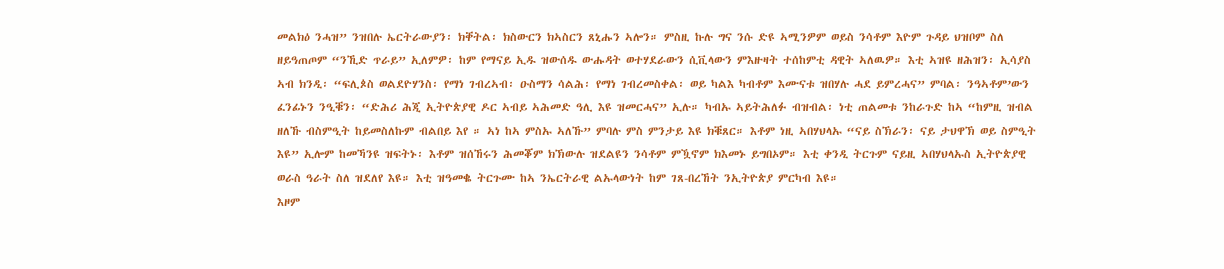መልክዕ ንሓዝ” ንዝበሉ ኤርትራውያን፡ ክቐትል፡ ክስውርን ክኣስርን ጸኒሑን ኣሎን። ምስዚ ኩሉ ግና ንሱ ድዩ ኣሚንዎም ወይስ ንሳቶም እዮም ጉዳይ ህዝቦም ስለ ዘይዓጠጦም “ንኺድ ጥራይ” ኢለምዎ፡ ከም የማናይ ኢዱ ዝውሰዱ ውሑዳት ወተሃደራውን ሲቪላውን ምእዙዛት ተሰከምቲ ዳዊት ኣለዉዎ። እቲ ኣዝዩ ዘሕዝን፡ ኢሳያስ ኣብ ክንዲ፡ “ፍሊጶስ ወልደዮሃንስ፡ የማነ ገብረኣብ፡ ዑስማን ሳልሕ፡ የማነ ገብረመስቀል፡ ወይ ካልእ ካብቶም እሙናቱ ዝበሃሉ ሓደ ይምረሓና” ምባል፡ ንዓኣቶም’ውን ፈንፊኑን ንዒቑን፡ “ድሕሪ ሕጂ ኢትዮጵያዊ ዶር ኣብይ ኣሕመድ ዓሊ እዩ ዝመርሓና” ኢሉ። ካብኡ ኣይትሕለፉ ብዝብል፡ ነቲ ጠልመቱ ንከራጉድ ከኣ “ከምዚ ዝብል ዘለኹ ብስምዒት ከይመስለኩም ብልበይ እየ ። ኣነ ከኣ ምስኡ ኣለኹ” ምባሉ ምስ ምንታይ እዩ ክቑጸር። እቶም ነዚ ኣበሃህላኡ “ናይ ስኽራን፡ ናይ ታህዋኽ ወይ ስምዒት እዩ” ኢሎም ከመኻንዩ ዝፍትኑ፡ እቶም ዝሰኸሩን ሕመቖም ክኽውሉ ዝደልዩን ንሳቶም ምዃኖም ክእመኑ ይግበኦም። እቲ ቀንዲ ትርጉም ናይዚ ኣበሃህላኡስ ኢትዮጵያዊ ወራስ ዓራት ስለ ዝደለየ እዩ። እቲ ዝዓመቈ ትርጉሙ ከኣ ንኤርትራዊ ልኡላውነት ከም ገጸ-በረኸት ንኢትዮጵያ ምርካብ እዩ።
እዞም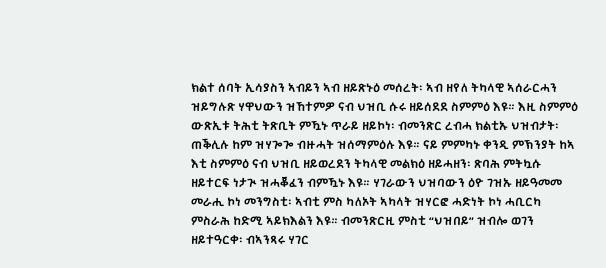ክልተ ሰባት ኢሳያስን ኣብይን ኣብ ዘይጽኑዕ መሰረት፡ ኣብ ዘየለ ትካላዊ ኣሰራርሓን ዝይግሉጽ ሃዋህውን ዝኸተምዎ ናብ ህዝቢ ሱሩ ዘይሰደደ ስምምዕ እዩ። እዚ ስምምዕ ውጽኢቱ ትሕቲ ትጽቢት ምዃኑ ጥራይ ዘይኮነ፡ ብመንጽር ረብሓ ክልቲኡ ህዝብታት፡ ጠቕሊሉ ከም ዝሃጐጐ ብዙሓት ዝሰማምዕሉ እዩ። ናይ ምምካኑ ቀንዲ ምኽንያት ከኣ እቲ ስምምዕ ናብ ህዝቢ ዘይወረደን ትካላዊ መልክዕ ዘይሓዘን፡ ጽባሕ ምትኳሱ ዘይተርፍ ነታጒ ዝሓቖፈን ብምዃኑ እዩ። ሃገራውን ህዝባውን ዕዮ ገዝኡ ዘይዓመመ መራሒ ኮነ መንግስቲ፡ ኣብቲ ምስ ካለኦት ኣካላት ዝሃርፎ ሓድነት ኮነ ሓቢርካ ምስራሕ ከድሚ ኣይክእልን እዩ። ብመንጽርዚ ምስቲ “ህዝበይ” ዝብሎ ወገን ዘይተዓርቀ፡ ብኣንጻሩ ሃገር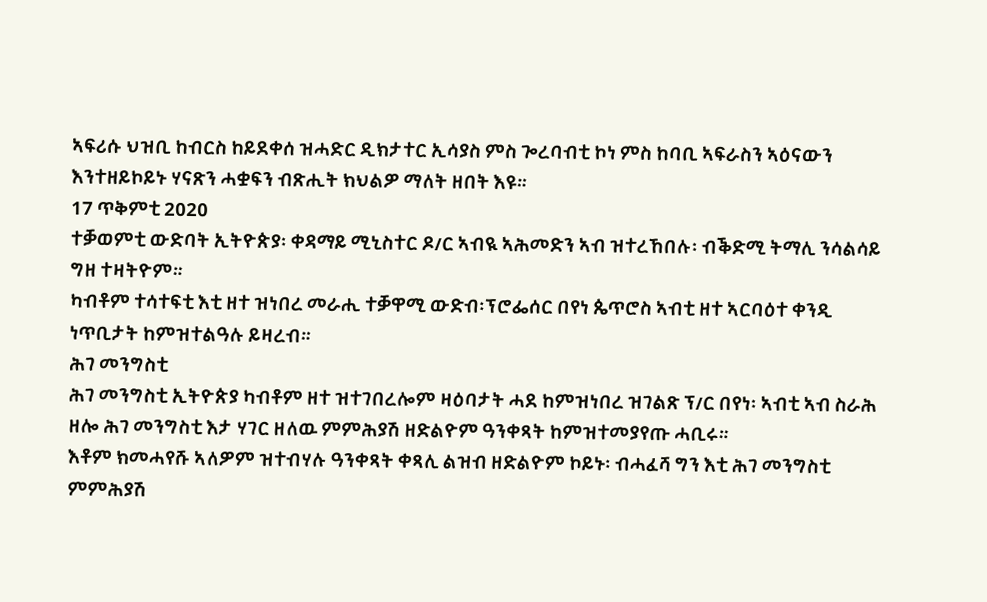ኣፍሪሱ ህዝቢ ከብርስ ከይደቀሰ ዝሓድር ዲክታተር ኢሳያስ ምስ ጐረባብቲ ኮነ ምስ ከባቢ ኣፍራስን ኣዕናውን እንተዘይኮይኑ ሃናጽን ሓቋፍን ብጽሒት ክህልዎ ማለት ዘበት እዩ።
17 ጥቅምቲ 2020
ተቓወምቲ ውድባት ኢትዮጵያ፡ ቀዳማይ ሚኒስተር ዶ/ር ኣብዪ ኣሕመድን ኣብ ዝተረኸበሉ፡ ብቕድሚ ትማሊ ንሳልሳይ ግዘ ተዛትዮም።
ካብቶም ተሳተፍቲ እቲ ዘተ ዝነበረ መራሒ ተቓዋሚ ውድብ፡ፕሮፌሰር በየነ ጴጥሮስ ኣብቲ ዘተ ኣርባዕተ ቀንዲ ነጥቢታት ከምዝተልዓሉ ይዛረብ።
ሕገ መንግስቲ
ሕገ መንግስቲ ኢትዮጵያ ካብቶም ዘተ ዝተገበረሎም ዛዕባታት ሓደ ከምዝነበረ ዝገልጽ ፕ/ር በየነ፡ ኣብቲ ኣብ ስራሕ ዘሎ ሕገ መንግስቲ እታ ሃገር ዘለዉ ምምሕያሽ ዘድልዮም ዓንቀጻት ከምዝተመያየጡ ሓቢሩ።
እቶም ክመሓየሹ ኣለዎም ዝተብሃሉ ዓንቀጻት ቀጻሊ ልዝብ ዘድልዮም ኮይኑ፡ ብሓፈሻ ግን እቲ ሕገ መንግስቲ ምምሕያሽ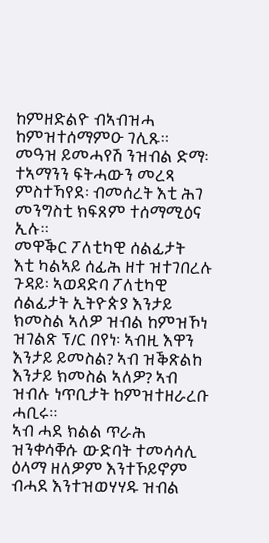ከምዘድልዮ ብኣብዝሓ ከምዝተሰማምዑ ገሊጹ።
መዓዝ ይመሓየሽ ንዝብል ድማ፡ ተኣማንን ፍትሓውን መረጻ ምስተኻየደ፡ ብመሰረት እቲ ሕገ መንግስቲ ክፍጸም ተሰማሚዕና ኢሉ።
መዋቕር ፖለቲካዊ ሰልፊታት
እቲ ካልኣይ ሰፊሕ ዘተ ዝተገበረሉ ጉዳይ፡ ኣወዳድባ ፖለቲካዊ ሰልፊታት ኢትዮጵያ እንታይ ክመስል ኣለዎ ዝብል ከምዝኾነ ዝገልጽ ፕ/ር በየነ፡ ኣብዚ እዋን እንታይ ይመስል? ኣብ ዝቕጽልከ እንታይ ክመስል ኣለዎ? ኣብ ዝብሉ ነጥቢታት ከምዝተዘራረቡ ሓቢሩ።
ኣብ ሓደ ክልል ጥራሕ ዝንቀሳቐሱ ውድባት ተመሳሳሊ ዕላማ ዘለዎም እንተኾይኖም ብሓደ እንተዝወሃሃዱ ዝብል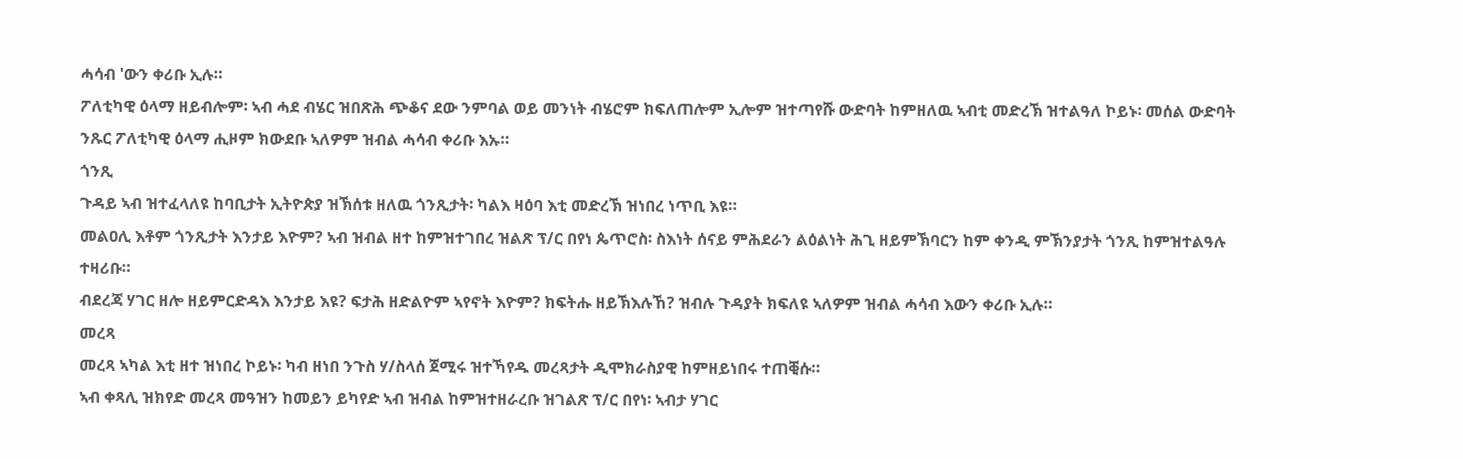ሓሳብ 'ውን ቀሪቡ ኢሉ።
ፖለቲካዊ ዕላማ ዘይብሎም፡ ኣብ ሓደ ብሄር ዝበጽሕ ጭቆና ደው ንምባል ወይ መንነት ብሄሮም ክፍለጠሎም ኢሎም ዝተጣየሹ ውድባት ከምዘለዉ ኣብቲ መድረኽ ዝተልዓለ ኮይኑ፡ መሰል ውድባት ንጹር ፖለቲካዊ ዕላማ ሒዞም ክውደቡ ኣለዎም ዝብል ሓሳብ ቀሪቡ እኡ።
ጎንጺ
ጉዳይ ኣብ ዝተፈላለዩ ከባቢታት ኢትዮጵያ ዝኽሰቱ ዘለዉ ጎንጺታት፡ ካልእ ዛዕባ እቲ መድረኽ ዝነበረ ነጥቢ እዩ።
መልዐሊ እቶም ጎንጺታት እንታይ እዮም? ኣብ ዝብል ዘተ ከምዝተገበረ ዝልጽ ፕ/ር በየነ ጴጥሮስ፡ ስእነት ሰናይ ምሕደራን ልዕልነት ሕጊ ዘይምኽባርን ከም ቀንዲ ምኽንያታት ጎንጺ ከምዝተልዓሉ ተዛሪቡ።
ብደረጃ ሃገር ዘሎ ዘይምርድዳእ እንታይ እዩ? ፍታሕ ዘድልዮም ኣየኖት እዮም? ክፍትሑ ዘይኽእሉኸ? ዝብሉ ጉዳያት ክፍለዩ ኣለዎም ዝብል ሓሳብ እውን ቀሪቡ ኢሉ።
መረጻ
መረጻ ኣካል እቲ ዘተ ዝነበረ ኮይኑ፡ ካብ ዘነበ ንጉስ ሃ/ስላሰ ጀሚሩ ዝተኻየዱ መረጻታት ዲሞክራስያዊ ከምዘይነበሩ ተጠቒሱ።
ኣብ ቀጻሊ ዝክየድ መረጻ መዓዝን ከመይን ይካየድ ኣብ ዝብል ከምዝተዘራረቡ ዝገልጽ ፕ/ር በየነ፡ ኣብታ ሃገር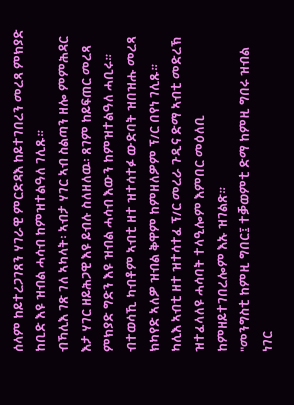ሰላም ከይተረጋገጸን ሃገራዊ ምርድዳእ ከይተገበረን መረጻ ምክያድ ከቢድ እዩ ዝብል ሓሳብ ከምዝተልዓለ ገሊጹ።
ብኻሊእ ገጽ ገለ ኣካላት፡ ኣብታ ሃገር ኣብ ስልጣን ዘሎ ምምሕዳር እታ ሃገር ዘይሕጋዊ እዩ ይብሉ ስለዘለዉ፡ ጸገም ከይፍጠር መረጻ ምክያድ ግድን እዩ ዝብል ሓሳብ እውን ከምዝተልዓለ ሓቢሩ።
ብተወሳኺ ካብቶም ኣብቲ ዘተ ዝተሳተፉ ውድባት ዝበዝሑ መረጻ ክካየድ ኣለዎ ዝብል ቅዋም ከምዘለዎም ፕ/ር በየነ ገሊጹ።
ካሊእ ኣብቲ ዘተ ዝተሳተፈ ፕ/ር መረራ ጉዲና ድማ ኣብቲ መድረኽ ዝተፈላለዩ ሓሳባት ተላዒሎም እምበር መዕለቢ ከምዘይተገበረሎም እኡ ዝገልጽ።
"መንግስቲ ከምዚ ግበር፤ ተቓወምቲ ድማ ከምዚ ግበሩ ዝብል ነገር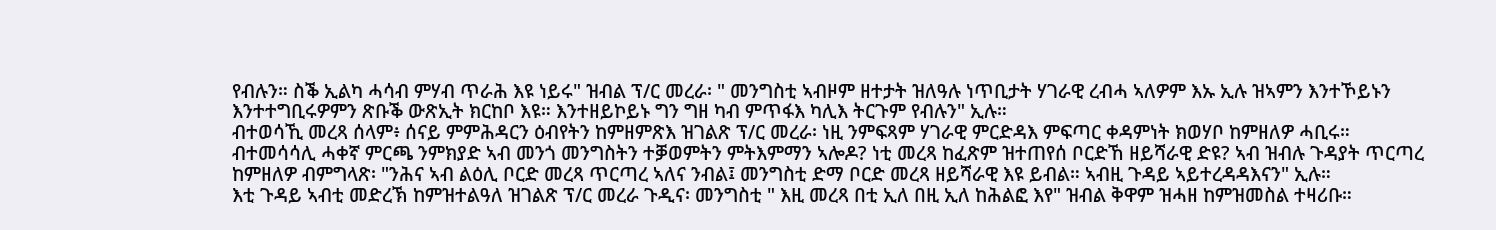የብሉን። ስቕ ኢልካ ሓሳብ ምሃብ ጥራሕ እዩ ነይሩ" ዝብል ፕ/ር መረራ፡ " መንግስቲ ኣብዞም ዘተታት ዝለዓሉ ነጥቢታት ሃገራዊ ረብሓ ኣለዎም እኡ ኢሉ ዝኣምን እንተኾይኑን እንተተግቢሩዎምን ጽቡቕ ውጽኢት ክርከቦ እዩ። እንተዘይኮይኑ ግን ግዘ ካብ ምጥፋእ ካሊእ ትርጉም የብሉን" ኢሉ።
ብተወሳኺ መረጻ ሰላም፥ ሰናይ ምምሕዳርን ዕብየትን ከምዘምጽእ ዝገልጽ ፕ/ር መረራ፡ ነዚ ንምፍጻም ሃገራዊ ምርድዳእ ምፍጣር ቀዳምነት ክወሃቦ ከምዘለዎ ሓቢሩ።
ብተመሳሳሊ ሓቀኛ ምርጫ ንምክያድ ኣብ መንጎ መንግስትን ተቓወምትን ምትእምማን ኣሎዶ? ነቲ መረጻ ከፈጽም ዝተጠየሰ ቦርድኸ ዘይሻራዊ ድዩ? ኣብ ዝብሉ ጉዳያት ጥርጣረ ከምዘለዎ ብምግላጽ፡ "ንሕና ኣብ ልዕሊ ቦርድ መረጻ ጥርጣረ ኣለና ንብል፤ መንግስቲ ድማ ቦርድ መረጻ ዘይሻራዊ እዩ ይብል። ኣብዚ ጉዳይ ኣይተረዳዳእናን" ኢሉ።
እቲ ጉዳይ ኣብቲ መድረኽ ከምዝተልዓለ ዝገልጽ ፕ/ር መረራ ጉዲና፡ መንግስቲ " እዚ መረጻ በቲ ኢለ በዚ ኢለ ከሕልፎ እየ" ዝብል ቅዋም ዝሓዘ ከምዝመስል ተዛሪቡ።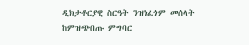ዲክታቶርያዊ ስርዓት ንዝነፈጎም መሰላት ከምዝጭበጡ ምግባር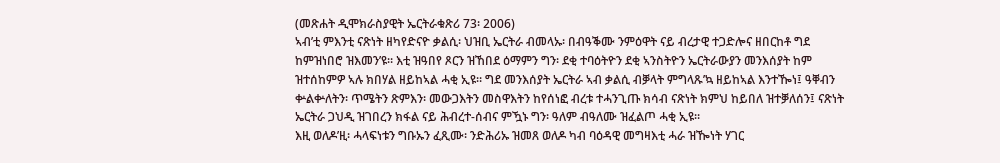(መጽሐት ዲሞክራስያዊት ኤርትራቁጽሪ 73፡ 2006)
ኣብ’ቲ ምእንቲ ናጽነት ዘካየድናዮ ቃልሲ፡ ህዝቢ ኤርትራ ብመላኡ፡ በብዓቕሙ ንምዕዋት ናይ ብረታዊ ተጋድሎና ዘበርከቶ ግደ ከምዝነበሮ ዝእመን’ዩ። እቲ ዝዓበየ ጾርን ዝኸበደ ዕማምን ግን፡ ደቂ ተባዕትዮን ደቂ ኣንስትዮን ኤርትራውያን መንእሰያት ከም ዝተሰከምዎ ኣሉ ክበሃል ዘይከኣል ሓቂ ኢዩ። ግደ መንእሰያት ኤርትራ ኣብ ቃልሲ ብቓላት ምግላጹ’ኳ ዘይከኣል እንተዀነ፤ ዓቐብን ቍልቍለትን፡ ጥሜትን ጽምእን፡ መውጋእትን መስዋእትን ከየሰነፎ ብረቱ ተሓንጊጡ ክሳብ ናጽነት ክምህ ከይበለ ዝተቓለሰን፤ ናጽነት ኤርትራ ጋህዲ ዝገበረን ክፋል ናይ ሕብረተ-ሰብና ምዃኑ ግን፡ ዓለም ብዓለሙ ዝፈልጦ ሓቂ ኢዩ።
እዚ ወለዶ’ዚ፡ ሓላፍነቱን ግቡኡን ፈጺሙ፡ ንድሕሪኡ ዝመጸ ወለዶ ካብ ባዕዳዊ መግዛእቲ ሓራ ዝዀነት ሃገር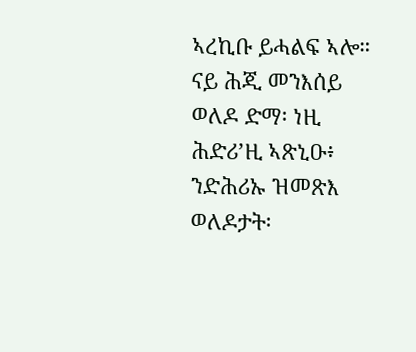ኣረኪቡ ይሓልፍ ኣሎ። ናይ ሕጂ መንእሰይ ወለዶ ድማ፡ ነዚ ሕድሪ’ዚ ኣጽኒዑ፥ ንድሕሪኡ ዝመጽእ ወለዶታት፡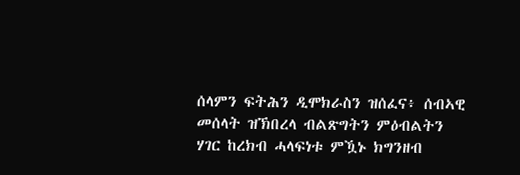ሰላምን ፍትሕን ዲሞክራስን ዝሰፈና፥ ሰብኣዊ መሰላት ዝኽበረላ ብልጽግትን ምዕብልትን ሃገር ከረክብ ሓላፍነቱ ምዃኑ ክግንዘብ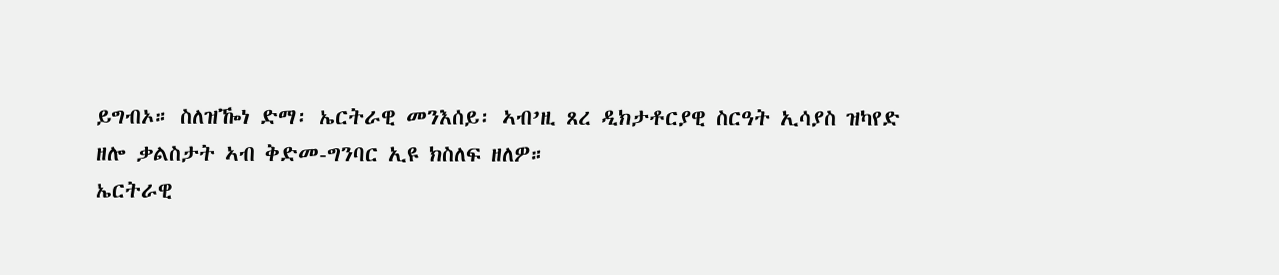ይግብኦ። ስለዝዀነ ድማ፡ ኤርትራዊ መንእሰይ፡ ኣብ’ዚ ጸረ ዲክታቶርያዊ ስርዓት ኢሳያስ ዝካየድ ዘሎ ቃልስታት ኣብ ቅድመ-ግንባር ኢዩ ክስለፍ ዘለዎ።
ኤርትራዊ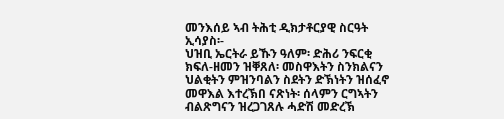መንእሰይ ኣብ ትሕቲ ዲክታቶርያዊ ስርዓት ኢሳያስ፡-
ህዝቢ ኤርትራ ይኹን ዓለም፡ ድሕሪ ንፍርቂ ክፍለ-ዘመን ዝቐጸለ፡ መስዋእትን ስንክልናን ህልቂትን ምዝንባልን ስደትን ድኽነትን ዝሰፈኖ መዋእል እተረኽበ ናጽነት፡ ሰላምን ርግኣትን ብልጽግናን ዝረጋገጸሉ ሓድሽ መድረኽ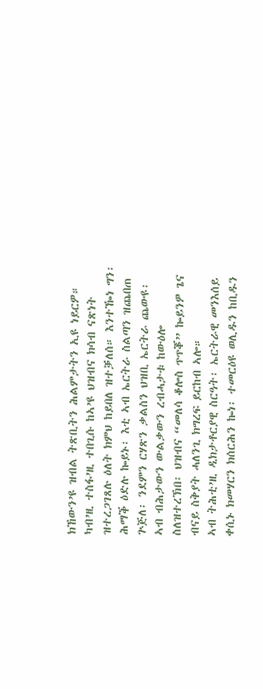ክኸውን’ዩ ዝብል ትጽቢትን ሕልምታትን ኢዩ ነይርዎ። ካብ’ዚ ተስፋ’ዚ ተበጊሱ ከኣ’ዩ ህዝብና ክሳብ ናጽነት ዝተረጋገጸሉ ዕለት ክምህ ከይበለ ዝተቓለሰ። እንተዀነ ግን፡ ሕማቕ ዕድሉ ኰይኑ፡ እቲ ኣብ ኤርትራ ስልጣን ዝጨበጠ ጕጅለ፡ ንደምን ርሃጽን ቃልስን ህዝቢ ኤርትራ ጨውዩ፡ ኣብ ብሕታውን ውልቃውን ረብሓታቱ ከውዕሎ ስለዝተረኽበ፡ ህዝብና “መለሳ ቆሎስ ጥጥቖ” ኰይንዎ ጌና ብናይ ስቅያት ሓለንጊ ክግረፍ ይርከብ ኣሎ።
ኣብ ትሕቲ’ዚ ዲክታቶርያዊ ስርዓት፡ ኤርትራዊ መንእሰይ ቀሲኑ ክመሃርን ክሰርሕን ኰነ፡ ተመርዕዩ ወሊዱን ከቢዱን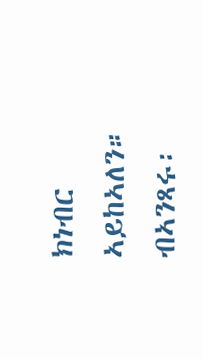ክነብር ኣይከኣለን። ብኣንጻሩ፡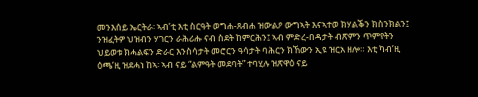መንእሰይ ኤርትራ፡ ኣብ’ቲ እቲ ስርዓት ወግሐ-ጸብሐ ዝውልዖ ውግኣት እናኣተወ ክሃልቕን ክስንክልን፤ ንዝፈትዎ ህዝብን ሃገርን ራሕሪሑ ናብ ስደት ከምርሕን፤ ኣብ ምድረ-በዳታት ብጽምን ጥምየትን ህይወቱ ክሓልፍን ድራር እንስሳታት መሮርን ዓሳታት ባሕርን ክኸውን ኢዩ ዝርአ ዘሎ። እቲ ካብ’ዚ ዕጫ’ዚ ዝደሓነ ከኣ፡ ኣብ ናይ “ልምዓት መደባት” ተባሂሉ ዝጽዋዕ ናይ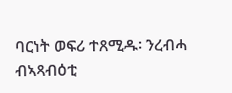ባርነት ወፍሪ ተጸሚዱ፡ ንረብሓ ብኣጻብዕቲ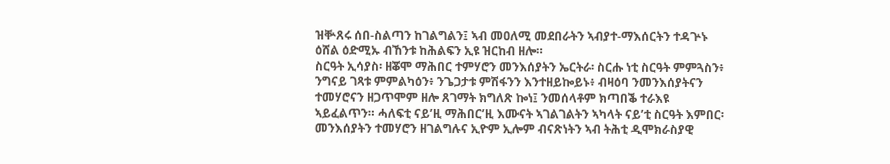ዝቝጸሩ ሰበ-ስልጣን ከገልግልን፤ ኣብ መዐለሚ መደበራትን ኣብያተ-ማእሰርትን ተዳጕኑ ዕሸል ዕድሚኡ ብኸንቱ ከሕልፍን ኢዩ ዝርከብ ዘሎ።
ስርዓት ኢሳያስ፡ ዘቖሞ ማሕበር ተምሃሮን መንእሰያትን ኤርትራ፡ ስርሑ ነቲ ስርዓት ምምጓስን፥ ንግናይ ገጻቱ ምምልካዕን፥ ንጌጋታቱ ምሽፋንን እንተዘይኰይኑ፥ ብዛዕባ ንመንእሰያትናን ተመሃሮናን ዘጋጥሞም ዘሎ ጸገማት ክግለጽ ኰነ፤ ንመሰላቶም ክጣበቕ ተራእዩ ኣይፈልጥን። ሓለፍቲ ናይ’ዚ ማሕበር’ዚ እሙናት ኣገልገልትን ኣካላት ናይ’ቲ ስርዓት እምበር፡ መንእሰያትን ተመሃሮን ዘገልግሉና ኢዮም ኢሎም ብናጽነትን ኣብ ትሕቲ ዲሞክራስያዊ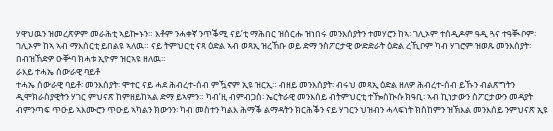ሃዋህዉን ዝመረጽዎም መራሕቲ ኣይኰኑን። እቶም ንሓቀኛ ንጥቕሚ ናይ’ቲ ማሕበር ዝሰርሑ ዝነበሩ መንእሰያትን ተመሃሮን ከኣ፡ ገሊኦም ተሰዲዶም ዓዲ ጓና ተዓቚቦም፡ ገሊኦም ከኣ ኣብ ማእሰርቲ ይበልዩ ኣለዉ። ናይ ትምህርቲ ናጻ ዕድል ኣብ ወጻኢ ዝረኸቡ ወይ ድማ ንስፖርታዊ ውድድራት ዕድል ረኺቦም ካብ ሃገሮም ዝወጹ መንእሰያት፡ በብዝኸድዎ ዑቝባ ክሓቱ ኢዮም ዝርኣዩ ዘለዉ።
ራእይ ተሓኤ ሰውራዊ ባይቶ
ተሓኤ ሰውራዊ ባይቶ፡ መንእሰያት፡ ሞተር ናይ ሓደ ሕብረተ-ሰብ ምዃኖም ኢዩ ዝርኢ። ብዘይ መንእሰያት፡ ብሩህ መጻኢ ዕድል ዘለዎ ሕብረተ-ሰብ ይኹን ብልጽግትን ዲሞክራስያዊትን ሃገር ምህናጽ ከምዘይከኣል ድማ ይኣምን። ካብ’ዚ ብምብጋስ፡ ኤርትራዊ መንእሰይ ብትምህርቲ ተዀስኲሱ ክዓቢ፡ ኣብ ኪነታውን ስፖርታውን መዳያት ብምንጣፍ ጥዑይ ኣእሙሮን ጥዑይ ኣካልን ክውንን፡ ካብ መስተን ካልእ ሕማቕ ልማዳትን ክርሕቕን ናይ ሃገርን ህዝብን ሓላፍነት ክስከምን ዝኽእል መንእሰይ ንምህናጽ ኢዩ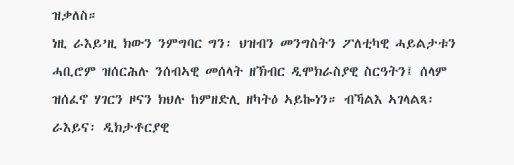ዝቃለስ።
ነዚ ራእይ’ዚ ክውን ንምግባር ግን፡ ህዝብን መንግስትን ፖለቲካዊ ሓይልታቱን ሓቢሮም ዝሰርሕሉ ንሰብኣዊ መሰላት ዘኽብር ዲሞክራስያዊ ስርዓትን፤ ሰላም ዝሰፈኖ ሃገርን ዞናን ክህሉ ከምዘድሊ ዘካትዕ ኣይኰነን። ብኻልእ ኣገላልጻ፡ ራእይና፡ ዲክታቶርያዊ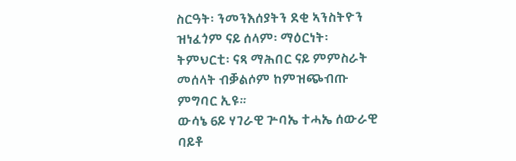ስርዓት፡ ንመንእሰያትን ደቂ ኣንስትዮን ዝነፈጎም ናይ ሰላም፡ ማዕርነት፡ ትምህርቲ፡ ናጻ ማሕበር ናይ ምምስራት መሰላት ብቓልሶም ከምዝጭብጡ ምግባር ኢዩ።
ውሳኔ 6ይ ሃገራዊ ጕባኤ ተሓኤ ሰውራዊ ባይቶ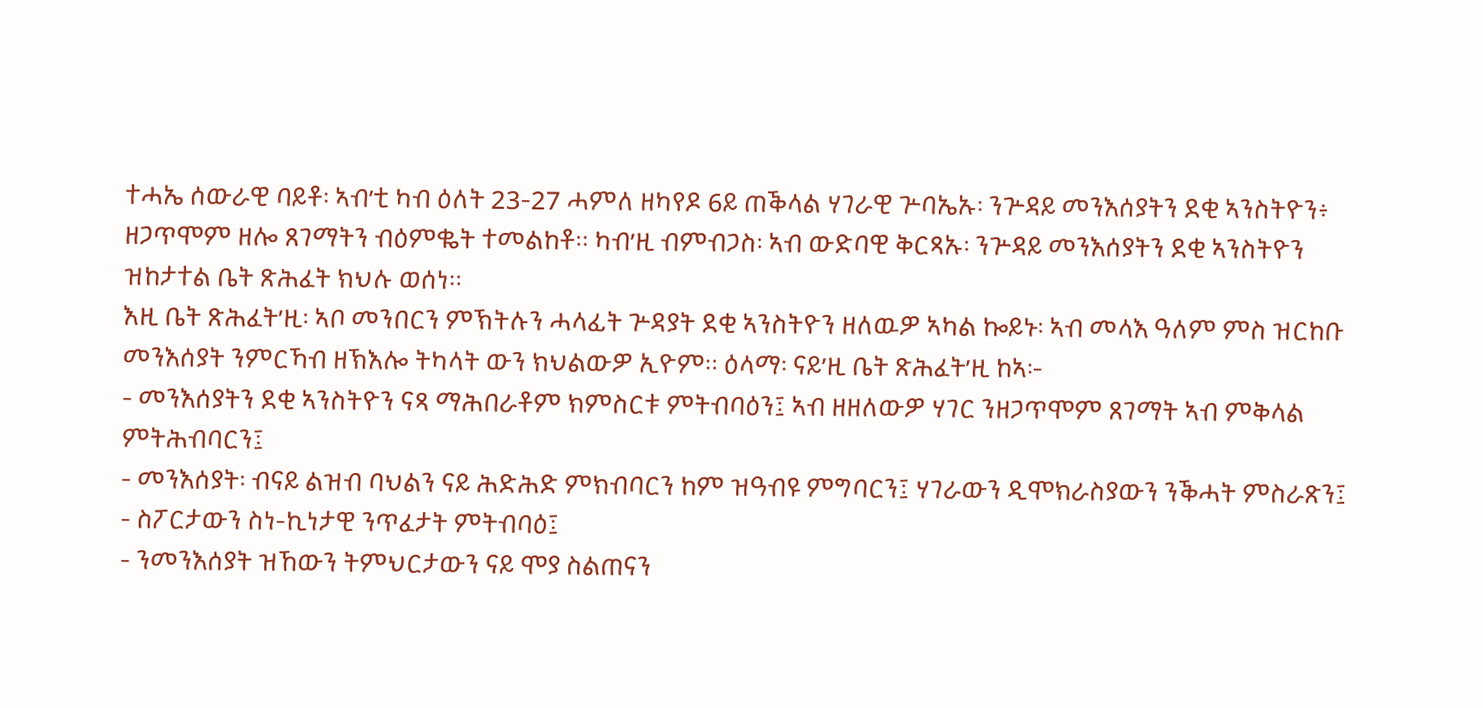ተሓኤ ሰውራዊ ባይቶ፡ ኣብ’ቲ ካብ ዕለት 23-27 ሓምለ ዘካየዶ 6ይ ጠቕላል ሃገራዊ ጕባኤኡ፡ ንጕዳይ መንእሰያትን ደቂ ኣንስትዮን፥ ዘጋጥሞም ዘሎ ጸገማትን ብዕምቈት ተመልከቶ። ካብ’ዚ ብምብጋስ፡ ኣብ ውድባዊ ቅርጻኡ፡ ንጕዳይ መንእሰያትን ደቂ ኣንስትዮን ዝከታተል ቤት ጽሕፈት ክህሉ ወሰነ።
እዚ ቤት ጽሕፈት’ዚ፡ ኣቦ መንበርን ምኽትሉን ሓላፊት ጕዳያት ደቂ ኣንስትዮን ዘለዉዎ ኣካል ኰይኑ፡ ኣብ መላእ ዓለም ምስ ዝርከቡ መንእሰያት ንምርኻብ ዘኽእሎ ትካላት ውን ክህልውዎ ኢዮም። ዕላማ፡ ናይ’ዚ ቤት ጽሕፈት’ዚ ከኣ፡-
- መንእሰያትን ደቂ ኣንስትዮን ናጻ ማሕበራቶም ክምስርቱ ምትብባዕን፤ ኣብ ዘዘለውዎ ሃገር ንዘጋጥሞም ጸገማት ኣብ ምቅላል ምትሕብባርን፤
- መንእሰያት፡ ብናይ ልዝብ ባህልን ናይ ሕድሕድ ምክብባርን ከም ዝዓብዩ ምግባርን፤ ሃገራውን ዲሞክራስያውን ንቕሓት ምስራጽን፤
- ስፖርታውን ስነ-ኪነታዊ ንጥፈታት ምትብባዕ፤
- ንመንእሰያት ዝኸውን ትምህርታውን ናይ ሞያ ስልጠናን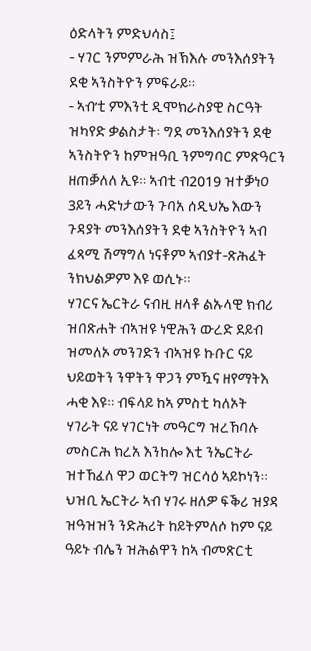ዕድላትን ምድህሳስ፤
- ሃገር ንምምራሕ ዝኽእሉ መንእሰያትን ደቂ ኣንስትዮን ምፍራይ።
- ኣብ’ቲ ምእንቲ ዲሞክራስያዊ ስርዓት ዝካየድ ቃልስታት፡ ግደ መንእሰያትን ደቂ ኣንስትዮን ከምዝዓቢ ንምግባር ምጽዓርን ዘጠቓለለ ኢዩ። ኣብቲ ብ2019 ዝተቓነዐ 3ይን ሓድነታውን ጉባአ ሰዲህኤ እውን ጉዳያት መንእሰያትን ደቂ ኣንስትዮን ኣብ ፈጻሚ ሽማግለ ነናቶም ኣብያተ-ጽሕፈት ንክህልዎም እዩ ወሲኑ።
ሃገርና ኤርትራ ናብዚ ዘላቶ ልኡላዊ ክብሪ ዝበጽሐት ብኣዝዩ ነዊሕን ውረድ ደይብ ዝመለኦ መንገድን ብኣዝዩ ኩቡር ናይ ህይወትን ንዋትን ዋጋን ምዃና ዘየማትእ ሓቂ እዩ። ብፍላይ ከኣ ምስቲ ካለኦት ሃገራት ናይ ሃገርነት መዓርግ ዝረኸባሉ መስርሕ ክረአ እንከሎ እቲ ንኤርትራ ዝተኸፈለ ዋጋ ወርትግ ዝርሳዕ ኣይኮነን። ህዝቢ ኤርትራ ኣብ ሃገሩ ዘለዎ ፍቕሪ ዝያዳ ዝዓዝዝን ንድሕሪት ከይትምለሶ ከም ናይ ዓይኑ ብሌን ዝሕልዋን ከኣ ብመጽርቲ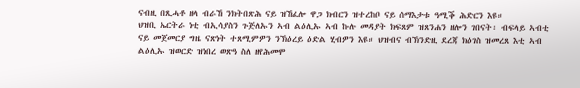ናብዚ በጺሓቶ ዘላ ብራኸ ንክትበጽሕ ናይ ዝኸፈሎ ዋጋ ክብርን ዝተረከቦ ናይ ሰማእታቱ ዓሚቕ ሕድርን እዩ።
ህዝቢ ኤርትራ ነቲ ብኢሳያስን ጉጅለኡን ኣብ ልዕሊኡ ኣብ ኩሉ መዳያት ክፍጸም ዝጸንሐን ዘሎን ገበናት፡ ብፍላይ ኣብቲ ናይ መጀመርያ ግዜ ናጽነት ተጸሚምዎን ንኽዕረይ ዕድል ሂብዎን እዩ። ህዝብና ብኽንድዚ ደረጃ ክዕገስ ዝመረጸ እቲ ኣብ ልዕሊኡ ዝወርድ ዝነበረ ወጽዓ ስለ ዘየሕመሞ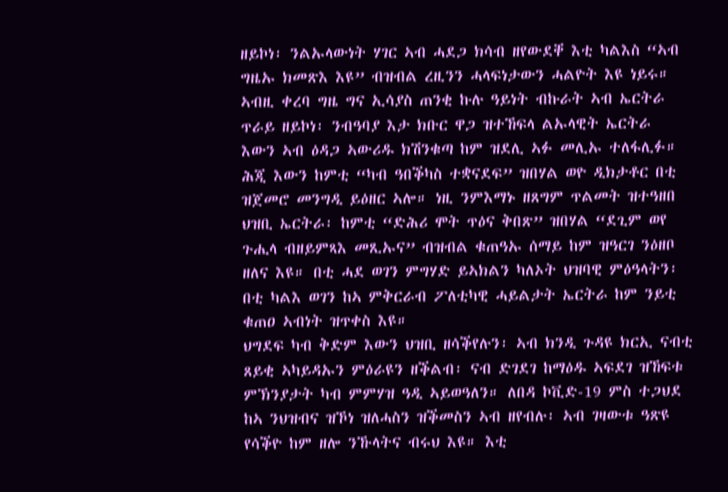ዘይኮነ፡ ንልኡላውነት ሃገር ኣብ ሓደጋ ክሳብ ዘየውደቐ እቲ ካልእስ “ኣብ ግዜኡ ክመጽእ እዩ” ብዝብል ረዚንን ሓላፍነታውን ሓልዮት እዩ ነይሩ። ኣብዚ ቀረባ ግዜ ግና ኢሳያስ ጠንቂ ኩሉ ዓይነት ብኩራት ኣብ ኤርትራ ጥራይ ዘይኮነ፡ ንብዓባያ እታ ክቡር ዋጋ ዝተኸፍላ ልኡላዊት ኤርትራ እውን ኣብ ዕዳጋ ኣውሪዱ ክሽንቁጣ ከም ዝደሊ ኣፉ መሊኡ ተለፋሊፉ። ሕጂ እውን ከምቲ “ካብ ዓበቕካስ ተቋናደፍ” ዝበሃል ወዮ ዲክታቶር በቲ ዝጀመሮ መንግዲ ይዕዘር ኣሎ። ነዚ ንምእማኑ ዘጸግም ጥልመት ዝተዓዘበ ህዝቢ ኤርትራ፡ ከምቲ “ድሕሪ ሞት ጥዕና ቅበጽ” ዝበሃል “ደጊም ወየ ጉሒላ ብዘይምጻእ መጺኡና” ብዝብል ቁጠዓኡ ሰማይ ከም ዝዓርገ ንዕዘቦ ዘለና እዩ። በቲ ሓደ ወገን ምግሃድ ይኣክልን ካለኦት ህዝባዊ ምዕዓላትን፡ በቲ ካልእ ወገን ከኣ ምቅርራብ ፖለቲካዊ ሓይልታት ኤርትራ ከም ንይቲ ቁጠዐ ኣብነት ዝጥቀስ እዩ።
ህግደፍ ካብ ቅድም እውን ህዝቢ ዘሳቕየሉን፡ ኣብ ክንዲ ጉዳዩ ክርኢ ናብቲ ጸይቂ ኣካይዳኡን ምዕራዩን ዘቕልብ፡ ናብ ድገደገ ከማዕዱ ኣፍደገ ዝኸፍቱ ምኽንያታት ካብ ምምሃዝ ዓዲ ኣይወዓለን። ለበዳ ኮቪድ-19 ምስ ተጋህደ ከኣ ንህዝብና ዝኾነ ዝለሓስን ዝቕመስን ኣብ ዘየብሉ፡ ኣብ ገዛውቱ ዓጽዩ የሳቕዮ ከም ዘሎ ንኹላትና ብሩህ እዩ። እቲ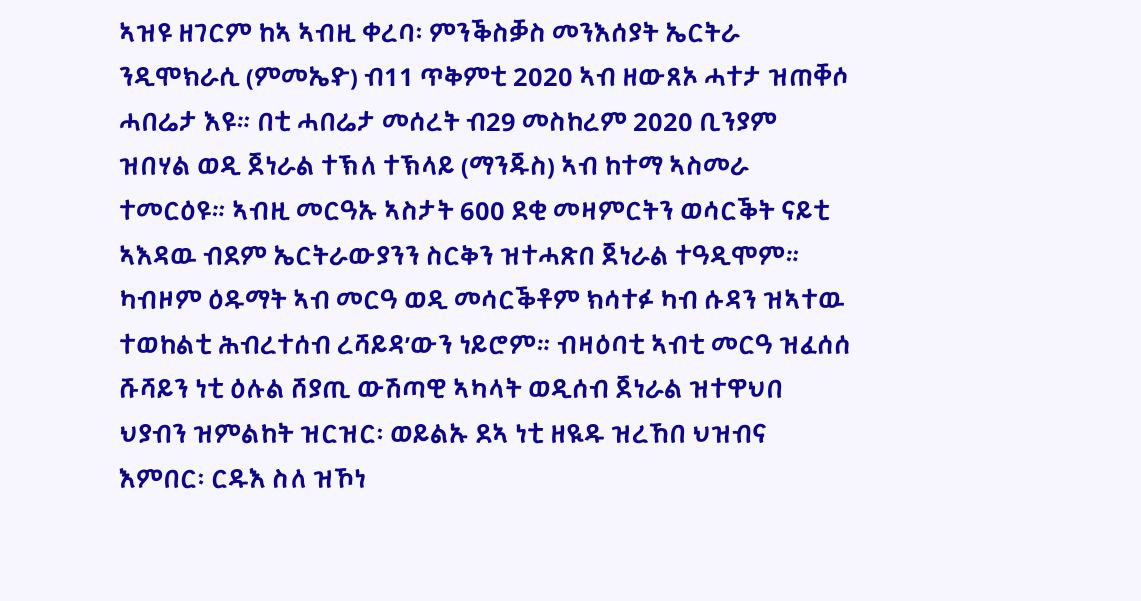ኣዝዩ ዘገርም ከኣ ኣብዚ ቀረባ፡ ምንቕስቓስ መንእሰያት ኤርትራ ንዲሞክራሲ (ምመኤዯ) ብ11 ጥቅምቲ 2020 ኣብ ዘውጸኦ ሓተታ ዝጠቐሶ ሓበሬታ እዩ። በቲ ሓበሬታ መሰረት ብ29 መስከረም 2020 ቢንያም ዝበሃል ወዲ ጀነራል ተኽለ ተኽላይ (ማንጁስ) ኣብ ከተማ ኣስመራ ተመርዕዩ። ኣብዚ መርዓኡ ኣስታት 600 ደቂ መዛምርትን ወሳርቕት ናይቲ ኣእዳዉ ብደም ኤርትራውያንን ስርቅን ዝተሓጽበ ጀነራል ተዓዲሞም። ካብዞም ዕዱማት ኣብ መርዓ ወዲ መሳርቕቶም ክሳተፉ ካብ ሱዳን ዝኣተዉ ተወከልቲ ሕብረተሰብ ረሻይዳ’ውን ነይሮም። ብዛዕባቲ ኣብቲ መርዓ ዝፈሰሰ ሹሻይን ነቲ ዕሉል ሸያጢ ውሽጣዊ ኣካላት ወዲሰብ ጀነራል ዝተዋህበ ህያብን ዝምልከት ዝርዝር፡ ወይልኡ ደኣ ነቲ ዘዪዱ ዝረኸበ ህዝብና እምበር፡ ርዱእ ስለ ዝኾነ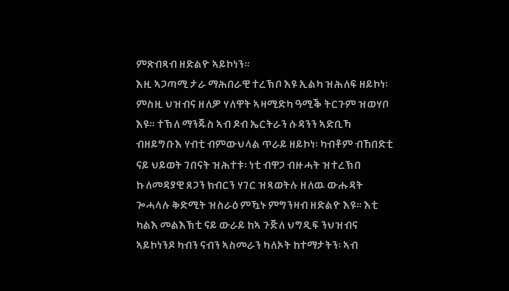ምጽብጻብ ዘድልዮ ኣይኮነን።
እዚ ኣጋጣሚ ታራ ማሕበራዊ ተረኽቦ እዩ ኢልካ ዝሕለፍ ዘይኮነ፡ ምስዚ ህዝብና ዘለዎ ሃለዋት ኣዛሚድካ ዓሚቕ ትርጉም ዝወሃቦ እዩ። ተኽለ ማንጁስ ኣብ ዶብ ኤርትራን ሱዳንን ኣድቢኻ ብዘይግቡእ ሃብቲ ብምውህላል ጥራይ ዘይኮነ፡ ካብቶም ብኸበድቲ ናይ ህይወት ገበናት ዝሕተቱ፡ ነቲ ብዋጋ ብዙሓት ዝተረኽበ ኩለመዳያዊ ጸጋን ክብርን ሃገር ዝጻወትሉ ዘለዉ ውሑዳት ጐሓላሉ ቅድሚት ዝስራዕ ምዃኑ ምግንዛብ ዘድልዮ እዩ። እቲ ካልእ መልእኽቲ ናይ ውራይ ከኣ ጉጅለ ህግዲፍ ንህዝብና ኣይኮነንዶ ካብን ናብን ኣስመራን ካለኦት ከተማታትን፡ ኣብ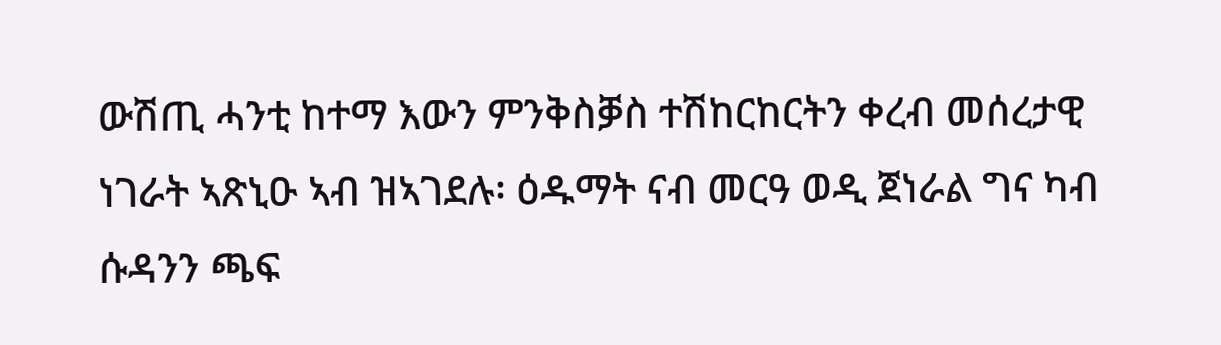ውሽጢ ሓንቲ ከተማ እውን ምንቅስቓስ ተሽከርከርትን ቀረብ መሰረታዊ ነገራት ኣጽኒዑ ኣብ ዝኣገደሉ፡ ዕዱማት ናብ መርዓ ወዲ ጀነራል ግና ካብ ሱዳንን ጫፍ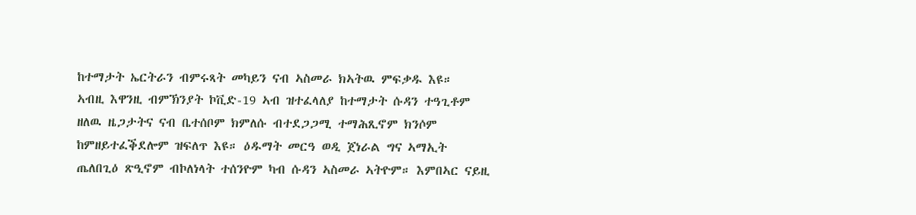ከተማታት ኤርትራን ብምሩጻት መካይን ናብ ኣስመራ ክኣትዉ ምፍቃዱ እዩ።
ኣብዚ እዋንዚ ብምኽንያት ኮቪድ-19 ኣብ ዝተፈላለያ ከተማታት ሱዳን ተዓጊቶም ዘለዉ ዜጋታትና ናብ ቤተሰቦም ክምለሱ ብተደጋጋሚ ተማሕጺኖም ክንሶም ከምዘይተፈቕደሎም ዝፍለጥ እዩ። ዕዱማት መርዓ ወዲ ጀነራል ግና ኣማኢት ጤለበጊዕ ጽዒኖም ብኮለነላት ተሰንዮም ካብ ሱዳን ኣስመራ ኣትዮም። እምበኣር ናይዚ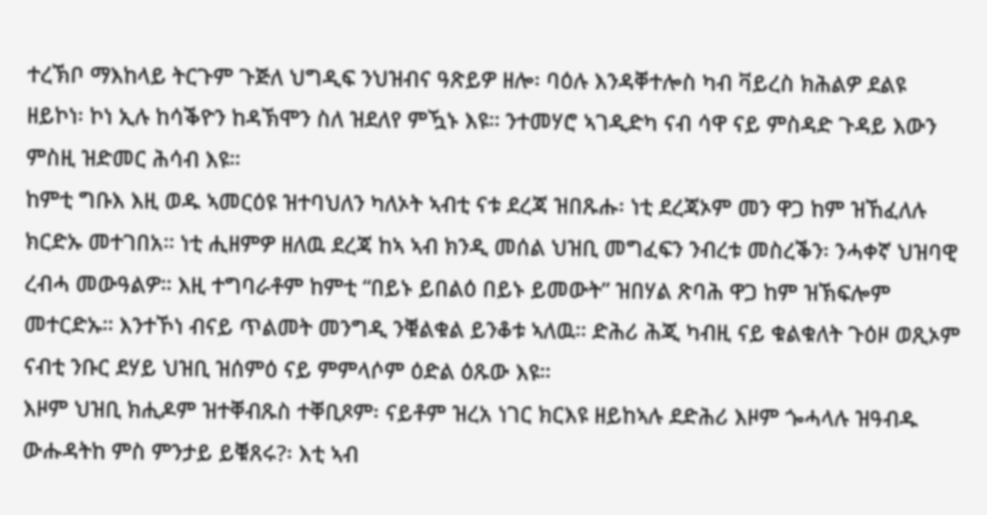ተረኽቦ ማእከላይ ትርጉም ጉጅለ ህግዲፍ ንህዝብና ዓጽይዎ ዘሎ፡ ባዕሉ እንዳቐተሎስ ካብ ቫይረስ ክሕልዎ ደልዩ ዘይኮነ፡ ኮነ ኢሉ ከሳቕዮን ከዳኽሞን ስለ ዝደለየ ምዃኑ እዩ። ንተመሃሮ ኣገዲድካ ናብ ሳዋ ናይ ምስዳድ ጉዳይ እውን ምስዚ ዝድመር ሕሳብ እዩ።
ከምቲ ግቡእ እዚ ወዱ ኣመርዕዩ ዝተባህለን ካለኦት ኣብቲ ናቱ ደረጃ ዝበጹሑ፡ ነቲ ደረጃኦም መን ዋጋ ከም ዝኸፈለሉ ክርድኡ መተገበአ። ነቲ ሒዘምዎ ዘለዉ ደረጃ ከኣ ኣብ ክንዲ መሰል ህዝቢ መግፈፍን ንብረቱ መስረቕን፡ ንሓቀኛ ህዝባዊ ረብሓ መውዓልዎ። እዚ ተግባራቶም ከምቲ “በይኑ ይበልዕ በይኑ ይመውት” ዝበሃል ጽባሕ ዋጋ ከም ዝኽፍሎም መተርድኡ። እንተኾነ ብናይ ጥልመት መንግዲ ንቑልቁል ይንቆቱ ኣለዉ። ድሕሪ ሕጂ ካብዚ ናይ ቁልቁለት ጉዕዞ ወጺኦም ናብቲ ንቡር ደሃይ ህዝቢ ዝሰምዕ ናይ ምምላሶም ዕድል ዕጹው እዩ።
እዞም ህዝቢ ክሒዶም ዝተቐብጹስ ተቐቢጾም፡ ናይቶም ዝረአ ነገር ክርእዩ ዘይከኣሉ ደድሕሪ እዞም ጐሓላሉ ዝዓብዱ ውሑዳትከ ምስ ምንታይ ይቑጸሩ?፡ እቲ ኣብ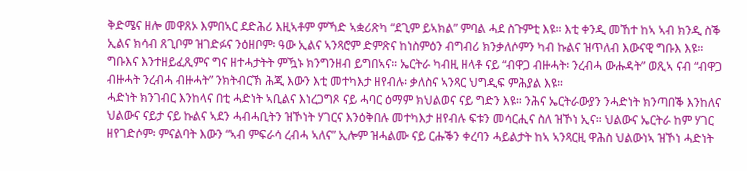ቅድሜና ዘሎ መዋጸኦ እምበኣር ደድሕሪ እዚኣቶም ምኻድ ኣቋሪጽካ “ደጊም ይኣክል” ምባል ሓደ ስጉምቲ እዩ። እቲ ቀንዲ መኸተ ከኣ ኣብ ክንዲ ስቕ ኢልና ክሳብ ጸጊቦም ዝገድፉና ንዕዘቦም፡ ዓው ኢልና ኣንጻሮም ድምጽና ከነስምዕን ብግብሪ ክንቃለሶምን ካብ ኩልና ዝጥለብ እውናዊ ግቡእ እዩ። ግቡእና እንተዘይፈጺምና ግና ዘተሓታትት ምዃኑ ክንግንዘብ ይግበኣና። ኤርትራ ካብዚ ዘላቶ ናይ “ብዋጋ ብዙሓት፡ ንረብሓ ውሑዳት” ወጺኣ ናብ “ብዋጋ ብዙሓት ንረብሓ ብዙሓት” ንክትብርኽ ሕጂ እውን እቲ መተካእታ ዘየብሉ፡ ቃለስና ኣንጻር ህግዲፍ ምሕያል እዩ።
ሓድነት ክንገብር እንከላና በቲ ሓድነት ኣቢልና እነረጋግጾ ናይ ሓባር ዕማም ክህልወና ናይ ግድን እዩ። ንሕና ኤርትራውያን ንሓድነት ክንጣበቕ እንከለና ህልውና ናይታ ናይ ኩልና ኣደን ሓብሓቢትን ዝኾነት ሃገርና እንዕቅበሉ መተካእታ ዘየብሉ ፍቱን መሳርሒና ስለ ዝኾነ ኢና። ህልውና ኤርትራ ከም ሃገር ዘየገድሶም፡ ምናልባት እውን “ኣብ ምፍራሳ ረብሓ ኣለና” ኢሎም ዝሓልሙ ናይ ርሑቕን ቀረባን ሓይልታት ከኣ ኣንጻርዚ ዋሕስ ህልውነኣ ዝኾነ ሓድነት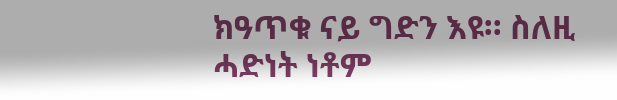ክዓጥቁ ናይ ግድን እዩ። ስለዚ ሓድነት ነቶም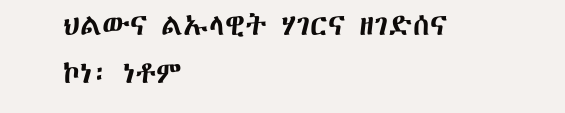ህልውና ልኡላዊት ሃገርና ዘገድሰና ኮነ፡ ነቶም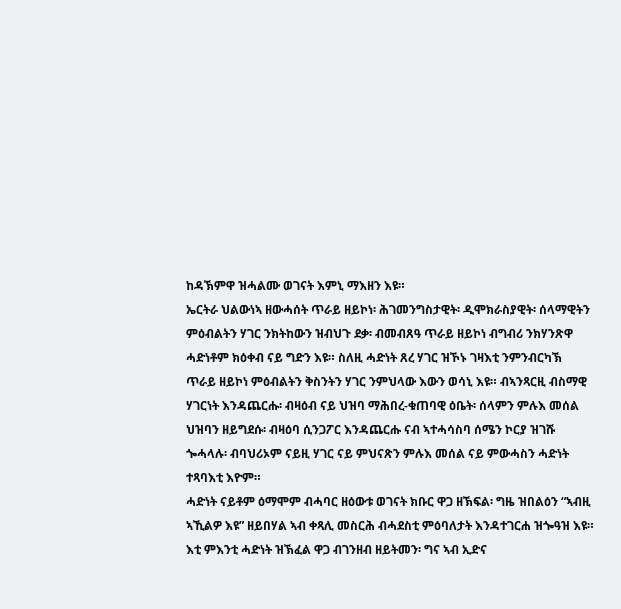ከዳኽምዋ ዝሓልሙ ወገናት እምኒ ማእዘን እዩ።
ኤርትራ ህልውነኣ ዘውሓሰት ጥራይ ዘይኮነ፡ ሕገመንግስታዊት፡ ዲሞክራስያዊት፡ ሰላማዊትን ምዕብልትን ሃገር ንክትከውን ዝብህጉ ደቃ፡ ብመብጸዓ ጥራይ ዘይኮነ ብግብሪ ንክሃንጽዋ ሓድነቶም ክዕቀብ ናይ ግድን እዩ። ስለዚ ሓድነት ጸረ ሃገር ዝኾኑ ገዛእቲ ንምንብርካኽ ጥራይ ዘይኮነ ምዕብልትን ቅስንትን ሃገር ንምህላው እውን ወሳኒ እዩ። ብኣንጻርዚ ብስማዊ ሃገርነት እንዳጨርሑ፡ ብዛዕብ ናይ ህዝባ ማሕበረ-ቁጠባዊ ዕቤት፡ ሰላምን ምሉእ መሰል ህዝባን ዘይግደሱ፡ ብዛዕባ ሲንጋፖር እንዳጨርሑ ናብ ኣተሓሳስባ ሰሜን ኮርያ ዝገሹ ጐሓላሉ፡ ብባህሪኦም ናይዚ ሃገር ናይ ምህናጽን ምሉእ መሰል ናይ ምውሓስን ሓድነት ተጻባእቲ እዮም።
ሓድነት ናይቶም ዕማሞም ብሓባር ዘዕውቱ ወገናት ክቡር ዋጋ ዘኽፍል፡ ግዜ ዝበልዕን “ኣብዚ ኣኺልዎ እዩ” ዘይበሃል ኣብ ቀጻሊ መስርሕ ብሓደስቲ ምዕባለታት እንዳተገርሐ ዝጐዓዝ እዩ። እቲ ምእንቲ ሓድነት ዝኽፈል ዋጋ ብገንዘብ ዘይትመን፡ ግና ኣብ ኢድና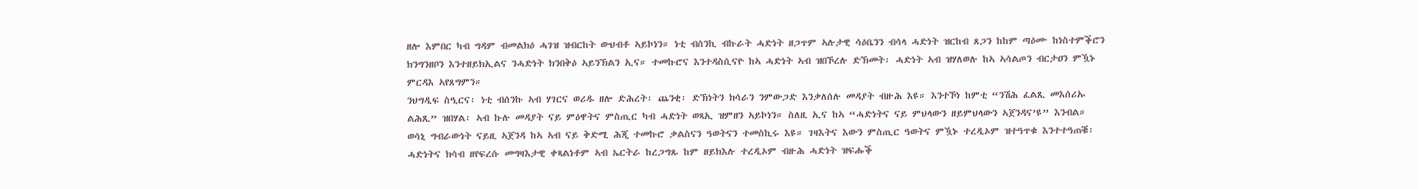ዘሎ እምበር ካብ ግዳም ብመልክዕ ሓገዝ ዝብርከት ውህብቶ ኣይኮነን። ነቲ ብሰንኪ ብኩራት ሓድነት ዘጋጥም ኣሉታዊ ሳዕቤንን ብሳላ ሓድነት ዝርከብ ጸጋን ከከም ጣዕሙ ከነስተምቕሮን ክንግንዘቦን እንተዘይክኢልና ንሓድነት ክንበቅዕ ኣይንኽልን ኢና። ተመኩሮና እንተዳስሲናዮ ከኣ ሓድነት ኣብ ዝበኾረሉ ድኽመት፡ ሓድነት ኣብ ዝሃለወሉ ከኣ ኣሳልጦን ብርታዐን ምዃኑ ምርዳእ ኣየጸግምን።
ንህግዲፍ ስዒርና፡ ነቲ ብሰንኩ ኣብ ሃገርና ወሪዱ ዘሎ ድሕረት፡ ጨንቂ፡ ድኽነትን ክሳራን ንምውጋድ እንቃለሰሉ መዳያት ብዙሕ እዩ። እንተኾነ ከምቲ “ንሽሕ ፈልጺ መእሰሪኡ ልሕጺ” ዝበሃል፡ ኣብ ኩሉ መዳያት ናይ ምዕዋትና ምስጢር ካብ ሓድነት ወጻኢ ዝምዘን ኣይኮነን። ስለዚ ኢና ከኣ “ሓድነትና ናይ ምህላውን ዘይምህላውን ኣጀንዳና’ዩ” እንብል። ወሳኒ ግብራውነት ናይዚ ኣጀንዳ ከኣ ኣብ ናይ ቅድሚ ሕጂ ተመኩሮ ቃልስናን ዓወትናን ተመስኪሩ እዩ። ገዛእትና እውን ምስጢር ዓወትና ምዃኑ ተረዲኦም ዝተዓጥቁ እንተተዓጠቑ፡ ሓድነትና ክሳብ ዘየፍረሱ መግዛእታዊ ቀጻልነቶም ኣብ ኤርትራ ከረጋግጹ ከም ዘይክእሉ ተረዲኦም ብዙሕ ሓድነት ዝፍሑቕ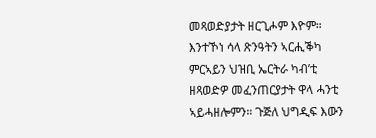መጻወድያታት ዘርጊሖም እዮም። እንተኾነ ሳላ ጽንዓትን ኣርሒቕካ ምርኣይን ህዝቢ ኤርትራ ካብ’ቲ ዘጻወድዎ መፈንጠርያታት ዋላ ሓንቲ ኣይሓዘሎምን። ጉጅለ ህግዲፍ እውን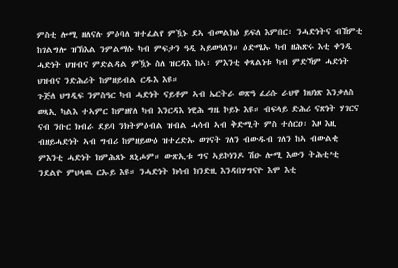ምስቲ ሎሚ ዘለናሉ ምዕባለ ዝተፈልየ ምዃኑ ደኣ ብመልክዕ ይፍለ እምበር፡ ንሓድነትና ብኸምቲ ከገልግሎ ዝኽእል ንምልማሱ ካብ ምፍታን ዓዲ ኣይወዓለን። ዕድሜኡ ካብ ዘሕጽሩ እቲ ቀንዲ ሓድነት ህዝብና ምድልዳል ምዃኑ ስለ ዝርዳእ ከኣ፡ ምእንቲ ቀጻልነቱ ካብ ምድኻም ሓድነት ህዝብና ንድሕሪት ከምዘይብል ርዱእ እዩ።
ጉጅለ ህግዲፍ ንምስዓር ካብ ሓድነት ናይቶም ኣብ ኤርትራ ወጽዓ ፈሪሱ ራህዋ ክህነጽ እንቃለስ ወጻኢ ካልእ ተኣምር ከምዘየለ ካብ እንርዳእ ነዊሕ ግዜ ኮይኑ እዩ። ብፍላይ ድሕሪ ናጽነት ሃገርና ናብ ንቡር ክብራ ደይባ ንክትምዕብል ዝብል ሓሳብ ኣብ ቅድሚት ምስ ተሰርዐ፡ እዞ እዚ ብዘይሓድነት ኣብ ግብሪ ከምዘይውዕ ዝተረድኡ ወገናት ገለን ብውዱብ ገለን ከኣ ብውልቂ ምእንቲ ሓድነት ክምሕጸኑ ጸኒሖም። ውጽኢቱ ግና ኣይኮነንዶ ሽዑ ሎሚ እውን ትሕቲ’ቲ ንደልዮ ምህላዉ ርኡይ እዩ። ንሓድነት ክሳብ ክንድዚ እንዳበሃግናዮ እሞ እቲ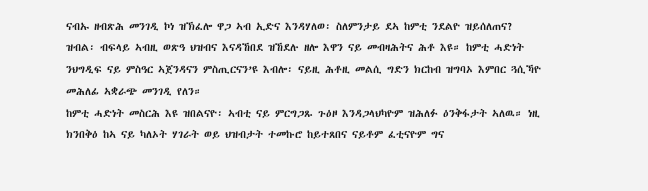ናብኡ ዘብጽሕ መንገዲ ኮነ ዝኽፈሎ ዋጋ ኣብ ኢድና እንዳሃለወ፡ ስለምንታይ ደኣ ከምቲ ንደልዮ ዝይሰለጠና? ዝብል፡ ብፍላይ ኣብዚ ወጽዓ ህዝብና እናዳኸበደ ዝኸደሉ ዘሎ እዋን ናይ መብዛሕትና ሕቶ እዩ። ከምቲ ሓድነት ንህግዲፍ ናይ ምስዓር ኣጀንዳናን ምስጢርናን’ዩ እብሎ፡ ናይዚ ሕቶዚ መልሲ ግድን ክርከብ ዝግባኦ እምበር ጓሲኻዮ መሕለፊ ኣቋራጭ መንገዲ የለን።
ከምቲ ሓድነት መስርሕ እዩ ዝበልናዮ፡ ኣብቲ ናይ ምርግጋጹ ጉዕዞ እንዳጋላህካዮም ዝሕለፉ ዕንቅፋታት ኣለዉ። ነዚ ክንበቅዕ ከኣ ናይ ካለኦት ሃገራት ወይ ህዝብታት ተመኩሮ ከይተጸበና ናይቶም ፈቲናዮም ግና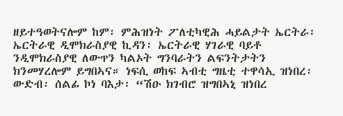ዘይተዓወትናሎም ከም፡ ምሕዝነት ፖለቲካዊሕ ሓይልታት ኤርትራ፡ ኤርትራዊ ዲሞክራስያዊ ኪዳን፡ ኤርትራዊ ሃገራዊ ባይቶ ንዲሞክራስያዊ ለውጥን ካልኦት ግንባራትን ልፍንትታትን ክንመሃረሎም ይግበኣና። ነፍሲ ወከፍ ኣብቲ ግዜቲ ተዋሳኢ ዝነበረ፡ ውድብ፡ ሰልፊ ኮነ ባእታ፡ “ሽዑ ክገብሮ ዝግበኣኒ ዝነበረ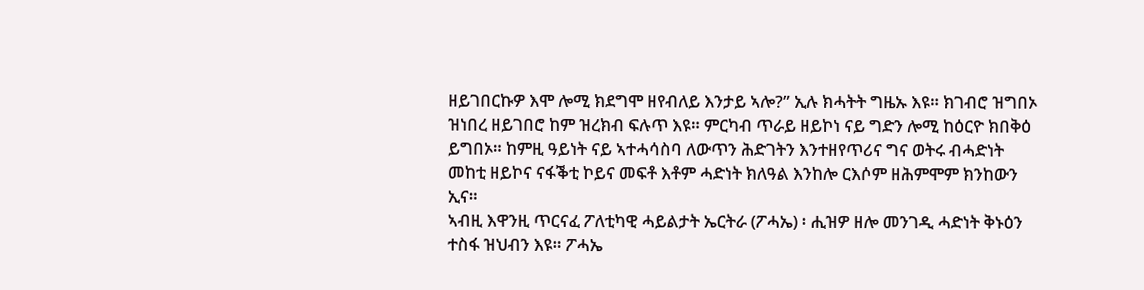ዘይገበርኩዎ እሞ ሎሚ ክደግሞ ዘየብለይ እንታይ ኣሎ?” ኢሉ ክሓትት ግዜኡ እዩ። ክገብሮ ዝግበኦ ዝነበረ ዘይገበሮ ከም ዝረክብ ፍሉጥ እዩ። ምርካብ ጥራይ ዘይኮነ ናይ ግድን ሎሚ ከዕርዮ ክበቅዕ ይግበኦ። ከምዚ ዓይነት ናይ ኣተሓሳስባ ለውጥን ሕድገትን እንተዘየጥሪና ግና ወትሩ ብሓድነት መከቲ ዘይኮና ናፋቕቲ ኮይና መፍቶ እቶም ሓድነት ክለዓል እንከሎ ርእሶም ዘሕምሞም ክንከውን ኢና።
ኣብዚ እዋንዚ ጥርናፈ ፖለቲካዊ ሓይልታት ኤርትራ (ፖሓኤ) ፡ ሒዝዎ ዘሎ መንገዲ ሓድነት ቅኑዕን ተስፋ ዝህብን እዩ። ፖሓኤ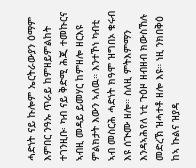ሓድነት ናይ ኩሎም ኤርትራውያን ዕማም እምበር ንዓኡ ጥራይ ከምዘይምልከት ተገንዚቡ፡ ካብ ናይ ቅድሚ ሕጂ ተመኩርና ኣብዚ መዳይ ይመሃር ከምዘሎ ዘርእዩ ምልክታት እውን ኣለዉ። እንተኾነ ካብቲ ኣብ መስርሕ ሓድነት ክዓሞ ዝግበኦ ቁሩብ እዩ ሰጒሙ ዘሎ። ስለዚ ምትእምማን እንዳኣሕየለ ነቲ ጉዕዞ ዘብዘብ ክውስኸሉ መድረኽ ዝሓተቶ ዘሎ እዩ። ነዚ ንክበቅዕ ከኣ ኩልና ዝያዳ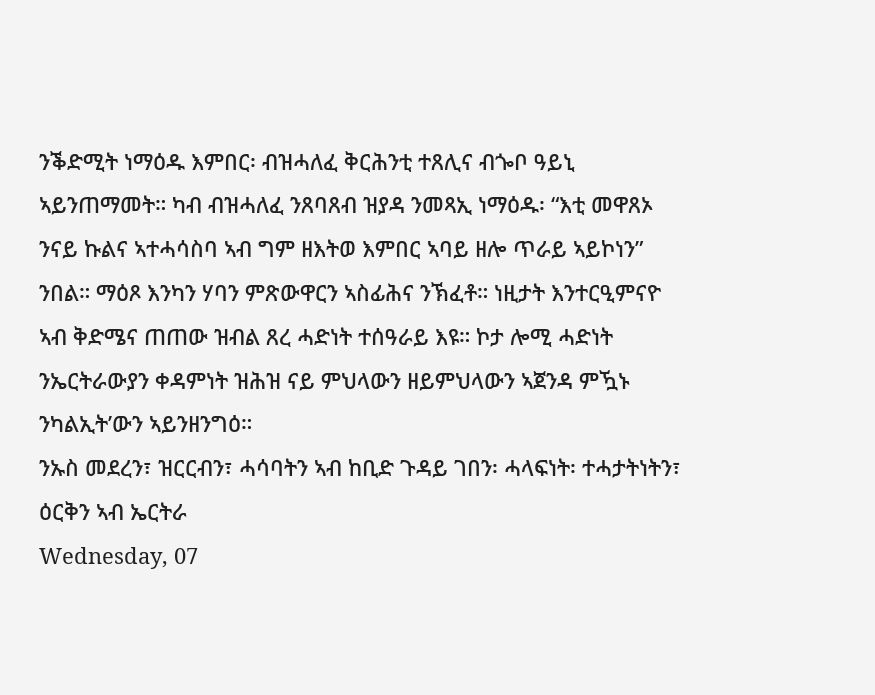ንቕድሚት ነማዕዱ እምበር፡ ብዝሓለፈ ቅርሕንቲ ተጸሊና ብጐቦ ዓይኒ ኣይንጠማመት። ካብ ብዝሓለፈ ንጸባጸብ ዝያዳ ንመጻኢ ነማዕዱ፡ “እቲ መዋጸኦ ንናይ ኩልና ኣተሓሳስባ ኣብ ግም ዘእትወ እምበር ኣባይ ዘሎ ጥራይ ኣይኮነን” ንበል። ማዕጾ እንካን ሃባን ምጽውዋርን ኣስፊሕና ንኽፈቶ። ነዚታት እንተርዒምናዮ ኣብ ቅድሜና ጠጠው ዝብል ጸረ ሓድነት ተሰዓራይ እዩ። ኮታ ሎሚ ሓድነት ንኤርትራውያን ቀዳምነት ዝሕዝ ናይ ምህላውን ዘይምህላውን ኣጀንዳ ምዃኑ ንካልኢት’ውን ኣይንዘንግዕ።
ንኡስ መደረን፣ ዝርርብን፣ ሓሳባትን ኣብ ከቢድ ጉዳይ ገበን፡ ሓላፍነት፡ ተሓታትነትን፣ ዕርቅን ኣብ ኤርትራ
Wednesday, 07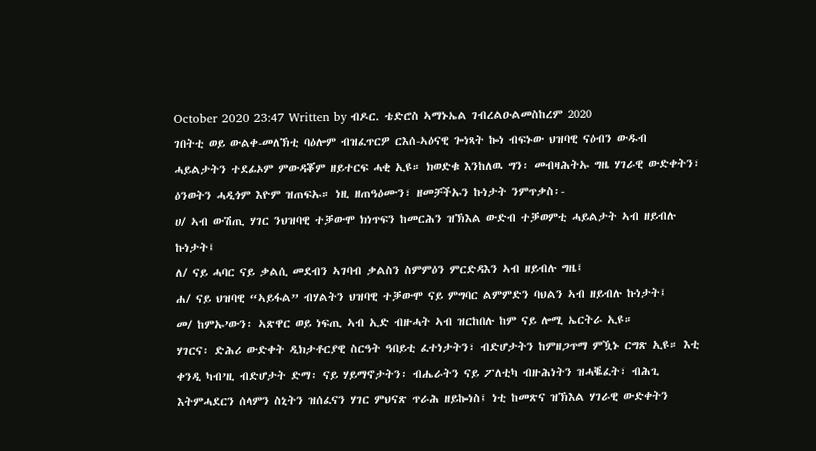October 2020 23:47 Written by ብዶር. ቴድሮስ ኣማኑኤል ገብረልዑልመስከረም 2020
ገበትቲ ወይ ውልቀ-መለኽቲ ባዕሎም ብዝፈጥርዎ ርእሰ-ኣዕናዊ ጐነጻት ኰነ ብፍኑው ህዝባዊ ናዕብን ውዱብ ሓይልታትን ተደፊኦም ምውዳቖም ዘይተርፍ ሓቂ ኢዩ። ክወድቁ እንከለዉ ግን፡ መብዛሕትኡ ግዜ ሃገራዊ ውድቀትን፣ ዕንወትን ሓዲጎም እዮም ዝጠፍኡ። ነዚ ዘጠዓዕሙን፣ ዘመቻችኡን ኩነታት ንምጥቃስ፡-
ሀ/ ኣብ ውሽጢ ሃገር ንህዝባዊ ተቓውሞ ክነጥፍን ከመርሕን ዝኽእል ውድብ ተቓወምቲ ሓይልታት ኣብ ዘይብሉ ኩነታት፤
ለ/ ናይ ሓባር ናይ ቃልሲ መደብን ኣገባብ ቃልስን ስምምዕን ምርድዳእን ኣብ ዘይብሉ ግዜ፤
ሐ/ ናይ ህዝባዊ “ኣይፋል” ብሃልትን ህዝባዊ ተቓውሞ ናይ ምግባር ልምምድን ባህልን ኣብ ዘይብሉ ኩነታት፤
መ/ ከምኡ’ውን፡ ኣጽዋር ወይ ነፍጢ ኣብ ኢድ ብዙሓት ኣብ ዝርከበሉ ከም ናይ ሎሚ ኤርትራ ኢዩ።
ሃገርና፡ ድሕሪ ውድቀት ዲክታቶርያዊ ስርዓት ዓበይቲ ፈተነታትን፣ ብድሆታትን ከምዘጋጥማ ምዃኑ ርግጽ ኢዩ። እቲ ቀንዲ ካብ’ዚ ብድሆታት ድማ፡ ናይ ሃይማኖታትን፡ ብሔራትን ናይ ፖለቲካ ብዙሕነትን ዝሓቘፈት፣ ብሕጊ እትምሓደርን ሰላምን ስኒትን ዝሰፈናን ሃገር ምህናጽ ጥራሕ ዘይኰነስ፤ ነቲ ከመጽና ዝኽእል ሃገራዊ ውድቀትን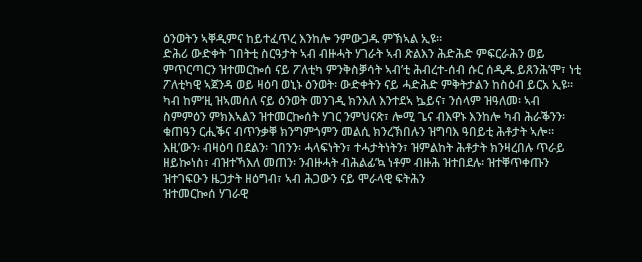ዕንወትን ኣቐዲምና ከይተፈጥረ እንከሎ ንምውጋዱ ምኽኣል ኢዩ።
ድሕሪ ውድቀት ገበትቲ ስርዓታት ኣብ ብዙሓት ሃገራት ኣብ ጽልእን ሕድሕድ ምፍርራሕን ወይ ምጥርጣርን ዝተመርኰሰ ናይ ፖለቲካ ምንቅስቓሳት ኣብ’ቲ ሕብረተ-ሰብ ሱር ሰዲዱ ይጸንሕ’ሞ፣ ነቲ ፖለቲካዊ ኣጀንዳ ወይ ዛዕባ ወኒኑ ዕንወት፡ ውድቀትን ናይ ሓድሕድ ምቅትታልን ከስዕብ ይርአ ኢዩ። ካብ ከም’ዚ ዝኣመሰለ ናይ ዕንወት መንገዲ ክንእለ እንተደኣ ኴይና፣ ንሰላም ዝዓለመ፡ ኣብ ስምምዕን ምክእኣልን ዝተመርኰሰት ሃገር ንምህናጽ፣ ሎሚ ጌና ብእዋኑ እንከሎ ካብ ሕራቕንን፡ ቁጠዓን ርሒቕና ብጥንቃቐ ክንግምጎምን መልሲ ክንረኽበሉን ዝግባእ ዓበይቲ ሕቶታት ኣሎ።
እዚ’ውን፡ ብዛዕባ በደልን፡ ገበንን፡ ሓላፍነትን፣ ተሓታትነትን፣ ዝምልከት ሕቶታት ክንዛረበሉ ጥራይ ዘይኰነስ፣ ብዝተኻእለ መጠን፡ ንብዙሓት ብሕልፊ’ኳ ነቶም ብዙሕ ዝተበደሉ፡ ዝተቐጥቀጡን ዝተገፍዑን ዜጋታት ዘዕግብ፣ ኣብ ሕጋውን ናይ ሞራላዊ ፍትሕን
ዝተመርኰሰ ሃገራዊ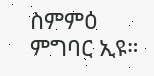ስምምዕ ምግባር ኢዩ።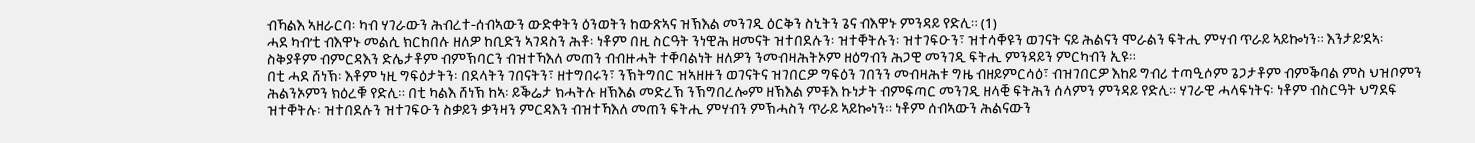ብኻልእ ኣዘራርባ፡ ካብ ሃገራውን ሕብረተ-ሰብኣውን ውድቀትን ዕንወትን ከውጽኣና ዝኽእል መንገዲ ዕርቅን ስኒትን ጌና ብእዋኑ ምንዳይ የድሊ። (1)
ሓደ ካብ’ቲ ብእዋኑ መልሲ ክርከበሉ ዘለዎ ከቢድን ኣገዳስን ሕቶ፡ ነቶም በዚ ስርዓት ንነዊሕ ዘመናት ዝተበደሉን፡ ዝተቐትሉን፡ ዝተገፍዑን፣ ዝተሳቐዩን ወገናት ናይ ሕልናን ሞራልን ፍትሒ ምሃብ ጥራይ ኣይኰነን። እንታይ’ደኣ፡ ስቅያቶም ብምርዳእን ድሌታቶም ብምኽባርን ብዝተኻእለ መጠን ብብዙሓት ተቐባልነት ዘለዎን ንመብዛሕትኦም ዘዕግብን ሕጋዊ መንገዲ ፍትሒ ምንዳይን ምርካብን ኢዩ።
በቲ ሓደ ሸነኽ፡ እቶም ነዚ ግፍዕታትን፡ በደላትን ገበናትን፣ ዘተግበሩን፣ ንኽትግበር ዝኣዘዙን ወገናትና ዝገበርዎ ግፍዕን ገበንን መብዛሕቱ ግዜ ብዘይምርሳዕ፣ ብዝገበርዎ እከይ ግብሪ ተጣዒሶም ጌጋታቶም ብምቕባል ምስ ህዝቦምን ሕልንኦምን ክዕረቑ የድሊ። በቲ ካልእ ሸነኽ ከኣ፡ ይቕሬታ ክሓትሉ ዘኽእል መድረኽ ንኽግበረሎም ዘኽእል ምቹእ ኩነታት ብምፍጣር መንገዲ ዘላቒ ፍትሕን ሰላምን ምንዳይ የድሊ። ሃገራዊ ሓላፍነትና፡ ነቶም ብስርዓት ህግደፍ ዝተቐትሉ፡ ዝተበደሉን ዝተገፍዑን ስቃይን ቃንዛን ምርዳእን ብዝተኻእለ መጠን ፍትሒ ምሃብን ምኽሓስን ጥራይ ኣይኰነን። ነቶም ሰብኣውን ሕልናውን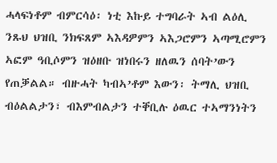ሓላፍነቶም ብምርሳዕ፡ ነቲ እኩይ ተግባራት ኣብ ልዕሊ ንጹህ ህዝቢ ንክፍጸም ኣእዳዎምን ኣእጋሮምን ኣጣሚሮምን ኣፎም ዓቢሶምን ዝዕዘቡ ዝነበሩን ዘለዉን ሰባት’ውን የጠቓልል። ብዙሓት ካብኣ’ቶም እውን፡ ትማሊ ህዝቢ ብዕልልታን፣ ብእምብልታን ተቐቢሉ ዕዉር ተኣማንነትን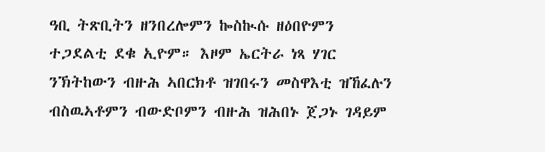ዓቢ ትጽቢትን ዘንበረሎምን ኰስኲሱ ዘዕበዮምን ተጋደልቲ ደቁ ኢዮም። እዞም ኤርትራ ነጻ ሃገር ንኽትከውን ብዙሕ ኣበርክቶ ዝገበሩን መስዋእቲ ዝኸፈሉን ብስዉኣቶምን ብውድቦምን ብዙሕ ዝሕበኑ ጀጋኑ ገዳይም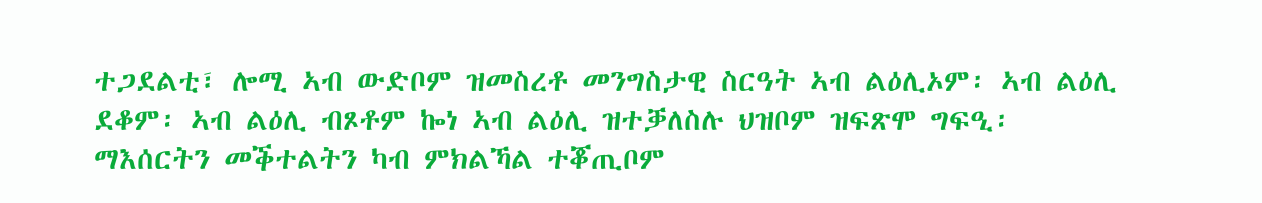ተጋደልቲ፣ ሎሚ ኣብ ውድቦም ዝመስረቶ መንግስታዊ ስርዓት ኣብ ልዕሊኦም፡ ኣብ ልዕሊ ደቆም፡ ኣብ ልዕሊ ብጾቶም ኰነ ኣብ ልዕሊ ዝተቓለስሉ ህዝቦም ዝፍጽሞ ግፍዒ፡ ማእሰርትን መቕተልትን ካብ ምክልኻል ተቖጢቦም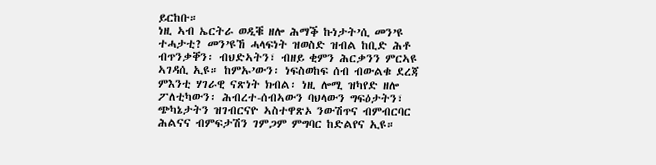ይርከቡ።
ነዚ ኣብ ኤርትራ ወዲቑ ዘሎ ሕማቕ ኩነታት’ሲ መን’ዩ ተሓታቲ? መን’ዩኸ ሓላፍነት ዝወስድ ዝብል ከቢድ ሕቶ ብጥንቃቐን፡ ብህድኣትን፣ ብዘይ ቂምን ሕርቃንን ምርኣዩ ኣገዳሲ ኢዩ። ከምኡ’ውን፡ ነፍስወከፍ ሰብ ብውልቁ ደረጃ ምእንቲ ሃገራዊ ናጽነት ክብል፡ ነዚ ሎሚ ዝካየድ ዘሎ ፖለቲካውን፡ ሕብረተ-ሰብኣውን ባህላውን ግፍዕታትን፣ ጭካኔታትን ዝገብርናዮ ኣስተዋጽኦ ንውሽጥና ብምብርባር ሕልናና ብምፍታሽን ገምጋም ምግባር ከድልየና ኢዩ።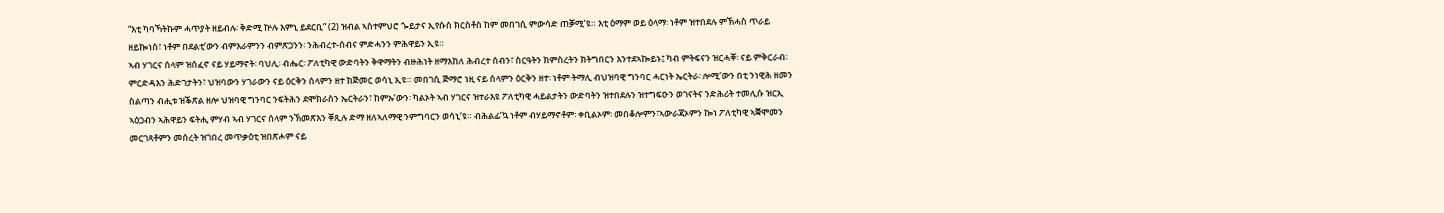“እቲ ካባኻትኩም ሓጥያት ዘይብሉ፡ ቅድሚ ኵሉ እምኒ ይደርቢ” (2) ዝብል ኣስተምህሮ ጐይታና ኢየሱስ ክርስቶስ ከም መበገሲ ምውሳድ ጠቓሚ’ዩ። እቲ ዕማም ወይ ዕላማ፡ ነቶም ዝተበደሉ ምኽሓስ ጥራይ ዘይኰነስ፣ ነቶም በደልቲ’ውን ብምእራምንን ብምጽጋንን፡ ንሕብረተ-ሰብና ምድሓንን ምሕዋይን ኢዩ።
ኣብ ሃገርና ሰላም ዝሰፈኖ ናይ ሃይማኖት፡ ባህሊ፡ ብሔር፡ ፖለቲካዊ ውድባትን ቅዋማትን ብዙሕነት ዘማእከለ ሕብረተ ሰብን፣ ስርዓትን ክምስረትን ክትግበርን እንተደኣኰይኑ፤ ካብ ምትፍናን ዝርሓቐ፡ ናይ ምቅርራብ፡ ምርድዳእን ሕድገታትን፣ ህዝባውን ሃገራውን ናይ ዕርቅን ሰላምን ዘተ ክጅመር ወሳኒ ኢዩ። መበገሲ ጅማሮ ነዚ ናይ ሰላምን ዕርቅን ዘተ፡ ነቶም ትማሊ ብህዝባዊ ግንባር ሓርነት ኤርትራ፡ ሎሚ’ውን በቲ ንነዊሕ ዘመን ስልጣን ብሒቱ ዝቕጽል ዘሎ ህዝባዊ ግንባር ንፍትሕን ደሞክራስን ኤርትራን፣ ከምኡ’ውን፡ ካልኦት ኣብ ሃገርና ዝተራእዩ ፖለቲካዊ ሓይልታትን ውድባትን ዝተበደሉን ዝተግፍዑን ወገናትና ንድሕሪት ተመሊሱ ዝርኢ ኣዕጋብን ኣሕዋይን ፍትሒ ምሃብ ኣብ ሃገርና ሰላም ንኽመጽእን ቐጺሉ ድማ ዘለኣለማዊ ንምግባርን ወሳኒ’ዩ። ብሕልፊ’ኳ ነቶም ብሃይማኖቶም፡ ቀቢልኦም፡ መበቆሎምን፣ኣውራጃኦምን ኰነ ፖለቲካዊ ኣቛሞመን መርገጻቶምን መሰረት ዝገበረ መጥቃዕቲ ዝበጽሖም ናይ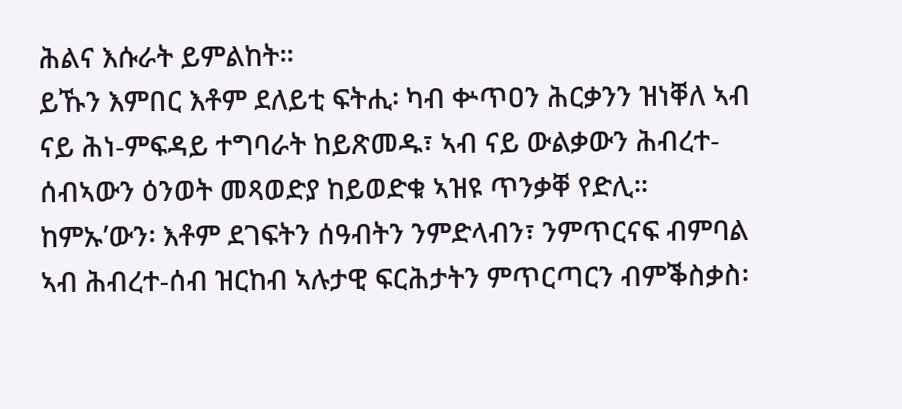ሕልና እሱራት ይምልከት።
ይኹን እምበር እቶም ደለይቲ ፍትሒ፡ ካብ ቍጥዐን ሕርቃንን ዝነቐለ ኣብ ናይ ሕነ-ምፍዳይ ተግባራት ከይጽመዱ፣ ኣብ ናይ ውልቃውን ሕብረተ-ሰብኣውን ዕንወት መጻወድያ ከይወድቁ ኣዝዩ ጥንቃቐ የድሊ። ከምኡ’ውን፡ እቶም ደገፍትን ሰዓብትን ንምድላብን፣ ንምጥርናፍ ብምባል ኣብ ሕብረተ-ሰብ ዝርከብ ኣሉታዊ ፍርሕታትን ምጥርጣርን ብምቕስቃስ፡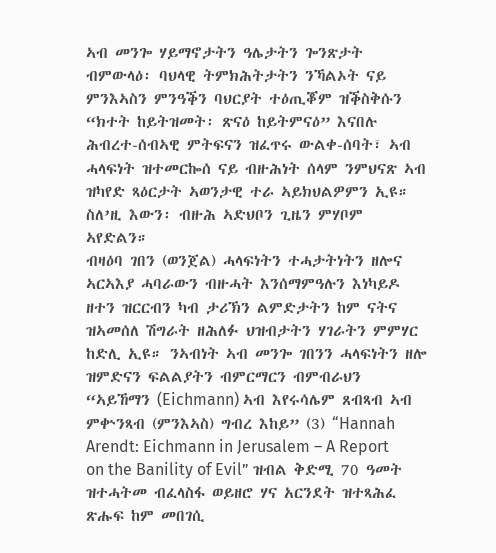ኣብ መንጐ ሃይማኖታትን ዓሌታትን ጐንጽታት ብምውላዕ፡ ባህላዊ ትምክሕትታትን ንኻልኦት ናይ ምንእኣስን ምንዓቕን ባህርያት ተዕጢቖም ዝቕስቅሱን “ክተት ከይትዝመት፡ ጽናዕ ከይትምናዕ” እናበሉ ሕብረተ-ሰብኣዊ ምትፍናን ዝፈጥሩ ውልቀ-ሰባት፣ ኣብ ሓላፍነት ዝተመርኰሰ ናይ ብዙሕነት ሰላም ንምህናጽ ኣብ ዝካየድ ጻዕርታት ኣወንታዊ ተራ ኣይክህልዎምን ኢዩ። ስለ’ዚ እውን፡ ብዙሕ ኣድህቦን ጊዜን ምሃቦም ኣየድልን።
ብዛዕባ ገበን (ወንጀል) ሓላፍነትን ተሓታትነትን ዘሎና ኣርኣእያ ሓባራውን ብዙሓት እንሰማምዓሉን እነካይዶ ዘተን ዝርርብን ካብ ታሪኽን ልምድታትን ከም ናትና ዝኣመሰለ ሽግራት ዘሕለፉ ህዝብታትን ሃገራትን ምምሃር ከድሊ ኢዩ። ንኣብነት ኣብ መንጐ ገበንን ሓላፍነትን ዘሎ ዝምድናን ፍልልያትን ብምርማርን ብምብራህን “ኣይኸማን (Eichmann) ኣብ እየሩሳሌም ጸብጻብ ኣብ ምቍንጻብ (ምንእኣስ) ግብረ እከይ” (3) “Hannah Arendt: Eichmann in Jerusalem – A Report on the Banility of Evil” ዝብል ቅድሚ 70 ዓመት ዝተሓትመ ብፈላስፋ ወይዘሮ ሃና አርንደት ዝተጻሕፈ ጽሑፍ ከም መበገሲ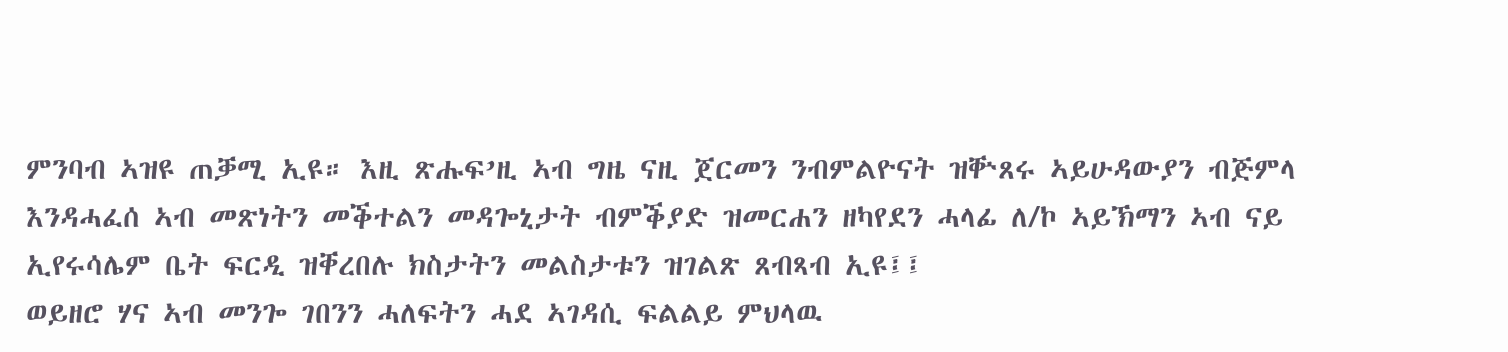ምንባብ ኣዝዩ ጠቓሚ ኢዩ። እዚ ጽሑፍ’ዚ ኣብ ግዜ ናዚ ጀርመን ንብምልዮናት ዝቝጸሩ ኣይሁዳውያን ብጅምላ እንዳሓፈሰ ኣብ መጽነትን መቕተልን መዳጐኒታት ብምቕያድ ዝመርሐን ዘካየደን ሓላፊ ለ/ኮ ኣይኽማን ኣብ ናይ ኢየሩሳሌም ቤት ፍርዲ ዝቐረበሉ ክስታትን መልስታቱን ዝገልጽ ጸብጻብ ኢዩ፤፤
ወይዘሮ ሃና ኣብ መንጐ ገበንን ሓለፍትን ሓደ ኣገዳሲ ፍልልይ ምህላዉ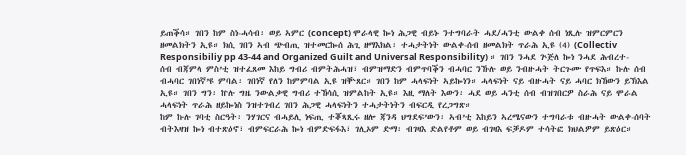ይጠቕሳ። ገበን ከም ስነ-ሓሳብ፡ ወይ ኣምር (concept) ሞራላዊ ኰነ ሕጋዊ ብይኑ ንተግባራት ሓደ/ሓንቲ ውልቀ ሰብ ነጺሉ ዝምርምርን ዘመልክትን ኢዩ። ክሲ ገበን ኣብ ጭብጢ ዝተመርኰሰ ሕጊ ዘማእክል፡ ተሓታትነት ውልቀ-ሰብ ዘመልክት ጥራሕ ኢዩ (4) (Collectiv Responsibiliy pp 43-44 and Organized Guilt and Universal Responsibility) ። ገበን ንሓደ ጕጅለ ኰነ ንሓደ ሕብረተ-ሰብ ብጃምላ ምስ’ቲ ዝተፈጸመ እከይ ግብሪ ብምትሕሓዝ፣ ብምዝማድን ብምጥባቕን ብሓባር ንኹሉ ወይ ንብዙሓት ትርጉሙ የጥፍእ። ኩሉ ሰብ ብሓባር ገበነኛ’ዩ ምባል፡ ገበነኛ የለን ከምምባል ኢዩ ዝቝጸር። ገበን ከም ሓላፍነት ኣይኰነን። ሓላፍነት ናይ ብዙሓት ናይ ሓባር ክኸውን ይኽእል ኢዩ። ገበን ግን፡ ኵሉ ግዜ ንውልቃዊ ግብሪ ተኸሳሲ ዝምልከት ኢዩ። እዚ ማለት እውን፡ ሓደ ወይ ሓንቲ ሰብ ብዝገበርዎ ስራሕ ናይ ሞራል ሓላፍነት ጥራሕ ዘይኰነስ ንዝተገብረ ገበን ሕጋዊ ሓላፍነትን ተሓታትነትን ብፍርዲ የረጋግጽ።
ከም ኩሉ ገባቲ ስርዓት፡ ንሃገርና ብሓይሊ ነፍጢ ተቖጻጺሩ ዘሎ ጃንዳ ህግደፍ’ውን፡ ኣብ’ቲ እከይን ኣረሜናውን ተግባራቱ ብዙሓት ውልቀ-ሰባት ብትእዛዝ ኰነ ብተጽዕኖ፣ ብምፍርራሕ ኰነ ብምድፍፋእ፣ ገሊኦም ድማ፡ ብገዛእ ድልየቶም ወይ ብገዛእ ፍቓዶም ተሳትፎ ክህልዎም ይጽዕር።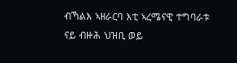ብኻልእ ኣዘራርባ እቲ ኣረሜናዊ ተግባራቱ ናይ ብዙሕ ህዝቢ ወይ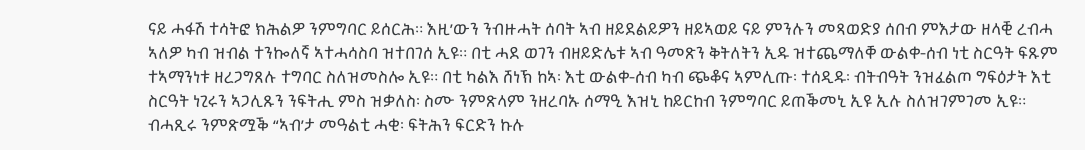ናይ ሓፋሽ ተሳትፎ ክሕልዎ ንምግባር ይሰርሕ። እዚ’ውን ንብዙሓት ሰባት ኣብ ዘይደልይዎን ዘይኣወይ ናይ ምንሉን መጻወድያ ሰበብ ምእታው ዘላቒ ረብሓ ኣለዎ ካብ ዝብል ተንኰለኛ ኣተሓሳስባ ዝተበገሰ ኢዩ። በቲ ሓደ ወገን ብዘይድሌቱ ኣብ ዓመጽን ቅትለትን ኢዱ ዝተጨማለቐ ውልቀ-ሰብ ነቲ ስርዓት ፍጹም ተኣማንነቱ ዘረጋግጸሉ ተግባር ስለዝመስሎ ኢዩ። በቲ ካልእ ሸነኽ ከኣ፡ እቲ ውልቀ-ሰብ ካብ ጭቆና ኣምሊጡ፡ ተሰዲዱ፡ ብትብዓት ንዝፈልጦ ግፍዕታት እቲ ስርዓት ነጊሩን ኣጋሊጹን ንፍትሒ ምስ ዝቃለስ፡ ስሙ ንምጽላም ንዘረባኡ ሰማዒ እዝኒ ከይርከብ ንምግባር ይጠቕመኒ ኢዩ ኢሉ ስለዝገምገመ ኢዩ። ብሓጺሩ ንምጽሟቕ “ኣብ’ታ መዓልቲ ሓቂ፡ ፍትሕን ፍርድን ኩሉ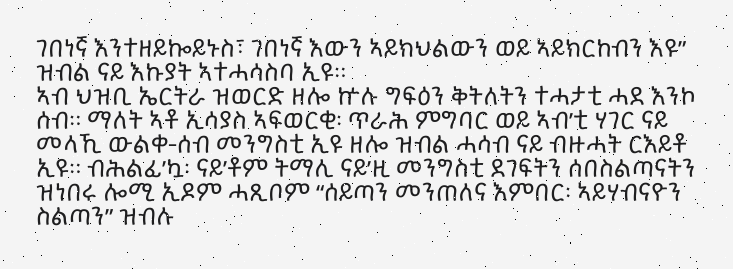ገበነኛ እንተዘይኰይኑስ፣ ገበነኛ እውን ኣይክህልውን ወይ ኣይክርከብን እዩ” ዝብል ናይ እኩያት ኣተሓሳስባ ኢዩ።
ኣብ ህዝቢ ኤርትራ ዝወርድ ዘሎ ኵሉ ግፍዕን ቅትለትን ተሓታቲ ሓደ እንኮ ሰብ። ማለት ኣቶ ኢሳያስ ኣፍወርቂ፡ ጥራሕ ምግባር ወይ ኣብ’ቲ ሃገር ናይ መላኺ ውልቀ-ሰብ መንግስቲ ኢዩ ዘሎ ዝብል ሓሳብ ናይ ብዙሓት ርእይቶ ኢዩ። ብሕልፊ’ኳ፡ ናይ’ቶም ትማሊ ናይ’ዚ መንግስቲ ደገፍትን ሰበስልጣናትን ዝነበሩ ሎሚ ኢዶም ሓጺቦም “ሰይጣን መንጠለና እምበር፡ ኣይሃብናዮን ስልጣን” ዝብሉ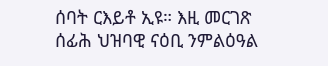ሰባት ርእይቶ ኢዩ። እዚ መርገጽ ሰፊሕ ህዝባዊ ናዕቢ ንምልዕዓል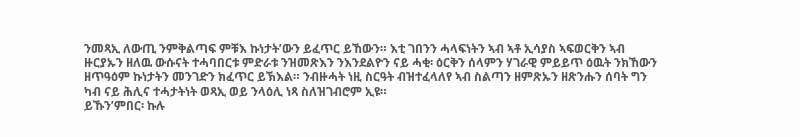ንመጻኢ ለውጢ ንምቅልጣፍ ምቹእ ኩነታት’ውን ይፈጥር ይኸውን። እቲ ገበንን ሓላፍነትን ኣብ ኣቶ ኢሳያስ ኣፍወርቅን ኣብ ዙርያኡን ዘለዉ ውሱናት ተሓባበርቱ ምድራቱ ንዝመጽእን ንእንደልዮን ናይ ሓቂ፡ ዕርቅን ሰላምን ሃገራዊ ምይይጥ ዕዉት ንክኸውን ዘጥዓዕም ኩነታትን መንገድን ክፈጥር ይኽእል። ንብዙሓት ነዚ ስርዓት ብዝተፈላለየ ኣብ ስልጣን ዘምጽኡን ዘጽንሑን ሰባት ግን ካብ ናይ ሕሊና ተሓታትነት ወጻኢ ወይ ንላዕሊ ነጻ ስለዝገብሮም ኢዩ።
ይኹን’ምበር፡ ኩሉ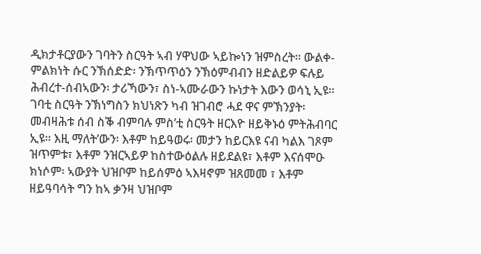ዲክታቶርያውን ገባትን ስርዓት ኣብ ሃዋህው ኣይኰነን ዝምስረት። ውልቀ-ምልክነት ሱር ንኽሰድድ፡ ንኽጥጥዕን ንኽዕምብብን ዘድልይዎ ፍሉይ ሕብረተ-ሰብኣውን፡ ታሪኻውን፣ ስነ-ኣሙራውን ኩነታት እውን ወሳኒ ኢዩ። ገባቲ ስርዓት ንኽነግስን ክህነጽን ካብ ዝገብሮ ሓደ ዋና ምኽንያት፡ መብዛሕቱ ሰብ ስቕ ብምባሉ ምስ’ቲ ስርዓት ዘርእዮ ዘይቅኑዕ ምትሕብባር ኢዩ። እዚ ማለት’ውን፡ እቶም ከይዓወሩ፡ መታን ከይርእዩ ናብ ካልእ ገጾም ዝጥምቱ፣ እቶም ንዝርኣይዎ ከስተውዕልሉ ዘይደልዩ፣ እቶም እናሰሞዑ ክነሶም፡ ኣውያት ህዝቦም ከይሰምዕ ኣእዛኖም ዝጸመመ ፣ እቶም ዘይዓባሳት ግን ከኣ ቃንዛ ህዝቦም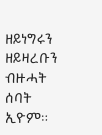ዘይነግሩን ዘይዛረቡን ብዙሓት ሰባት ኢዮም።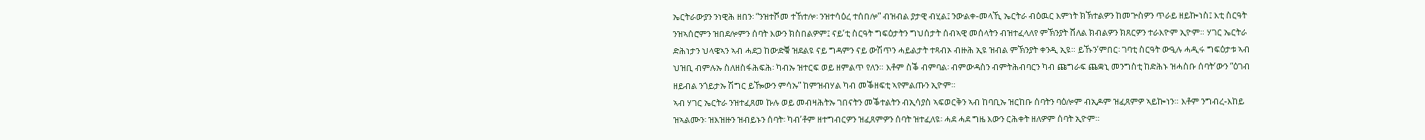ኤርትራውያን ንነዊሕ ዘበን፡ “ንዝተሾመ ተኸተሎ፡ ንዝተሳዕረ ተሰበሎ” ብዝብል ያታዊ ብሂል፤ ንውልቀ-መላኺ ኤርትራ ብዕዉር እምነት ክኽተልዎን ከመጕስዎን ጥራይ ዘይኰነስ፤ እቲ ስርዓት ንዝኣሰሮምን ዝበደሎምን ሰባት እውን ክስበልዎም፤ ናይ’ቲ ስርዓት ግፍዕታትን ግህሰታት ሰብኣዊ መሰላትን ብዝተፈላለየ ምኽንያት ሸለል ክብልዎን ክጸርዎን ተራእዮም ኢዮም። ሃገር ኤርትራ ድሕነታን ህላዌኣን ኣብ ሓደጋ ከውድቑ ዝደልዩ ናይ ግዳምን ናይ ውሽጥን ሓይልታት ተጻብኦ ብዙሕ ኢዩ ዝብል ምኽንያት ቀንዲ ኢዩ። ይኹን’ምበር፡ ገባቲ ስርዓት ውዒሉ ሓዲሩ ግፍዕታቱ ኣብ ህዝቢ ብምሉኡ ስለዘስፋሕፍሕ፡ ካብኡ ዝተርፍ ወይ ዘምልጥ የለን። እቶም ስቕ ብምባል፡ ብምውዳስን ብምትሕብባርን ካብ ጩግራፍ ጨቋኒ መንግስቲ ከድሕኑ ዝሓስቡ ሰባት’ውን “ዕገብ ዘይብል ንጎይታኡ ሽግር ይዀውን ምሳኡ” ከምዝብሃል ካብ መቕዘፍቲ ኣየምልጡን ኢዮም።
ኣብ ሃገር ኤርትራ ንዝተፈጸመ ኩሉ ወይ መብዛሕትኡ ገበናትን መቕተልትን ብኢሳያስ ኣፍወርቅን ኣብ ከባቢኡ ዝርከቡ ሰባትን ባዕሎም ብኢዶም ዝፈጸምዎ ኣይኰነን። እቶም ንግብረ-እከይ ዝኣልሙን፡ ዝእዝዙን ዝብይኑን ሰባት፡ ካብ’ቶም ዘተግብርዎን ዝፈጸምዎን ሰባት ዝተፈለዩ፡ ሓደ ሓደ ግዜ እውን ርሕቀት ዘለዎም ሰባት ኢዮም።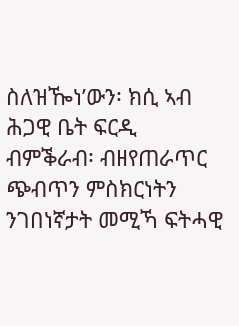ስለዝዀነ’ውን፡ ክሲ ኣብ ሕጋዊ ቤት ፍርዲ ብምቕራብ፡ ብዘየጠራጥር ጭብጥን ምስክርነትን ንገበነኛታት መሚኻ ፍትሓዊ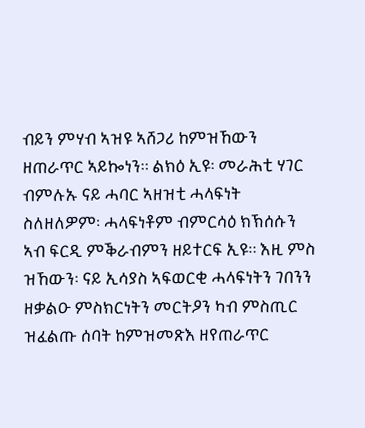ብይን ምሃብ ኣዝዩ ኣሸጋሪ ከምዝኸውን ዘጠራጥር ኣይኰነን። ልክዕ ኢዩ፡ መራሕቲ ሃገር ብምሉኡ ናይ ሓባር ኣዘዝቲ ሓላፍነት ስለዘለዎም፡ ሓላፍነቶም ብምርሳዕ ክኽሰሱን ኣብ ፍርዲ ምቕራብምን ዘይተርፍ ኢዩ። እዚ ምስ ዝኸውን፡ ናይ ኢሳያስ ኣፍወርቂ ሓላፍነትን ገበንን ዘቃልዑ ምስክርነትን መርትዖን ካብ ምስጢር ዝፈልጡ ሰባት ከምዝመጽእ ዘየጠራጥር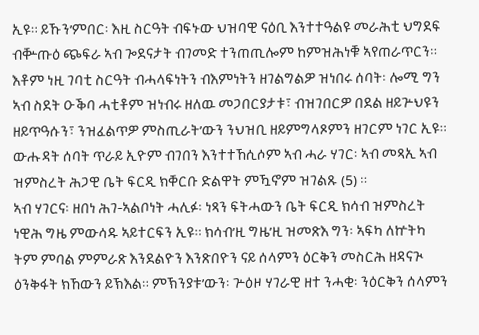ኢዩ። ይኹን’ምበር፡ እዚ ስርዓት ብፍኑው ህዝባዊ ናዕቢ እንተተዓልዩ መራሕቲ ህግደፍ ብቝጡዕ ጭፍራ ኣብ ጐደናታት ብገመድ ተንጠጢሎም ከምዝሕነቑ ኣየጠራጥርን። እቶም ነዚ ገባቲ ስርዓት ብሓላፍነትን ብእምነትን ዘገልግልዎ ዝነበሩ ሰባት፡ ሎሚ ግን ኣብ ስደት ዑቕባ ሓቲቶም ዝነብሩ ዘለዉ መጋበርያታቱ፣ ብዝገበርዎ በደል ዘይጕህዩን ዘይጥዓሱን፣ ንዝፈልጥዎ ምስጢራት’ውን ንህዝቢ ዘይምግላጾምን ዘገርም ነገር ኢዩ። ውሑዳት ሰባት ጥራይ ኢዮም ብገበን እንተተኸሲሶም ኣብ ሓራ ሃገር፡ ኣብ መጻኢ ኣብ ዝምስረት ሕጋዊ ቤት ፍርዲ ክቐርቡ ድልዋት ምዃኖም ዝገልጹ (5) ።
ኣብ ሃገርና፡ ዘበነ ሕገ-ኣልቦነት ሓሊፉ፡ ነጻን ፍትሓውን ቤት ፍርዲ ክሳብ ዝምስረት ነዊሕ ግዜ ምውሳዱ ኣይተርፍን ኢዩ። ክሳብ’ዚ ግዜ’ዚ ዝመጽእ ግን፡ ኣፍካ ለኵትካ ትም ምባል ምምራጽ እንደልዮን እንጽበዮን ናይ ሰላምን ዕርቅን መስርሕ ዘዳናጒ ዕንቅፋት ክኸውን ይኽእል። ምኽንያቱ’ውን፡ ጕዕዞ ሃገራዊ ዘተ ንሓቂ፡ ንዕርቅን ሰላምን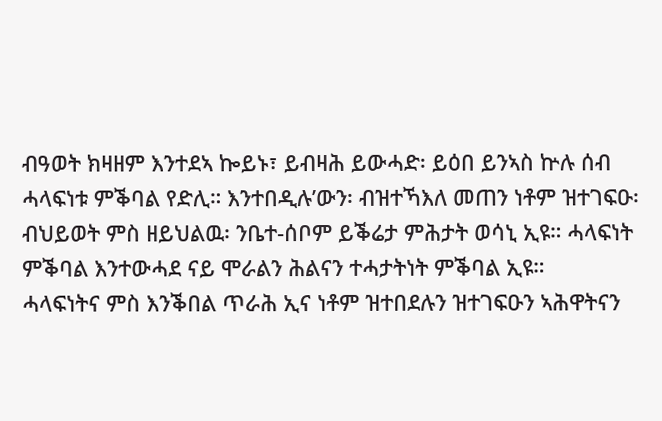ብዓወት ክዛዘም እንተደኣ ኰይኑ፣ ይብዛሕ ይውሓድ፡ ይዕበ ይንኣስ ኵሉ ሰብ ሓላፍነቱ ምቕባል የድሊ። እንተበዲሉ’ውን፡ ብዝተኻእለ መጠን ነቶም ዝተገፍዑ፡ ብህይወት ምስ ዘይህልዉ፡ ንቤተ-ሰቦም ይቕሬታ ምሕታት ወሳኒ ኢዩ። ሓላፍነት ምቕባል እንተውሓደ ናይ ሞራልን ሕልናን ተሓታትነት ምቕባል ኢዩ።
ሓላፍነትና ምስ እንቕበል ጥራሕ ኢና ነቶም ዝተበደሉን ዝተገፍዑን ኣሕዋትናን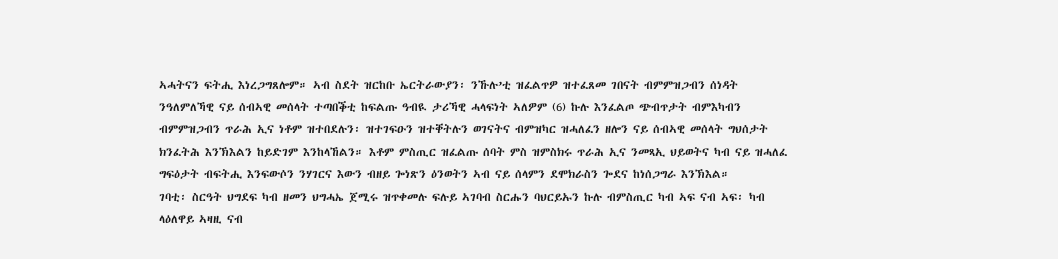ኣሓትናን ፍትሒ እነረጋግጸሎም። ኣብ ስደት ዝርከቡ ኤርትራውያን፡ ንኹሉ’ቲ ዝፈልጥዎ ዝተፈጸመ ገበናት ብምምዝጋብን ሰነዳት ንዓለምለኻዊ ናይ ሰብኣዊ መሰላት ተጣበቕቲ ከፍልጡ ዓብዪ ታሪኻዊ ሓላፍነት ኣለዎም (6) ኩሉ እንፈልጦ ጭብጥታት ብምእካብን ብምምዝጋብን ጥራሕ ኢና ነቶም ዝተበደሉን፡ ዝተገፍዑን ዝተቐትሉን ወገናትና ብምዝካር ዝሓለፈን ዘሎን ናይ ሰብኣዊ መሰላት ግህሰታት ክንፈትሕ እንኽእልን ከይድገም እንከላኸልን። እቶም ምስጢር ዝፈልጡ ሰባት ምስ ዝምስክሩ ጥራሕ ኢና ንመጻኢ ህይወትና ካብ ናይ ዝሓለፈ ግፍዕታት ብፍትሒ እንፍውሶን ንሃገርና እውን ብዘይ ጐነጽን ዕንወትን ኣብ ናይ ሰላምን ደሞክራስን ጐደና ከነሰጋግራ እንኽእል።
ገባቲ፡ ስርዓት ህግደፍ ካብ ዘመን ህግሓኤ ጀሚሩ ዝጥቀመሉ ፍሉይ ኣገባብ ስርሑን ባህርይኡን ኩሉ ብምስጢር ካብ ኣፍ ናብ ኣፍ፡ ካብ ላዕለዋይ ኣዛዚ ናብ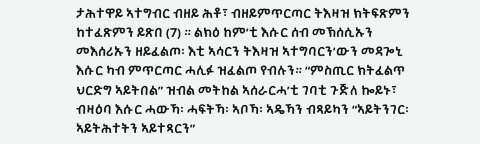ታሕተዋይ ኣተግብር ብዘይ ሕቶ፣ ብዘይምጥርጣር ትእዛዝ ክትፍጽምን ከተፈጽምን ይጽበ (7) ። ልክዕ ከም’ቲ እሱር ሰብ መኽሰሲኡን መእሰሪኡን ዘይፈልጦ፡ እቲ ኣሳርን ትእዛዝ ኣተግባርን’ውን መዳጐኒ እሱር ካብ ምጥርጣር ሓሊፉ ዝፈልጦ የብሉን። “ምስጢር ክትፈልጥ ህርድግ ኣይትበል” ዝብል መትከል ኣሰራርሓ’ቲ ገባቲ ጉጅለ ኰይኑ፣ ብዛዕባ እሱር ሓውኻ፡ ሓፍትኻ፡ ኣቦኻ፡ ኣዴኻን ብጻይካን “ኣይትንገር፡ ኣይትሕተትን ኣይተጻርን”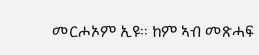መርሖኦም ኢዩ። ከም ኣብ መጽሓፍ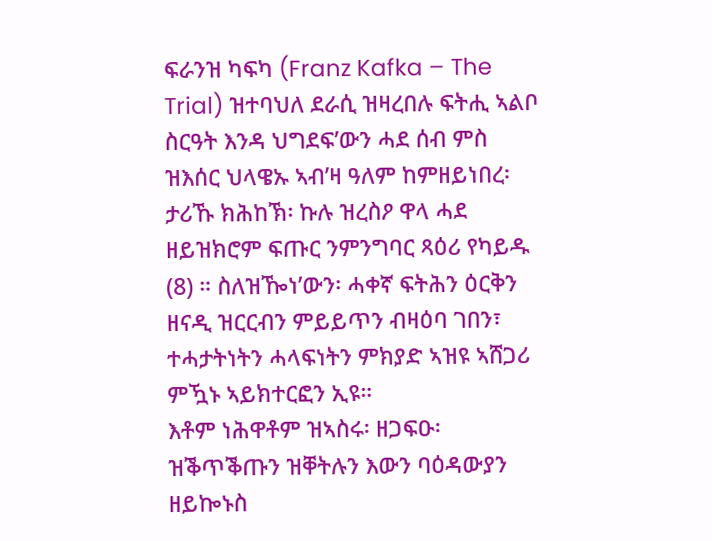ፍራንዝ ካፍካ (Franz Kafka – The Trial) ዝተባህለ ደራሲ ዝዛረበሉ ፍትሒ ኣልቦ ስርዓት እንዳ ህግደፍ’ውን ሓደ ሰብ ምስ ዝእሰር ህላዌኡ ኣብ’ዛ ዓለም ከምዘይነበረ፡ ታሪኹ ክሕከኽ፡ ኩሉ ዝረስዖ ዋላ ሓደ ዘይዝክሮም ፍጡር ንምንግባር ጻዕሪ የካይዱ (8) ። ስለዝዀነ’ውን፡ ሓቀኛ ፍትሕን ዕርቅን ዘናዲ ዝርርብን ምይይጥን ብዛዕባ ገበን፣ ተሓታትነትን ሓላፍነትን ምክያድ ኣዝዩ ኣሸጋሪ ምዃኑ ኣይክተርፎን ኢዩ።
እቶም ነሕዋቶም ዝኣስሩ፡ ዘጋፍዑ፡ ዝቕጥቕጡን ዝቐትሉን እውን ባዕዳውያን ዘይኰኑስ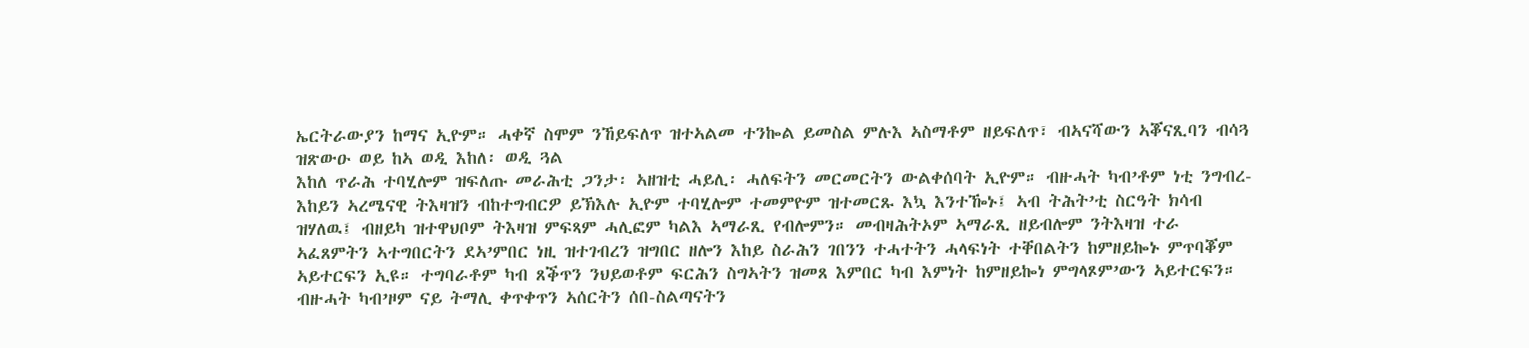ኤርትራውያን ከማና ኢዮም። ሓቀኛ ስሞም ንኸይፍለጥ ዝተኣልመ ተንኰል ይመስል ምሉእ ኣስማቶም ዘይፍለጥ፣ ብኣናሻውን ኣቖናጺባን ብሳጓ ዝጽውዑ ወይ ከኣ ወዲ እከለ፡ ወዲ ጓል
እከለ ጥራሕ ተባሂሎም ዝፍለጡ መራሕቲ ጋንታ፡ ኣዘዝቲ ሓይሊ፡ ሓለፍትን መርመርትን ውልቀሰባት ኢዮም። ብዙሓት ካብ’ቶም ነቲ ንግብረ-እከይን ኣረሜናዊ ትእዛዝን ብከተግብርዎ ይኽእሉ ኢዮም ተባሂሎም ተመምዮም ዝተመርጹ እኳ እንተዀኑ፤ ኣብ ትሕት’ቲ ስርዓት ክሳብ ዝሃለዉ፤ ብዘይካ ዝተዋህቦም ትእዛዝ ምፍጻም ሓሊፎም ካልእ ኣማራጺ የብሎምን። መብዛሕትኦም ኣማራጺ ዘይብሎም ንትእዛዝ ተራ ኣፈጸምትን ኣተግበርትን ደኣ’ምበር ነዚ ዝተገብረን ዝግበር ዘሎን እከይ ስራሕን ገበንን ተሓተትን ሓላፍነት ተቐበልትን ከምዘይኰኑ ምጥባቖም ኣይተርፍን ኢዩ። ተግባራቶም ካብ ጸቕጥን ንህይወቶም ፍርሕን ስግኣትን ዝመጸ እምበር ካብ እምነት ከምዘይኰነ ምግላጾም’ውን ኣይተርፍን። ብዙሓት ካብ’ዞም ናይ ትማሊ ቀጥቀጥን ኣሰርትን ሰበ-ስልጣናትን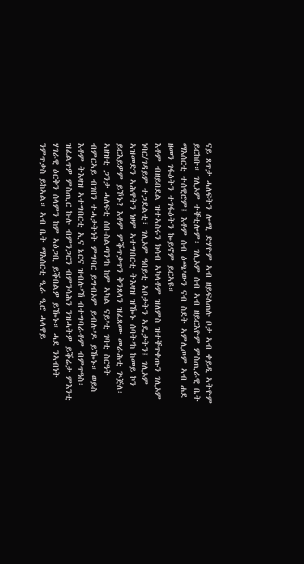ናይ ጸጥታ ሓለፍትን ሎሚ ድሃዮም ኣብ ዘይፍለጠሉ ቦታ ኣብ ቀይዲ ኣትዮም ይርከቡ። ገሊኦም ተቐቲሎም፡ ገሊኦም ሰብ ኣብ ዘይርእዮም ምስጢራዊ ቤት ማእሰርቲ ተሰዊሮም፤ እቶም ሰብ ዕጫ’ውን ናብ ስደት ኣምሊጦም ኣብ ሐደ ዘመን ገፋዕትን ተገፋዕትን ኰይኖም ይርኣዩ።
እቶም ብዘይበደል ዝተኣስሩን ክሳብ ኣካላቶም ዝለምስ ዝተቐጥቀጡን ገሊኦም ነባር/ገዳይም ተጋደልቲ፣ ገሊኦም ዓበይቲ ኣቦታትን ኣዴታትን፤ ገሊኦም ኣዝመድን ኣሕዋትን ነዞም ኣተግበርቲ ትእዛዝ ዝዀኑ ሰባት’ከ ከመይ ኮን ይርእይዎም ይኾኑ? እቶም ምቕጥቃጥን ቅንጸላን ዝፈጸሙ መራሕቲ ጕጅለ፡ ኣዘዝቲ ጋንታ ሓለፍቲ ሰበ-ስልጣን’ከ ከም ኣካል ናይ’ቲ ገባቲ ስርዓት ብምርኣይ ብገበን ተሓታትነት ምግባር ይግብኦም ይብሉ’ዶ ይዀኑ። ወይስ እቶም ትእዛዝ ኣተግበርቲ ኢና ኔርና ዝብሉ’ኸ ብተግባራቶም ብምጥዓስ፡ ዝፈልጥዎ ምስጢር ኩሉ ብምንጋርን ብምንሳሕን ንዝሓትዎ ይቕሬታ ምእንቲ ሃገራዊ ዕርቅን ሰላምን ከም ኣዕጋቢ ይቕበልዎ ይዀኑ። ሓደ ንኣብነት ንምጥቃስ ይከኣል። ኣብ ቤት ማእሰርቲ ዒራ ዒሮ ሓላዋይ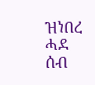ዝነበረ ሓደ ሰብ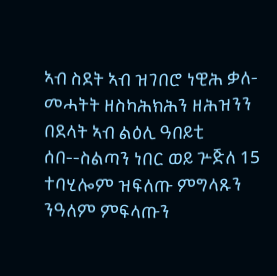ኣብ ስደት ኣብ ዝገበሮ ነዊሕ ቃለ-መሓትት ዘስካሕክሕን ዘሕዝንን በደላት ኣብ ልዕሊ ዓበይቲ ሰበ--ስልጣን ነበር ወይ ጕጅለ 15 ተባሂሎም ዝፍለጡ ምግላጹን ንዓለም ምፍላጡን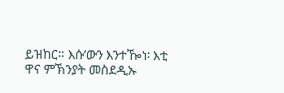ይዝከር። እሱ’ውን እንተዀነ፡ እቲ ዋና ምኽንያት መስደዲኡ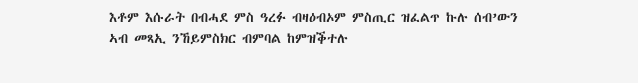እቶም እሱራት በብሓደ ምስ ዓረፉ ብዛዕብኦም ምስጢር ዝፈልጥ ኩሉ ሰብ’ውን ኣብ መጻኢ ንኸይምስክር ብምባል ከምዝቕተሉ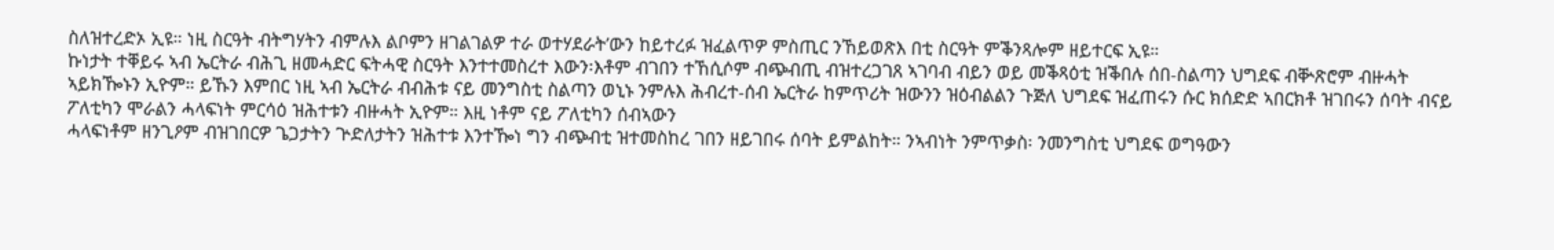ስለዝተረድኦ ኢዩ። ነዚ ስርዓት ብትግሃትን ብምሉእ ልቦምን ዘገልገልዎ ተራ ወተሃደራት’ውን ከይተረፉ ዝፈልጥዎ ምስጢር ንኸይወጽእ በቲ ስርዓት ምቕንጻሎም ዘይተርፍ ኢዩ።
ኩነታት ተቐይሩ ኣብ ኤርትራ ብሕጊ ዘመሓድር ፍትሓዊ ስርዓት እንተተመስረተ እውን፡እቶም ብገበን ተኸሲሶም ብጭብጢ ብዝተረጋገጸ ኣገባብ ብይን ወይ መቕጻዕቲ ዝቕበሉ ሰበ-ስልጣን ህግደፍ ብቝጽሮም ብዙሓት ኣይክዀኑን ኢዮም። ይኹን እምበር ነዚ ኣብ ኤርትራ ብብሕቱ ናይ መንግስቲ ስልጣን ወኒኑ ንምሉእ ሕብረተ-ሰብ ኤርትራ ከምጥሪት ዝውንን ዝዕብልልን ጉጅለ ህግደፍ ዝፈጠሩን ሱር ክሰድድ ኣበርክቶ ዝገበሩን ሰባት ብናይ ፖለቲካን ሞራልን ሓላፍነት ምርሳዕ ዝሕተቱን ብዙሓት ኢዮም። እዚ ነቶም ናይ ፖለቲካን ሰብኣውን
ሓላፍነቶም ዘንጊዖም ብዝገበርዎ ጌጋታትን ጕድለታትን ዝሕተቱ እንተዀነ ግን ብጭብቲ ዝተመስከረ ገበን ዘይገበሩ ሰባት ይምልከት። ንኣብነት ንምጥቃስ፡ ንመንግስቲ ህግደፍ ወግዓውን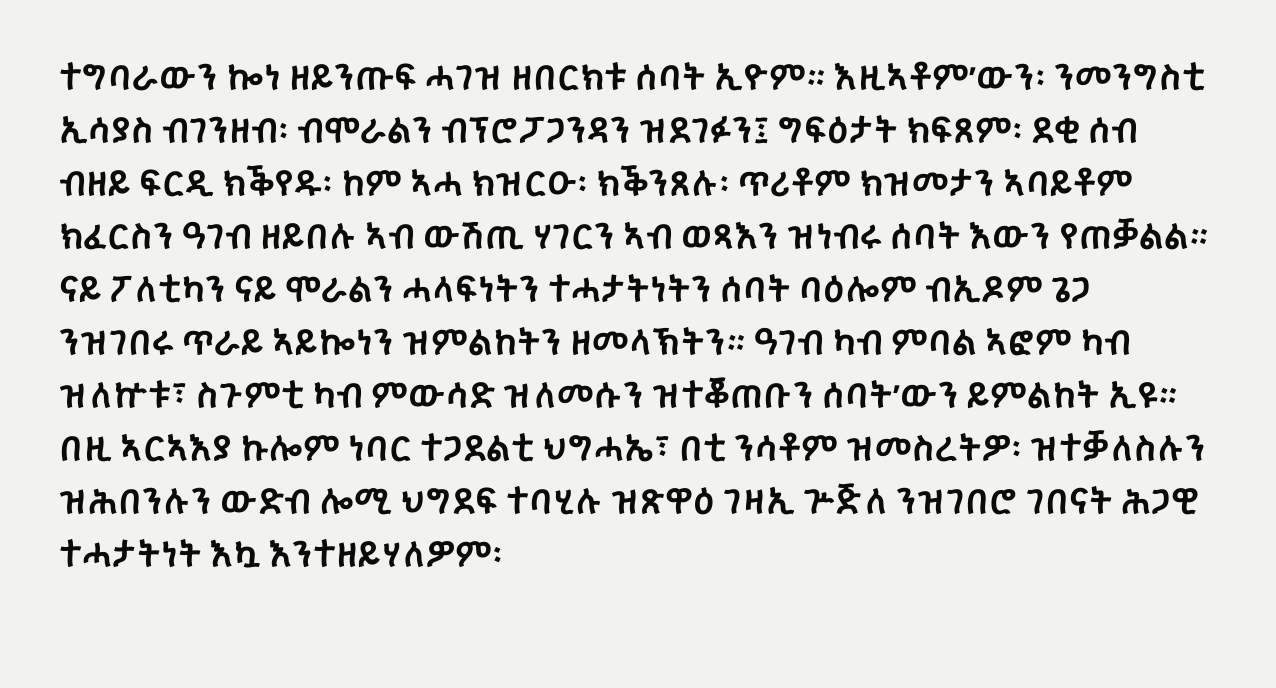ተግባራውን ኰነ ዘይንጡፍ ሓገዝ ዘበርክቱ ሰባት ኢዮም። እዚኣቶም’ውን፡ ንመንግስቲ ኢሳያስ ብገንዘብ፡ ብሞራልን ብፕሮፓጋንዳን ዝደገፉን፤ ግፍዕታት ክፍጸም፡ ደቂ ሰብ ብዘይ ፍርዲ ክቕየዱ፡ ከም ኣሓ ክዝርዑ፡ ክቕንጸሉ፡ ጥሪቶም ክዝመታን ኣባይቶም ክፈርስን ዓገብ ዘይበሉ ኣብ ውሽጢ ሃገርን ኣብ ወጻእን ዝነብሩ ሰባት እውን የጠቓልል።
ናይ ፖለቲካን ናይ ሞራልን ሓላፍነትን ተሓታትነትን ሰባት ባዕሎም ብኢዶም ጌጋ ንዝገበሩ ጥራይ ኣይኰነን ዝምልከትን ዘመላኽትን። ዓገብ ካብ ምባል ኣፎም ካብ ዝለኵቱ፣ ስጉምቲ ካብ ምውሳድ ዝለመሱን ዝተቖጠቡን ሰባት’ውን ይምልከት ኢዩ። በዚ ኣርኣእያ ኩሎም ነባር ተጋደልቲ ህግሓኤ፣ በቲ ንሳቶም ዝመስረትዎ፡ ዝተቓለስሉን ዝሕበንሉን ውድብ ሎሚ ህግደፍ ተባሂሉ ዝጽዋዕ ገዛኢ ጕጅለ ንዝገበሮ ገበናት ሕጋዊ ተሓታትነት እኳ እንተዘይሃለዎም፡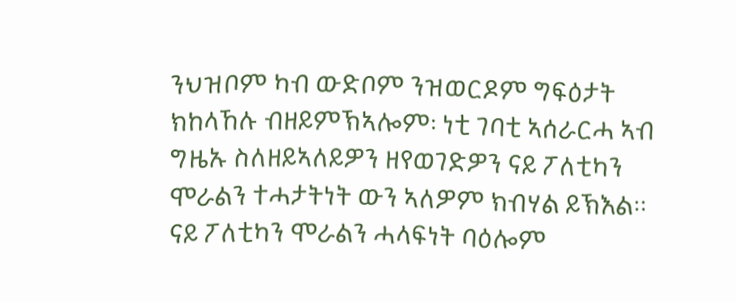ንህዝቦም ካብ ውድቦም ንዝወርዶም ግፍዕታት ክከላኸሉ ብዘይምኽኣሎም፡ ነቲ ገባቲ ኣሰራርሓ ኣብ ግዜኡ ስለዘይኣለይዎን ዘየወገድዎን ናይ ፖለቲካን ሞራልን ተሓታትነት ውን ኣለዎም ክብሃል ይኽእል።
ናይ ፖለቲካን ሞራልን ሓላፍነት ባዕሎም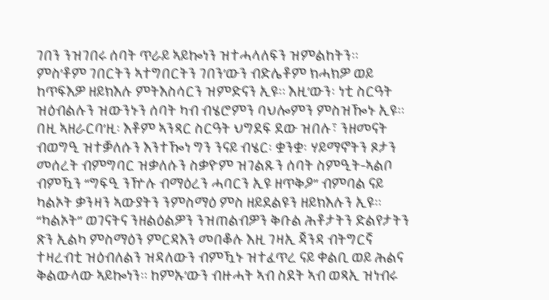ገበን ንዝገበሩ ሰባት ጥራይ ኣይኰነን ዝተሓላለፍን ዝምልከትን። ምስ’ቶም ገበርትን ኣተግበርትን ገበን’ውን ብድሌቶም ክሓክዎ ወይ ከጥፍእዎ ዘይክእሉ ምትእስሳርን ዝምድናን ኢዩ። እዚ’ውን፡ ነቲ ስርዓት ዝዕብልሉን ዝውንኑን ሰባት ካብ ብሄሮምን ባህሎምን ምስዝዀኑ ኢዩ። በዚ ኣዘራርባ’ዚ፡ እቶም ኣንጻር ስርዓት ህግደፍ ደው ዝበሉ፣ ንዘመናት ብወግዒ ዝተቓለሱን እንተዀነ ግን ንናይ ብሄር፡ ቋንቋ፡ ሃይማኖትን ጾታን መሰረት ብምግባር ዝቃለሱን ስቃዮም ዝገልጹን ሰባት ስምዒት-ኣልቦ ብምዃን “ግፍዒ ንዅሉ ብማዕረን ሓባርን ኢዩ ዘጥቅዖ” ብምባል ናይ ካልኦት ቃንዛን ኣውያትን ንምስማዕ ምስ ዘይደልዩን ዘይክእሉን ኢዩ።
“ካልኦት” ወገናትና ንዘልዕልዎን ንዝጠልብዎን ቅቡል ሕቶታትን ድልየታትን ጽን ኢልካ ምስማዕን ምርዳእን መበቆሉ እዚ ገዛኢ ጃንዳ ብትግርኛ ተዛረብቲ ዝዕብለልን ዝዳለውን ብምዃኑ ዝተፈጥረ ናይ ቀልቢ ወይ ሕልና ቅልውላው ኣይኰነን። ከምኡ’ውን ብዙሓት ኣብ ስደት ኣብ ወጻኢ ዝነብሩ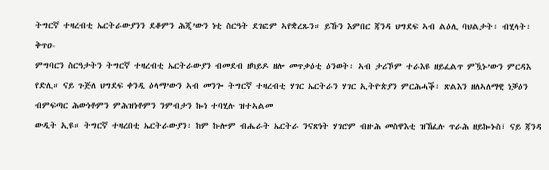ትግርኛ ተዛረብቲ ኤርትራውያንን ደቆምን ሕጂ’ውን ነቲ ስርዓት ደገፎም ኣየቋረጹን። ይኹን እምበር ጃንዳ ህግደፍ ኣብ ልዕሊ ባህልታት፡ ብሂላት፡ ቅጥዐ-
ምግባርን ስርዓታትን ትግርኛ ተዛረብቲ ኤርትራውያን ብመደብ ዘካይዶ ዘሎ መጥቃዕቲ ዕንወት፡ ኣብ ታሪኾም ተራእዩ ዘይፈልጥ ምዃኑ’ውን ምርዳእ የድሊ። ናይ ጉጅለ ህግደፍ ቀንዲ ዕላማ’ውን ኣብ መንጐ ትግርኛ ተዛረብቲ ሃገር ኤርትራን ሃገር ኢትዮጵያን ምርሕሓቕ፡ ጽልእን ዘለኣለማዊ ነቓዕን ብምፍጣር ሕውነቶምን ምሕዝነቶምን ንምብታን ኰነ ተባሂሉ ዝተኣልመ
ውዲት ኢዩ። ትግርኛ ተዛረበቲ ኤርትራውያን፡ ከም ኩሎም ብሔራት ኤርትራ ንናጽነት ሃገሮም ብዙሕ መስዋእቲ ዝኸፈሉ ጥራሕ ዘይኰኑስ፣ ናይ ጃንዳ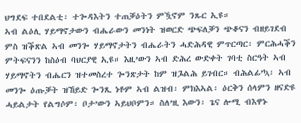ህግደፍ ተበደልቲ፡ ተጐዳእትን ተጠቓዕትን ምዃኖም ንጹር ኢዩ።
ኣብ ልዕሊ ሃይማኖታውን ብሔራውን መንነት ዝወርድ ጭፍለቓን ጭቆናን ብዘይገደብ ምስ ዝቕጽል ኣብ መንጐ ሃይማኖታትን ብሔራትን ሓድሕዳዊ ምጥርጣር፡ ምርሕሓቕን ምትፍናንን ከስዕብ ባህርያዊ ኢዩ። እዚ’ውን ኣብ ድሕረ ውድቀት ገባቲ ስርዓት ኣብ ሃይማኖትን ብሔርን ዝተመስረተ ጐንጽታት ከም ዝጔልሕ ይገብር። ብሕልፊ’ኳ፡ ኣብ መንጐ ዕጡቓት ዝኸይድ ጐንጺ ነቶም ኣብ ልዝብ፡ ምክእኣል፡ ዕርቅን ሰላምን ዘናድዩ ሓይልታት የልግሶም፡ ቦታ’ውን ኣይህቦምን። ስለ’ዚ እውን፡ ጌና ሎሚ ብእዋኑ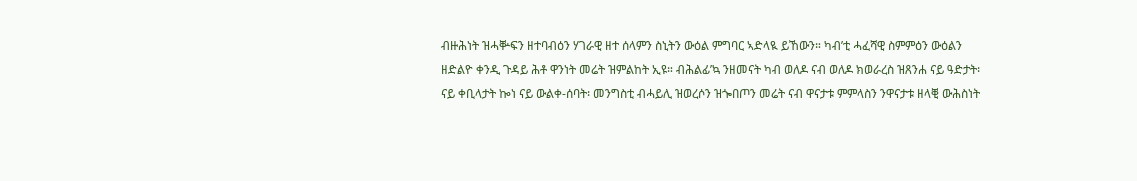ብዙሕነት ዝሓቝፍን ዘተባብዕን ሃገራዊ ዘተ ሰላምን ስኒትን ውዕል ምግባር ኣድላዪ ይኸውን። ካብ’ቲ ሓፈሻዊ ስምምዕን ውዕልን ዘድልዮ ቀንዲ ጉዳይ ሕቶ ዋንነት መሬት ዝምልከት ኢዩ። ብሕልፊ’ኳ ንዘመናት ካብ ወለዶ ናብ ወለዶ ክወራረስ ዝጸንሐ ናይ ዓድታት፡ ናይ ቀቢላታት ኰነ ናይ ውልቀ-ሰባት፡ መንግስቲ ብሓይሊ ዝወረሶን ዝጐበጦን መሬት ናብ ዋናታቱ ምምላስን ንዋናታቱ ዘላቒ ውሕስነት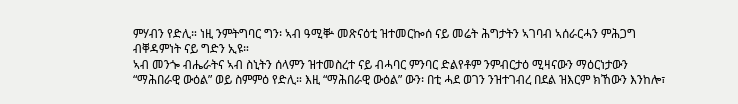ምሃብን የድሊ። ነዚ ንምትግባር ግን፡ ኣብ ዓሚቝ መጽናዕቲ ዝተመርኰሰ ናይ መሬት ሕግታትን ኣገባብ ኣሰራርሓን ምሕጋግ ብቐዳምነት ናይ ግድን ኢዩ።
ኣብ መንጐ ብሔራትና ኣብ ስኒትን ሰላምን ዝተመስረተ ናይ ብሓባር ምንባር ድልየቶም ንምብርታዕ ሚዛናውን ማዕርነታውን “ማሕበራዊ ውዕል” ወይ ስምምዕ የድሊ። እዚ “ማሕበራዊ ውዕል” ውን፡ በቲ ሓደ ወገን ንዝተገብረ በደል ዝእርም ክኸውን እንከሎ፣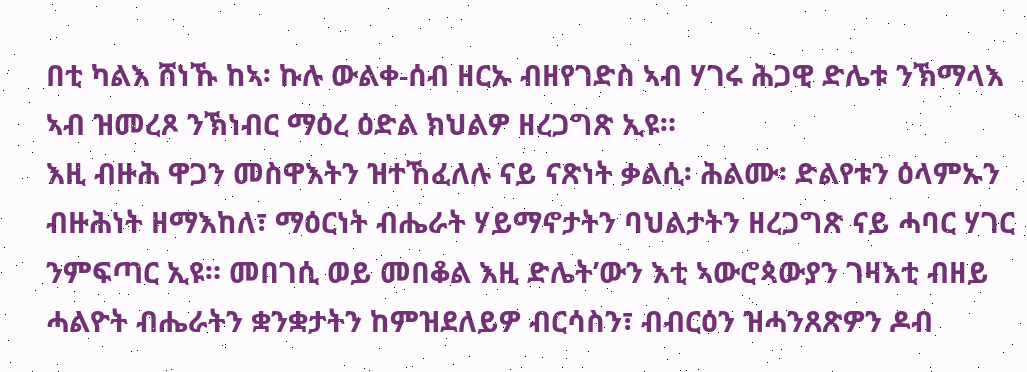በቲ ካልእ ሸነኹ ከኣ፡ ኩሉ ውልቀ-ሰብ ዘርኡ ብዘየገድስ ኣብ ሃገሩ ሕጋዊ ድሌቱ ንኽማላእ ኣብ ዝመረጾ ንኽነብር ማዕረ ዕድል ክህልዎ ዘረጋግጽ ኢዩ።
እዚ ብዙሕ ዋጋን መስዋእትን ዝተኸፈለሉ ናይ ናጽነት ቃልሲ፡ ሕልሙ፡ ድልየቱን ዕላምኡን ብዙሕነት ዘማእከለ፣ ማዕርነት ብሔራት ሃይማኖታትን ባህልታትን ዘረጋግጽ ናይ ሓባር ሃገር ንምፍጣር ኢዩ። መበገሲ ወይ መበቆል እዚ ድሌት’ውን እቲ ኣውሮጳውያን ገዛእቲ ብዘይ ሓልዮት ብሔራትን ቋንቋታትን ከምዝደለይዎ ብርሳስን፣ ብብርዕን ዝሓንጸጽዎን ዶብ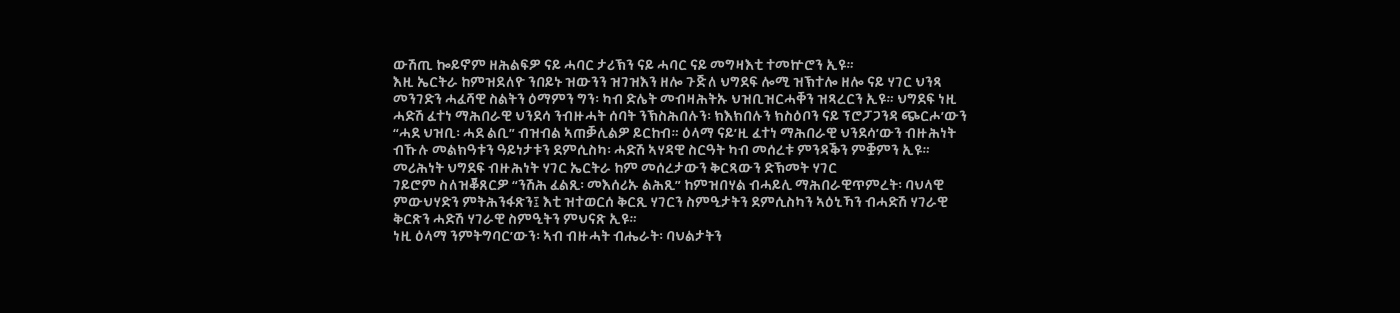ውሽጢ ኰይኖም ዘሕልፍዎ ናይ ሓባር ታሪኽን ናይ ሓባር ናይ መግዛእቲ ተመኵሮን ኢዩ።
እዚ ኤርትራ ከምዝደለዮ ንበይኑ ዝውንን ዝገዝእን ዘሎ ጉጅለ ህግደፍ ሎሚ ዝኽተሎ ዘሎ ናይ ሃገር ህንጻ መንገድን ሓፈሻዊ ስልትን ዕማምን ግን፡ ካብ ድሌት መብዛሕትኡ ህዝቢዝርሓቐን ዝጻረርን ኢዩ። ህግደፍ ነዚ ሓድሽ ፈተነ ማሕበራዊ ህንደሳ ንብዙሓት ሰባት ንኽስሕበሉን፡ ክእክበሉን ክስዕቦን ናይ ፕሮፓጋንዳ ጭርሖ’ውን “ሓደ ህዝቢ፡ ሓደ ልቢ” ብዝብል ኣጠቓሊልዎ ይርከብ። ዕላማ ናይ’ዚ ፈተነ ማሕበራዊ ህንደሳ’ውን ብዙሕነት ብኹሉ መልክዓቱን ዓይነታቱን ደምሲስካ፡ ሓድሽ ኣሃዳዊ ስርዓት ካብ መሰረቱ ምንዳቕን ምቛምን ኢዩ። መሪሕነት ህግደፍ ብዙሕነት ሃገር ኤርትራ ከም መሰረታውን ቅርጻውን ድኽመት ሃገር
ገይሮም ስለዝቖጸርዎ “ንሽሕ ፈልጺ፡ መእሰሪኡ ልሕጺ” ከምዝበሃል ብሓይሊ ማሕበራዊጥምረት፡ ባህላዊ ምውህሃድን ምትሕንፋጽን፤ እቲ ዝተወርሰ ቅርጺ ሃገርን ስምዒታትን ደምሲስካን ኣዕኒኻን ብሓድሽ ሃገራዊ ቅርጽን ሓድሽ ሃገራዊ ስምዒትን ምህናጽ ኢዩ።
ነዚ ዕላማ ንምትግባር’ውን፡ ኣብ ብዙሓት ብሔራት፡ ባህልታትን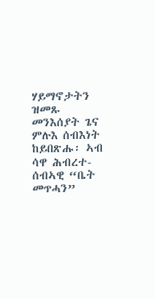ሃይማኖታትን ዝመጹ መንእሰያት ጌና ምሉእ ሰብእነት ከይበጽሑ፡ ኣብ ሳዋ ሕብረተ-ሰብኣዊ “ቤት መጥሓን”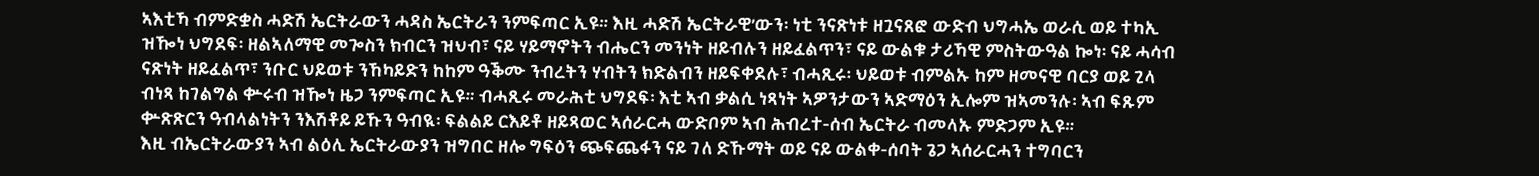ኣእቲኻ ብምድቋስ ሓድሽ ኤርትራውን ሓዳስ ኤርትራን ንምፍጣር ኢዩ። እዚ ሓድሽ ኤርትራዊ’ውን፡ ነቲ ንናጽነቱ ዘጓናጸፎ ውድብ ህግሓኤ ወራሲ ወይ ተካኢ ዝዀነ ህግደፍ፡ ዘልኣለማዊ መጐስን ክብርን ዝህብ፣ ናይ ሃይማኖትን ብሔርን መንነት ዘይብሉን ዘይፈልጥን፣ ናይ ውልቁ ታሪኻዊ ምስትውዓል ኰነ፡ ናይ ሓሳብ ናጽነት ዘይፈልጥ፣ ንቡር ህይወቱ ንኸካይድን ከከም ዓቕሙ ንብረትን ሃብትን ክድልብን ዘይፍቀደሉ፣ ብሓጺሩ፡ ህይወቱ ብምልኡ ከም ዘመናዊ ባርያ ወይ ጊላ ብነጻ ከገልግል ቍሩብ ዝዀነ ዜጋ ንምፍጣር ኢዩ። ብሓጺሩ መራሕቲ ህግደፍ፡ እቲ ኣብ ቃልሲ ነጻነት ኣዎንታውን ኣድማዕን ኢሎም ዝኣመንሉ፡ ኣብ ፍጹም ቍጽጽርን ዓብላልነትን ንእሽቶይ ይኹን ዓብዪ፡ ፍልልይ ርእይቶ ዘይጻወር ኣሰራርሓ ውድቦም ኣብ ሕብረተ-ሰብ ኤርትራ ብመላኡ ምድጋም ኢዩ።
እዚ ብኤርትራውያን ኣብ ልዕሊ ኤርትራውያን ዝግበር ዘሎ ግፍዕን ጭፍጨፋን ናይ ገለ ድኹማት ወይ ናይ ውልቀ-ሰባት ጌጋ ኣሰራርሓን ተግባርን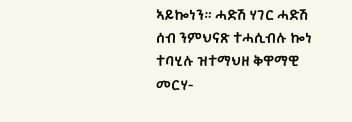ኣይኰነን። ሓድሽ ሃገር ሓድሽ ሰብ ንምህናጽ ተሓሲብሉ ኰነ ተባሂሉ ዝተማህዘ ቅዋማዊ መርሃ-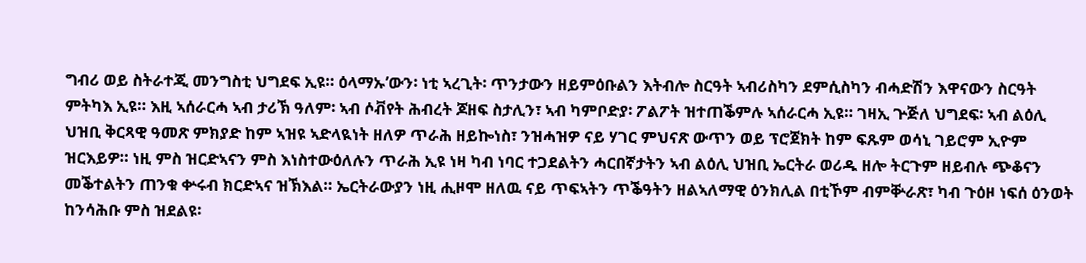ግብሪ ወይ ስትራተጂ መንግስቲ ህግደፍ ኢዩ። ዕላማኡ’ውን፡ ነቲ ኣረጊት፡ ጥንታውን ዘይምዕቡልን እትብሎ ስርዓት ኣብሪስካን ደምሲስካን ብሓድሽን እዋናውን ስርዓት ምትካእ ኢዩ። እዚ ኣሰራርሓ ኣብ ታሪኽ ዓለም፡ ኣብ ሶቭየት ሕብረት ጆዘፍ ስታሊን፣ ኣብ ካምቦድያ፡ ፖልፖት ዝተጠቕምሉ ኣሰራርሓ ኢዩ። ገዛኢ ጕጅለ ህግደፍ፡ ኣብ ልዕሊ ህዝቢ ቅርጻዊ ዓመጽ ምክያድ ከም ኣዝዩ ኣድላዪነት ዘለዎ ጥራሕ ዘይኰነስ፣ ንዝሓዝዎ ናይ ሃገር ምህናጽ ውጥን ወይ ፕሮጀክት ከም ፍጹም ወሳኒ ገይሮም ኢዮም ዝርእይዎ። ነዚ ምስ ዝርድኣናን ምስ እነስተውዕለሉን ጥራሕ ኢዩ ነዛ ካብ ነባር ተጋደልትን ሓርበኛታትን ኣብ ልዕሊ ህዝቢ ኤርትራ ወሪዱ ዘሎ ትርጉም ዘይብሉ ጭቆናን መቕተልትን ጠንቁ ቍሩብ ክርድኣና ዝኽእል። ኤርትራውያን ነዚ ሒዞሞ ዘለዉ ናይ ጥፍኣትን ጥቕዓትን ዘልኣለማዊ ዕንክሊል በቲኾም ብምቝራጽ፣ ካብ ጉዕዞ ነፍሰ ዕንወት ከንሳሕቡ ምስ ዝደልዩ፡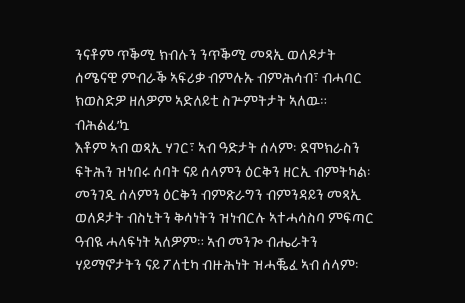ንናቶም ጥቕሚ ክብሉን ንጥቕሚ መጻኢ ወለዶታት ሰሜናዊ ምብራቕ ኣፍሪቃ ብምሉኡ ብምሕሳብ፣ ብሓባር ክወስድዎ ዘለዎም ኣድለይቲ ስጕምትታት ኣለዉ። ብሕልፊ’ኳ
እቶም ኣብ ወጻኢ ሃገር፣ ኣብ ዓድታት ሰላም፡ ደሞክራስን ፍትሕን ዝነበሩ ሰባት ናይ ሰላምን ዕርቅን ዘርኢ ብምትካል፡ መንገዲ ሰላምን ዕርቅን ብምጽራግን ብምንዳይን መጻኢ ወለዶታት ብስኒትን ቅሳነትን ዝነብርሉ ኣተሓሳስባ ምፍጣር ዓብዪ ሓላፍነት ኣለዎም። ኣብ መንጐ ብሔራትን ሃይማኖታትን ናይ ፖለቲካ ብዙሕነት ዝሓቘፈ ኣብ ሰላም፡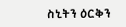ስኒትን ዕርቅን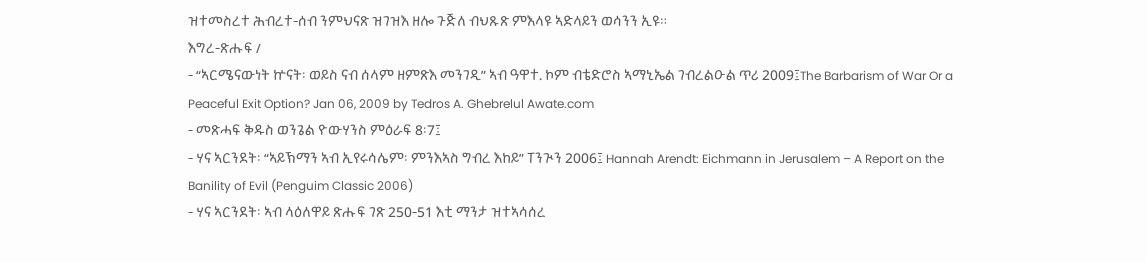ዝተመስረተ ሕብረተ-ሰብ ንምህናጽ ዝገዝእ ዘሎ ጉጅለ ብህጹጽ ምእላዩ ኣድላይን ወሳንን ኢዩ።
እግረ-ጽሑፍ /
- “ኣርሜናውነት ኵናት፡ ወይስ ናብ ሰላም ዘምጽእ መንገዲ” ኣብ ዓዋተ. ኮም ብቴድሮስ ኣማኒኤል ገብረልዑል ጥሪ 2009፤The Barbarism of War Or a Peaceful Exit Option? Jan 06, 2009 by Tedros A. Ghebrelul Awate.com
- መጽሓፍ ቅዱስ ወንጌል ዮውሃንስ ምዕራፍ 8፡7፤
- ሃና ኣርንደት፡ “ኣይኽማን ኣብ ኢየሩሳሌም፡ ምንእኣስ ግብረ እከይ” ፐንጒን 2006፤ Hannah Arendt: Eichmann in Jerusalem – A Report on the Banility of Evil (Penguim Classic 2006)
- ሃና ኣርንደት፡ ኣብ ላዕለዋይ ጽሑፍ ገጽ 250-51 እቲ ማንታ ዝተኣሳሰረ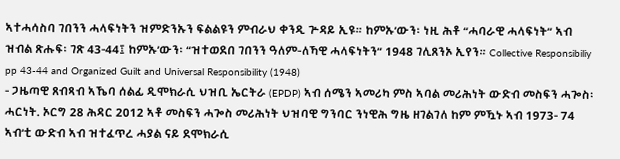ኣተሓሳስባ ገበንን ሓላፍነትን ዝምድንኡን ፍልልዩን ምብራህ ቀንዲ ጕዳይ ኢዩ። ከምኡ’ውን፡ ነዚ ሕቶ “ሓባራዊ ሓላፍነት” ኣብ ዝብል ጽሑፍ፡ ገጽ 43-44፤ ከምኡ’ውን፡ “ዝተወደበ ገበንን ዓለም-ለኻዊ ሓላፍነትን” 1948 ገሊጸንኦ ኢየን። Collective Responsibiliy pp 43-44 and Organized Guilt and Universal Responsibility (1948)
- ጋዜጣዊ ጸብጻብ ኣኼባ ሰልፊ ዲሞክራሲ ህዝቢ ኤርትራ (EPDP) ኣብ ሰሜን ኣመሪካ ምስ ኣባል መሪሕነት ውድብ መስፍን ሓጐስ፡ ሓርነት. ኦርግ 28 ሕዳር 2012 ኣቶ መስፍን ሓጐስ መሪሕነት ህዝባዊ ግንባር ንነዊሕ ግዜ ዘገልገለ ከም ምዃኑ ኣብ 1973- 74 ኣብ’ቲ ውድብ ኣብ ዝተፈጥረ ሓያል ናይ ደሞክራሲ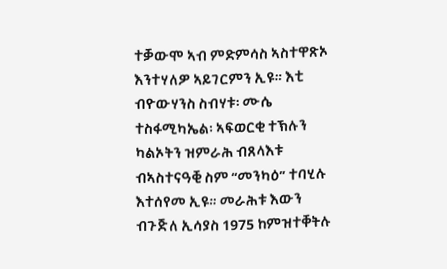ተቓውሞ ኣብ ምድምሳስ ኣስተዋጽኦ እንተሃለዎ ኣይገርምን ኢዩ። እቲ ብዮውሃንስ ስብሃቱ፡ ሙሴ ተስፋሚካኤል፡ ኣፍወርቂ ተኽሉን ካልኦትን ዝምራሕ ብጸላእቱ ብኣስተናዓቒ ስም “መንካዕ” ተባሂሉ እተሰየመ ኢዩ። መራሕቱ እውን ብጉጅለ ኢሳያስ 1975 ከምዝተቐትሉ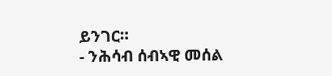ይንገር።
- ንሕሳብ ሰብኣዊ መሰል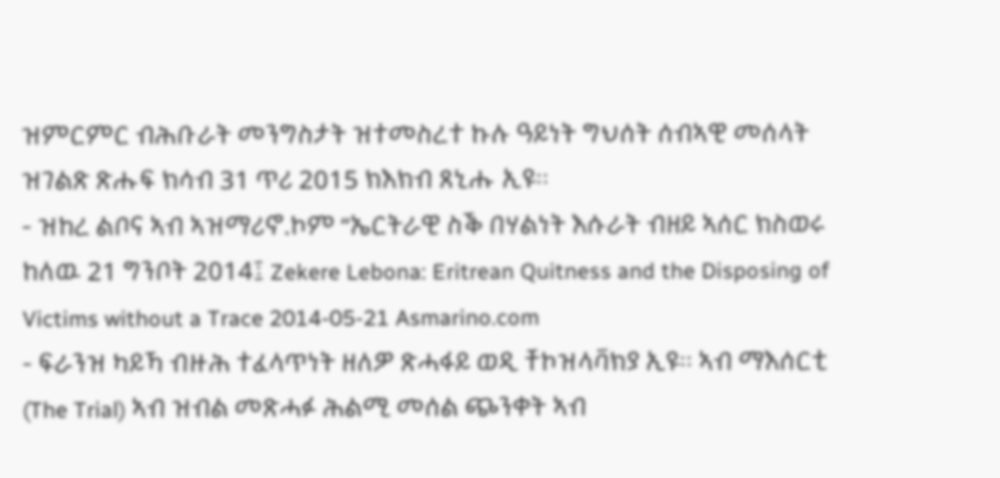ዝምርምር ብሕቡራት መንግስታት ዝተመስረተ ኩሉ ዓይነት ግህሰት ሰብኣዊ መሰላት ዝገልጽ ጽሑፍ ክሳብ 31 ጥሪ 2015 ክእክብ ጸኒሑ ኢዩ።
- ዝከረ ልቦና ኣብ ኣዝማሪኖ.ኮም “ኤርትራዊ ስቕ በሃልነት እሱራት ብዘይ ኣሰር ክስወሩ ከለዉ 21 ግንቦት 2014፤ Zekere Lebona: Eritrean Quitness and the Disposing of Victims without a Trace 2014-05-21 Asmarino.com
- ፍራንዝ ካይኻ ብዙሕ ተፈላጥነት ዘለዎ ጽሓፋይ ወዲ ቸኮዝላቫክያ ኢዩ። ኣብ ማእሰርቲ (The Trial) ኣብ ዝብል መጽሓፉ ሕልሚ መሰል ጭንቀት ኣብ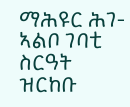ማሕዩር ሕገ-ኣልቦ ገባቲ ስርዓት ዝርከቡ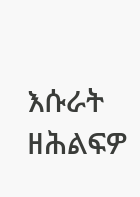እሱራት ዘሕልፍዎ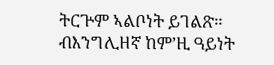ትርጕም ኣልቦነት ይገልጽ። ብእንግሊዘኛ ከም’ዚ ዓይነት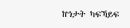ኵነታት ካፍኻይፍ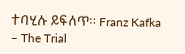ተባሂሉ ይፍለጥ። Franz Kafka – The Trial